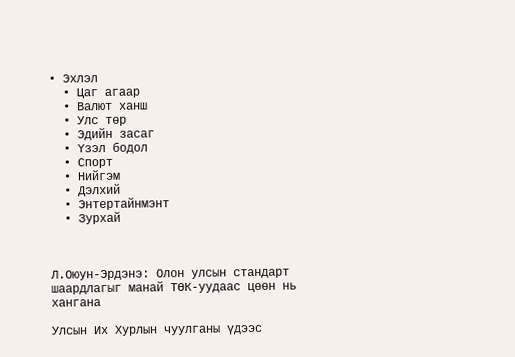• Эхлэл
  • Цаг агаар
  • Валют ханш
  • Улс төр
  • Эдийн засаг
  • Үзэл бодол
  • Спорт
  • Нийгэм
  • Дэлхий
  • Энтертайнмэнт
  • Зурхай



Л.Оюун-Эрдэнэ: Олон улсын стандарт шаардлагыг манай ТӨК-уудаас цөөн нь хангана

Улсын Их Хурлын чуулганы үдээс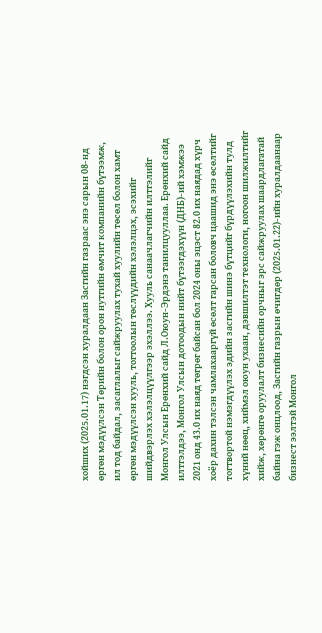хойших (2025.01.17) нэгдсэн хуралдаан Засгийн газраас энэ сарын 08-нд өргөн мэдүүлсэн Төрийн болон орон нутгийн өмчит компанийн бүтээмж, ил тод байдал, засаглалыг сайжруулах тухай хуулийн төсөл болон хамт өргөн мэдүүлсэн хууль, тогтоолын төслүүдийн хэлэлцэх, эсэхийг шийдвэрлэх хэлэлцүүлгээр эхэллээ. Хууль санаачлагчийн илтгэлийг Монгол Улсын Ерөнхий сайд Л.Оюун-Эрдэнэ танилцууллаа. Ерөнхий сайд илтгэлдээ, Монгол Улсын дотоодын нийт бүтээгдэхүүн (ДНБ)-ий хэмжээ 2021 онд 43.0 их наяд төгрөг байсан бол 2024 оны эцэст 82.0 их наядад хүрч хоёр дахин тэлсэн чамлахааргүй өсөлт гарсан боловч цаашид энэ өсөлтийг тогтвортой нэмэгдүүлэх эдийн засгийн шинэ бүтцийг бүрдүүлэхийн тулд хүний нөөц, хиймэл оюун ухаан, дэвшилтэт технологи, ногоон шилжилтийг хийж, хөрөнгө оруулалт бизнесийн орчныг эрс сайжруулах шаардлагатай байна гэж онцлоод, Засгийн газрын өчигдөр (2025.01.22)-ийн хуралдаанаар бизнест ээлтэй Монгол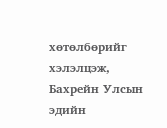хөтөлбөрийг хэлэлцэж, Бахрейн Улсын эдийн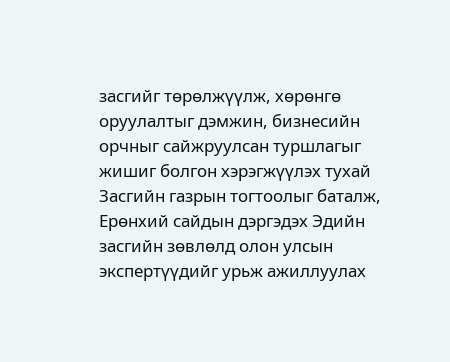засгийг төрөлжүүлж, хөрөнгө оруулалтыг дэмжин, бизнесийн орчныг сайжруулсан туршлагыг жишиг болгон хэрэгжүүлэх тухай Засгийн газрын тогтоолыг баталж, Ерөнхий сайдын дэргэдэх Эдийн засгийн зөвлөлд олон улсын экспертүүдийг урьж ажиллуулах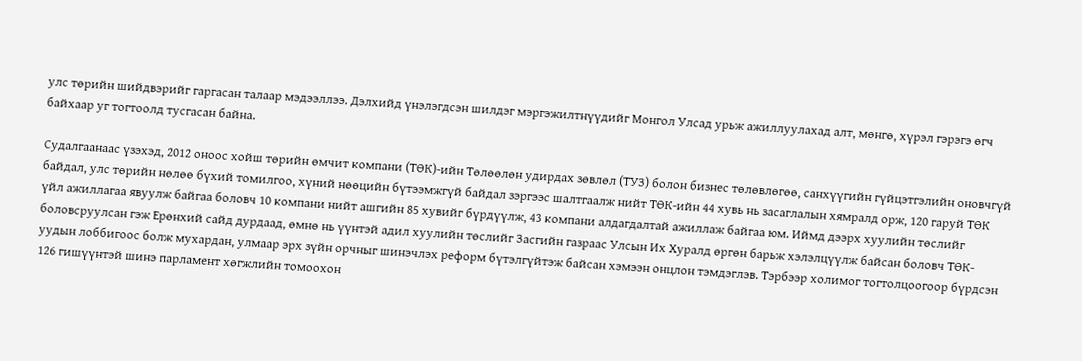улс төрийн шийдвэрийг гаргасан талаар мэдээллээ. Дэлхийд үнэлэгдсэн шилдэг мэргэжилтнүүдийг Монгол Улсад урьж ажиллуулахад алт, мөнгө, хүрэл гэрэгэ өгч байхаар уг тогтоолд тусгасан байна.

Судалгаанаас үзэхэд, 2012 оноос хойш төрийн өмчит компани (ТӨК)-ийн Төлөөлөн удирдах зөвлөл (ТУЗ) болон бизнес төлөвлөгөө, санхүүгийн гүйцэтгэлийн оновчгүй байдал, улс төрийн нөлөө бүхий томилгоо, хүний нөөцийн бүтээмжгүй байдал зэргээс шалтгаалж нийт ТӨК-ийн 44 хувь нь засаглалын хямралд орж, 120 гаруй ТӨК үйл ажиллагаа явуулж байгаа боловч 10 компани нийт ашгийн 85 хувийг бүрдүүлж, 43 компани алдагдалтай ажиллаж байгаа юм. Иймд дээрх хуулийн төслийг боловсруулсан гэж Ерөнхий сайд дурдаад, өмнө нь үүнтэй адил хуулийн төслийг Засгийн газраас Улсын Их Хуралд өргөн барьж хэлэлцүүлж байсан боловч ТӨК-уудын лоббигоос болж мухардан, улмаар эрх зүйн орчныг шинэчлэх реформ бүтэлгүйтэж байсан хэмээн онцлон тэмдэглэв. Тэрбээр холимог тогтолцоогоор бүрдсэн 126 гишүүнтэй шинэ парламент хөгжлийн томоохон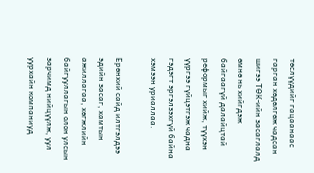төслүүдийг гацаанаас гарган хөдөлгөж чадсан шигээ ТӨК-ийн засаглалд өмнө нь хийгдэж байгаагүй далайцтай реформыг хийж, түүхэн үүргээ гүйцэтгэж чадна гэдэгт эргэлзэхгүй байна хэмээн уриаллаа.

Ерөнхий сайд илтгэлдээ эдийн засаг, хамтын ажиллагаа, хөгжлийн байгууллагын олон улсын зарчимд нийцүүлж, уул уурхайн компаниуд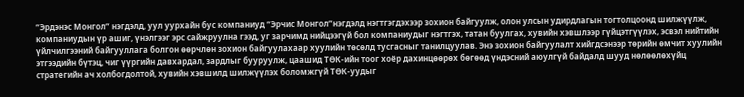“Эрдэнэс Монгол” нэгдэлд, уул уурхайн бус компаниуд “Эрчис Монгол”нэгдэлд нэгтгэгдэхээр зохион байгуулж, олон улсын удирдлагын тогтолцоонд шилжүүлж, компаниудын үр ашиг, үнэлгээг эрс сайжруулна гээд, уг зарчимд нийцээгүй бол компаниудыг нэгтгэх, татан буулгах, хувийн хэвшлээр гүйцэтгүүлэх, эсвэл нийтийн үйлчилгээний байгууллага болгон өөрчлөн зохион байгуулахаар хуулийн төсөлд тусгасныг танилцуулав. Энэ зохион байгуулалт хийгдсэнээр төрийн өмчит хуулийн этгээдийн бүтэц, чиг үүргийн давхардал, зардлыг бууруулж, цаашид ТӨК-ийн тоог хоёр дахинцөөрөх бөгөөд үндэсний аюулгүй байдалд шууд нөлөөлөхүйц стратегийн ач холбогдолтой, хувийн хэвшилд шилжүүлэх боломжгүй ТӨК-уудыг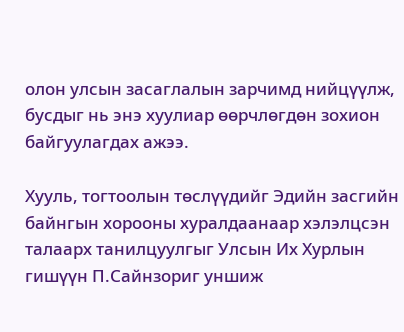олон улсын засаглалын зарчимд нийцүүлж, бусдыг нь энэ хуулиар өөрчлөгдөн зохион байгуулагдах ажээ.

Хууль, тогтоолын төслүүдийг Эдийн засгийн байнгын хорооны хуралдаанаар хэлэлцсэн талаарх танилцуулгыг Улсын Их Хурлын гишүүн П.Сайнзориг уншиж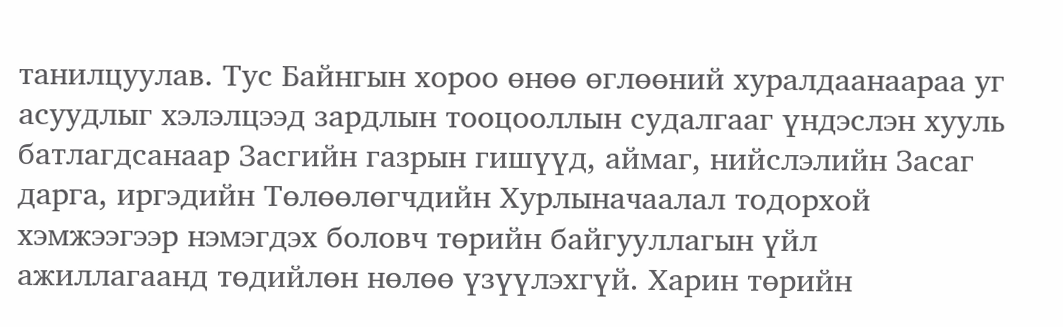танилцуулав. Тус Байнгын хороо өнөө өглөөний хуралдаанаараа уг асуудлыг хэлэлцээд зардлын тооцооллын судалгааг үндэслэн хууль батлагдсанаар Засгийн газрын гишүүд, аймаг, нийслэлийн Засаг дарга, иргэдийн Төлөөлөгчдийн Хурлыначаалал тодорхой хэмжээгээр нэмэгдэх боловч төрийн байгууллагын үйл ажиллагаанд төдийлөн нөлөө үзүүлэхгүй. Харин төрийн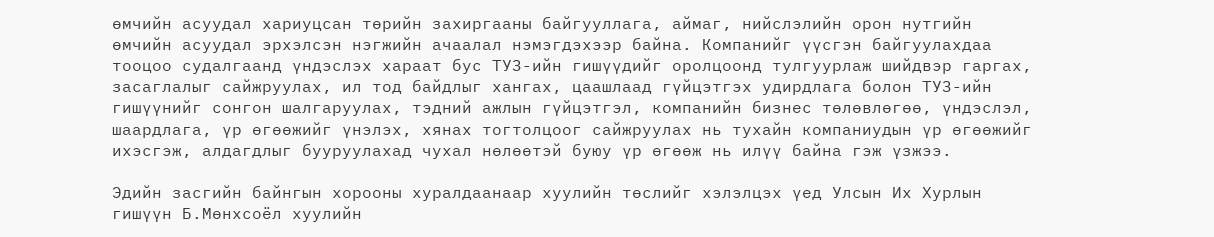өмчийн асуудал хариуцсан төрийн захиргааны байгууллага, аймаг, нийслэлийн орон нутгийн өмчийн асуудал эрхэлсэн нэгжийн ачаалал нэмэгдэхээр байна. Компанийг үүсгэн байгуулахдаа тооцоо судалгаанд үндэслэх хараат бус ТУЗ-ийн гишүүдийг оролцоонд тулгуурлаж шийдвэр гаргах, засаглалыг сайжруулах, ил тод байдлыг хангах, цаашлаад гүйцэтгэх удирдлага болон ТУЗ-ийн гишүүнийг сонгон шалгаруулах, тэдний ажлын гүйцэтгэл, компанийн бизнес төлөвлөгөө, үндэслэл, шаардлага, үр өгөөжийг үнэлэх, хянах тогтолцоог сайжруулах нь тухайн компаниудын үр өгөөжийг ихэсгэж, алдагдлыг бууруулахад чухал нөлөөтэй буюу үр өгөөж нь илүү байна гэж үзжээ.

Эдийн засгийн байнгын хорооны хуралдаанаар хуулийн төслийг хэлэлцэх үед Улсын Их Хурлын гишүүн Б.Мөнхсоёл хуулийн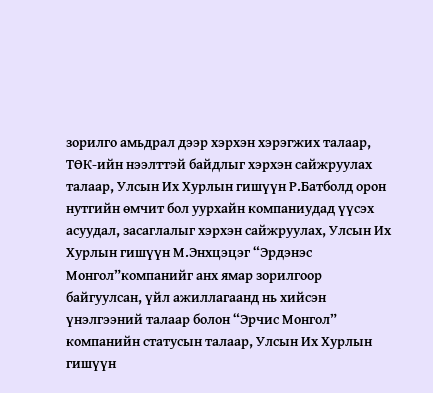зорилго амьдрал дээр хэрхэн хэрэгжих талаар, ТӨК-ийн нээлттэй байдлыг хэрхэн сайжруулах талаар, Улсын Их Хурлын гишүүн Р.Батболд орон нутгийн өмчит бол уурхайн компаниудад үүсэх асуудал, засаглалыг хэрхэн сайжруулах, Улсын Их Хурлын гишүүн М.Энхцэцэг “Эрдэнэс Монгол”компанийг анх ямар зорилгоор байгуулсан, үйл ажиллагаанд нь хийсэн үнэлгээний талаар болон “Эрчис Монгол” компанийн статусын талаар, Улсын Их Хурлын гишүүн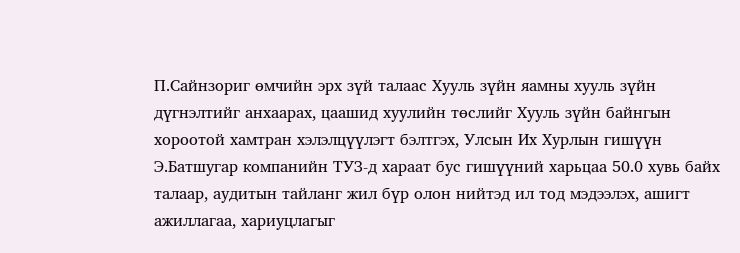П.Сайнзориг өмчийн эрх зүй талаас Хууль зүйн яамны хууль зүйн дүгнэлтийг анхаарах, цаашид хуулийн төслийг Хууль зүйн байнгын хороотой хамтран хэлэлцүүлэгт бэлтгэх, Улсын Их Хурлын гишүүн Э.Батшугар компанийн ТУЗ-д хараат бус гишүүний харьцаа 50.0 хувь байх талаар, аудитын тайланг жил бүр олон нийтэд ил тод мэдээлэх, ашигт ажиллагаа, хариуцлагыг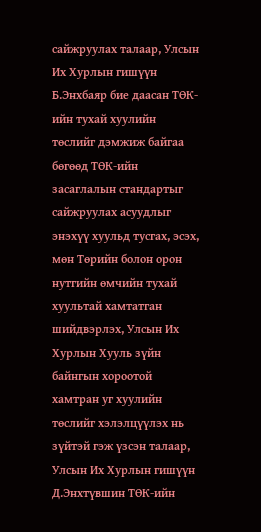сайжруулах талаар, Улсын Их Хурлын гишүүн Б.Энхбаяр бие даасан ТӨК-ийн тухай хуулийн төслийг дэмжиж байгаа бөгөөд ТӨК-ийн засаглалын стандартыг сайжруулах асуудлыг энэхүү хуульд тусгах, эсэх, мөн Төрийн болон орон нутгийн өмчийн тухай хуультай хамтатган шийдвэрлэх, Улсын Их Хурлын Хууль зүйн байнгын хороотой хамтран уг хуулийн төслийг хэлэлцүүлэх нь зүйтэй гэж үзсэн талаар, Улсын Их Хурлын гишүүн Д.Энхтүвшин ТӨК-ийн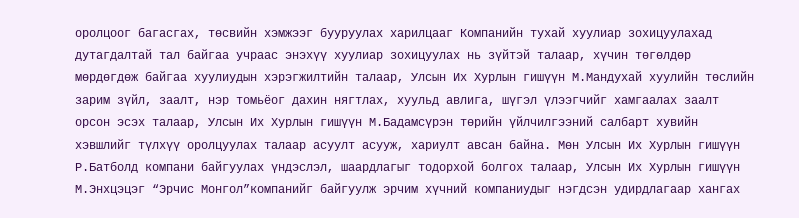оролцоог багасгах, төсвийн хэмжээг бууруулах харилцааг Компанийн тухай хуулиар зохицуулахад дутагдалтай тал байгаа учраас энэхүү хуулиар зохицуулах нь зүйтэй талаар, хүчин төгөлдөр мөрдөгдөж байгаа хуулиудын хэрэгжилтийн талаар, Улсын Их Хурлын гишүүн М.Мандухай хуулийн төслийн зарим зүйл, заалт, нэр томьёог дахин нягтлах, хуульд авлига, шүгэл үлээгчийг хамгаалах заалт орсон эсэх талаар, Улсын Их Хурлын гишүүн М.Бадамсүрэн төрийн үйлчилгээний салбарт хувийн хэвшлийг түлхүү оролцуулах талаар асуулт асууж, хариулт авсан байна. Мөн Улсын Их Хурлын гишүүн Р.Батболд компани байгуулах үндэслэл, шаардлагыг тодорхой болгох талаар, Улсын Их Хурлын гишүүн М.Энхцэцэг “Эрчис Монгол”компанийг байгуулж эрчим хүчний компаниудыг нэгдсэн удирдлагаар хангах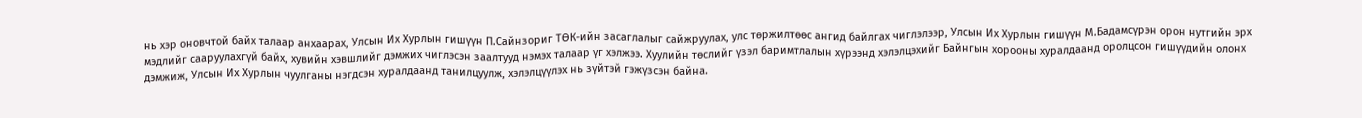нь хэр оновчтой байх талаар анхаарах, Улсын Их Хурлын гишүүн П.Сайнзориг ТӨК-ийн засаглалыг сайжруулах, улс төржилтөөс ангид байлгах чиглэлээр, Улсын Их Хурлын гишүүн М.Бадамсүрэн орон нутгийн эрх мэдлийг сааруулахгүй байх, хувийн хэвшлийг дэмжих чиглэсэн заалтууд нэмэх талаар үг хэлжээ. Хуулийн төслийг үзэл баримтлалын хүрээнд хэлэлцэхийг Байнгын хорооны хуралдаанд оролцсон гишүүдийн олонх дэмжиж, Улсын Их Хурлын чуулганы нэгдсэн хуралдаанд танилцуулж, хэлэлцүүлэх нь зүйтэй гэжүзсэн байна.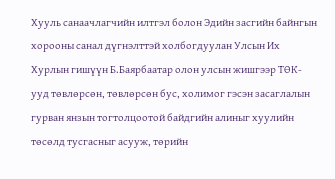Хууль санаачлагчийн илтгэл болон Эдийн засгийн байнгын хорооны санал дүгнэлттэй холбогдуулан Улсын Их Хурлын гишүүн Б.Баярбаатар олон улсын жишгээр ТӨК-ууд төвлөрсөн, төвлөрсөн бус, холимог гэсэн засаглалын гурван янзын тогтолцоотой байдгийн алиныг хуулийн төсөлд тусгасныг асууж, төрийн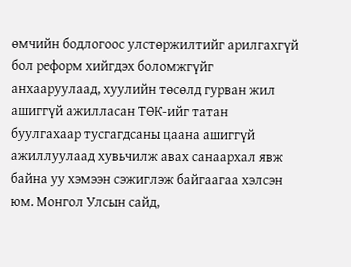өмчийн бодлогоос улстөржилтийг арилгахгүй бол реформ хийгдэх боломжгүйг анхааруулаад, хуулийн төсөлд гурван жил ашиггүй ажилласан ТӨК-ийг татан буулгахаар тусгагдсаны цаана ашиггүй ажиллуулаад хувьчилж авах санаархал явж байна уу хэмээн сэжиглэж байгаагаа хэлсэн юм. Монгол Улсын сайд,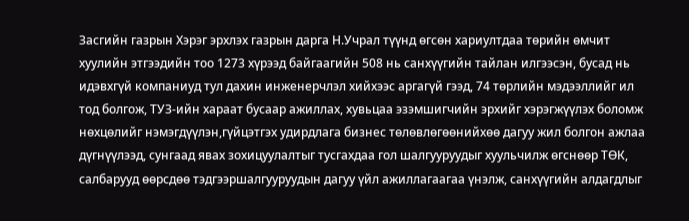Засгийн газрын Хэрэг эрхлэх газрын дарга Н.Учрал түүнд өгсөн хариултдаа төрийн өмчит хуулийн этгээдийн тоо 1273 хүрээд байгаагийн 508 нь санхүүгийн тайлан илгээсэн, бусад нь идэвхгүй компаниуд тул дахин инженерчлэл хийхээс аргагүй гээд, 74 төрлийн мэдээллийг ил тод болгож, ТУЗ-ийн хараат бусаар ажиллах, хувьцаа эзэмшигчийн эрхийг хэрэгжүүлэх боломж нөхцөлийг нэмэгдүүлэн,гүйцэтгэх удирдлага бизнес төлөвлөгөөнийхөө дагуу жил болгон ажлаа дүгнүүлээд, сунгаад явах зохицуулалтыг тусгахдаа гол шалгууруудыг хуульчилж өгснөөр ТӨК, салбарууд өөрсдөө тэдгээршалгууруудын дагуу үйл ажиллагаагаа үнэлж, санхүүгийн алдагдлыг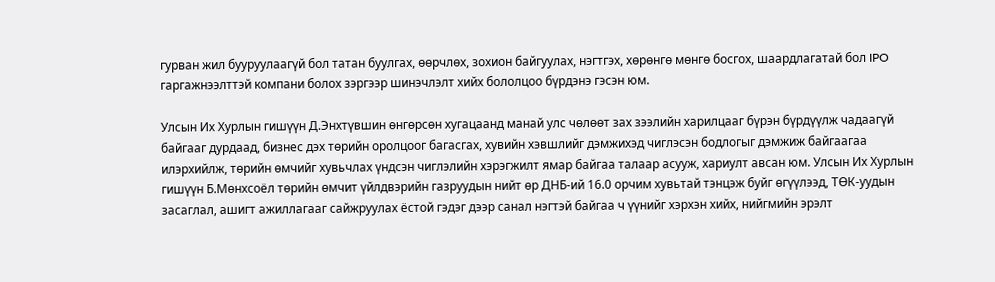гурван жил бууруулаагүй бол татан буулгах, өөрчлөх, зохион байгуулах, нэгтгэх, хөрөнгө мөнгө босгох, шаардлагатай бол IPO гаргажнээлттэй компани болох зэргээр шинэчлэлт хийх бололцоо бүрдэнэ гэсэн юм.

Улсын Их Хурлын гишүүн Д.Энхтүвшин өнгөрсөн хугацаанд манай улс чөлөөт зах зээлийн харилцааг бүрэн бүрдүүлж чадаагүй байгааг дурдаад, бизнес дэх төрийн оролцоог багасгах, хувийн хэвшлийг дэмжихэд чиглэсэн бодлогыг дэмжиж байгаагаа илэрхийлж, төрийн өмчийг хувьчлах үндсэн чиглэлийн хэрэгжилт ямар байгаа талаар асууж, хариулт авсан юм. Улсын Их Хурлын гишүүн Б.Мөнхсоёл төрийн өмчит үйлдвэрийн газруудын нийт өр ДНБ-ий 16.0 орчим хувьтай тэнцэж буйг өгүүлээд, ТӨК-уудын засаглал, ашигт ажиллагааг сайжруулах ёстой гэдэг дээр санал нэгтэй байгаа ч үүнийг хэрхэн хийх, нийгмийн эрэлт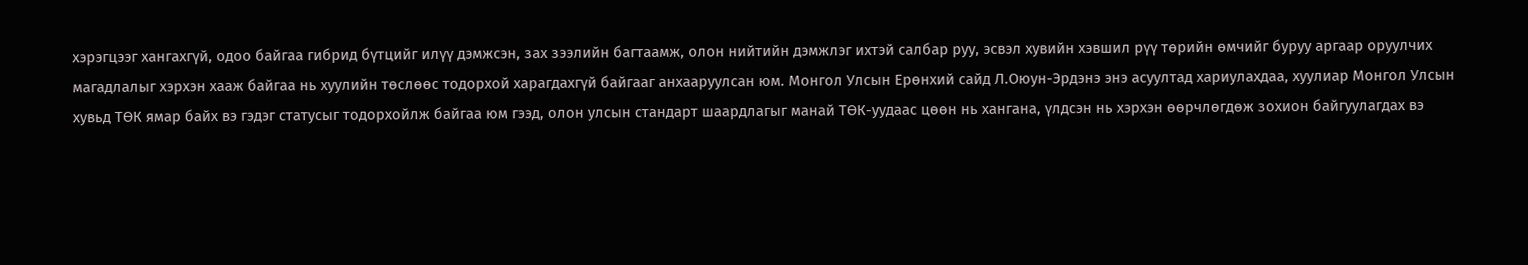хэрэгцээг хангахгүй, одоо байгаа гибрид бүтцийг илүү дэмжсэн, зах зээлийн багтаамж, олон нийтийн дэмжлэг ихтэй салбар руу, эсвэл хувийн хэвшил рүү төрийн өмчийг буруу аргаар оруулчих магадлалыг хэрхэн хааж байгаа нь хуулийн төслөөс тодорхой харагдахгүй байгааг анхааруулсан юм. Монгол Улсын Ерөнхий сайд Л.Оюун-Эрдэнэ энэ асуултад хариулахдаа, хуулиар Монгол Улсын хувьд ТӨК ямар байх вэ гэдэг статусыг тодорхойлж байгаа юм гээд, олон улсын стандарт шаардлагыг манай ТӨК-уудаас цөөн нь хангана, үлдсэн нь хэрхэн өөрчлөгдөж зохион байгуулагдах вэ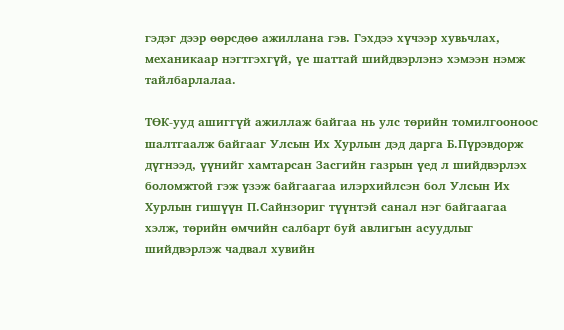гэдэг дээр өөрсдөө ажиллана гэв. Гэхдээ хүчээр хувьчлах, механикаар нэгтгэхгүй, үе шаттай шийдвэрлэнэ хэмээн нэмж тайлбарлалаа.

ТӨК-ууд ашиггүй ажиллаж байгаа нь улс төрийн томилгооноос шалтгаалж байгааг Улсын Их Хурлын дэд дарга Б.Пүрэвдорж дүгнээд, үүнийг хамтарсан Засгийн газрын үед л шийдвэрлэх боломжтой гэж үзэж байгаагаа илэрхийлсэн бол Улсын Их Хурлын гишүүн П.Сайнзориг түүнтэй санал нэг байгаагаа хэлж, төрийн өмчийн салбарт буй авлигын асуудлыг шийдвэрлэж чадвал хувийн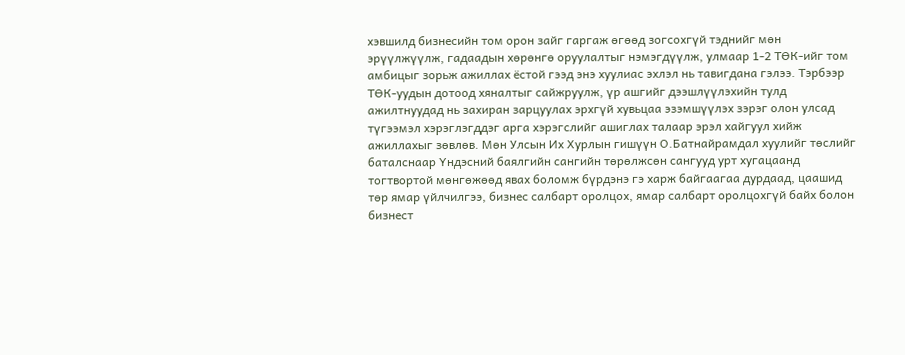хэвшилд бизнесийн том орон зайг гаргаж өгөөд зогсохгүй тэднийг мөн эрүүлжүүлж, гадаадын хөрөнгө оруулалтыг нэмэгдүүлж, улмаар 1-2 ТӨК-ийг том амбицыг зорьж ажиллах ёстой гээд энэ хуулиас эхлэл нь тавигдана гэлээ. Тэрбээр ТӨК-уудын дотоод хяналтыг сайжруулж, үр ашгийг дээшлүүлэхийн тулд ажилтнуудад нь захиран зарцуулах эрхгүй хувьцаа эзэмшүүлэх зэрэг олон улсад түгээмэл хэрэглэгддэг арга хэрэгслийг ашиглах талаар эрэл хайгуул хийж ажиллахыг зөвлөв. Мөн Улсын Их Хурлын гишүүн О.Батнайрамдал хуулийг төслийг баталснаар Үндэсний баялгийн сангийн төрөлжсөн сангууд урт хугацаанд тогтвортой мөнгөжөөд явах боломж бүрдэнэ гэ харж байгаагаа дурдаад, цаашид төр ямар үйлчилгээ, бизнес салбарт оролцох, ямар салбарт оролцохгүй байх болон бизнест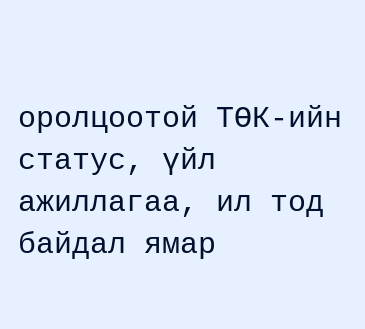оролцоотой ТӨК-ийн статус, үйл ажиллагаа, ил тод байдал ямар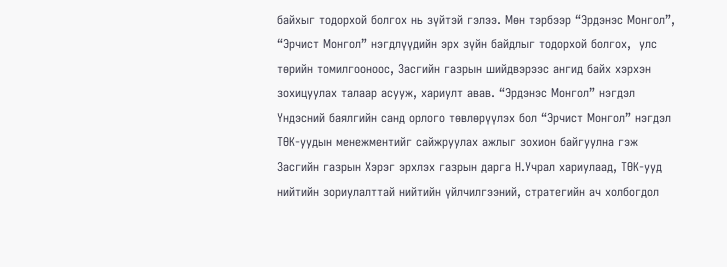байхыг тодорхой болгох нь зүйтэй гэлээ. Мөн тэрбээр “Эрдэнэс Монгол”, “Эрчист Монгол” нэгдлүүдийн эрх зүйн байдлыг тодорхой болгох,  улс төрийн томилгооноос, Засгийн газрын шийдвэрээс ангид байх хэрхэн зохицуулах талаар асууж, хариулт авав. “Эрдэнэс Монгол” нэгдэл Үндэсний баялгийн санд орлого төвлөрүүлэх бол “Эрчист Монгол” нэгдэл ТӨК-уудын менежментийг сайжруулах ажлыг зохион байгуулна гэж Засгийн газрын Хэрэг эрхлэх газрын дарга Н.Учрал хариулаад, ТӨК-ууд нийтийн зориулалттай нийтийн үйлчилгээний, стратегийн ач холбогдол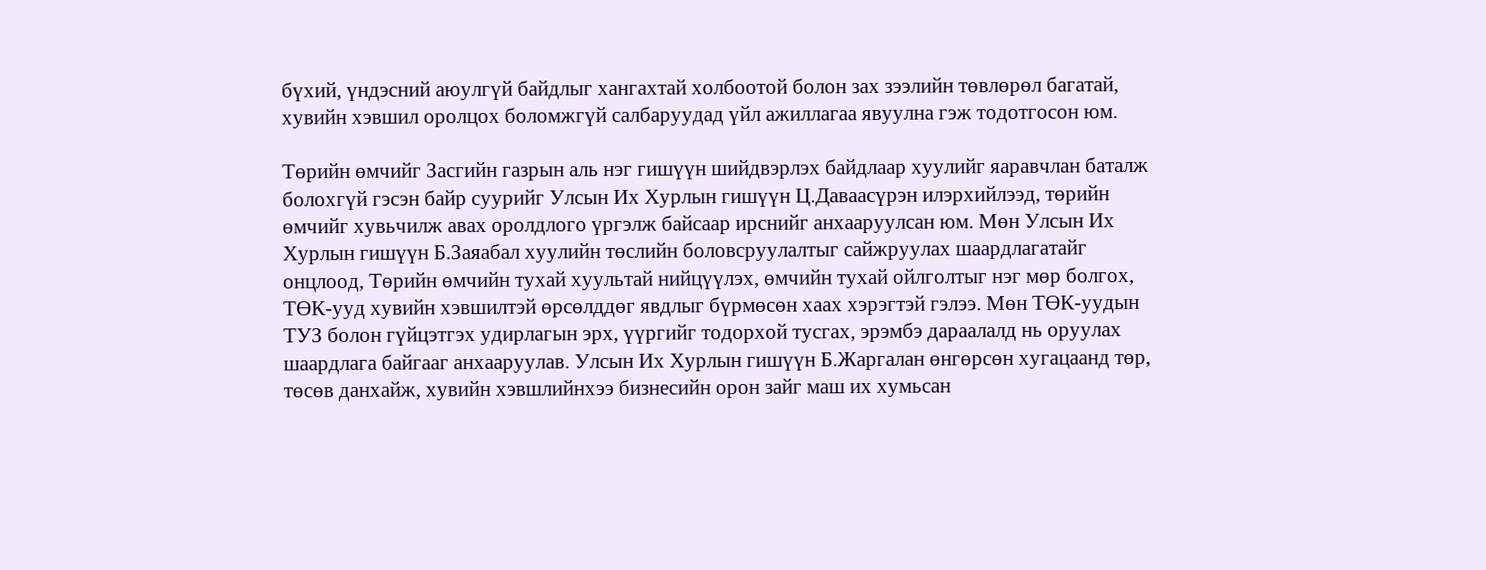бүхий, үндэсний аюулгүй байдлыг хангахтай холбоотой болон зах зээлийн төвлөрөл багатай, хувийн хэвшил оролцох боломжгүй салбаруудад үйл ажиллагаа явуулна гэж тодотгосон юм.

Төрийн өмчийг Засгийн газрын аль нэг гишүүн шийдвэрлэх байдлаар хуулийг яаравчлан баталж болохгүй гэсэн байр суурийг Улсын Их Хурлын гишүүн Ц.Даваасүрэн илэрхийлээд, төрийн өмчийг хувьчилж авах оролдлого үргэлж байсаар ирснийг анхааруулсан юм. Мөн Улсын Их Хурлын гишүүн Б.Заяабал хуулийн төслийн боловсруулалтыг сайжруулах шаардлагатайг онцлоод, Төрийн өмчийн тухай хуультай нийцүүлэх, өмчийн тухай ойлголтыг нэг мөр болгох, ТӨК-ууд хувийн хэвшилтэй өрсөлддөг явдлыг бүрмөсөн хаах хэрэгтэй гэлээ. Мөн ТӨК-уудын ТУЗ болон гүйцэтгэх удирлагын эрх, үүргийг тодорхой тусгах, эрэмбэ дараалалд нь оруулах шаардлага байгааг анхааруулав. Улсын Их Хурлын гишүүн Б.Жаргалан өнгөрсөн хугацаанд төр, төсөв данхайж, хувийн хэвшлийнхээ бизнесийн орон зайг маш их хумьсан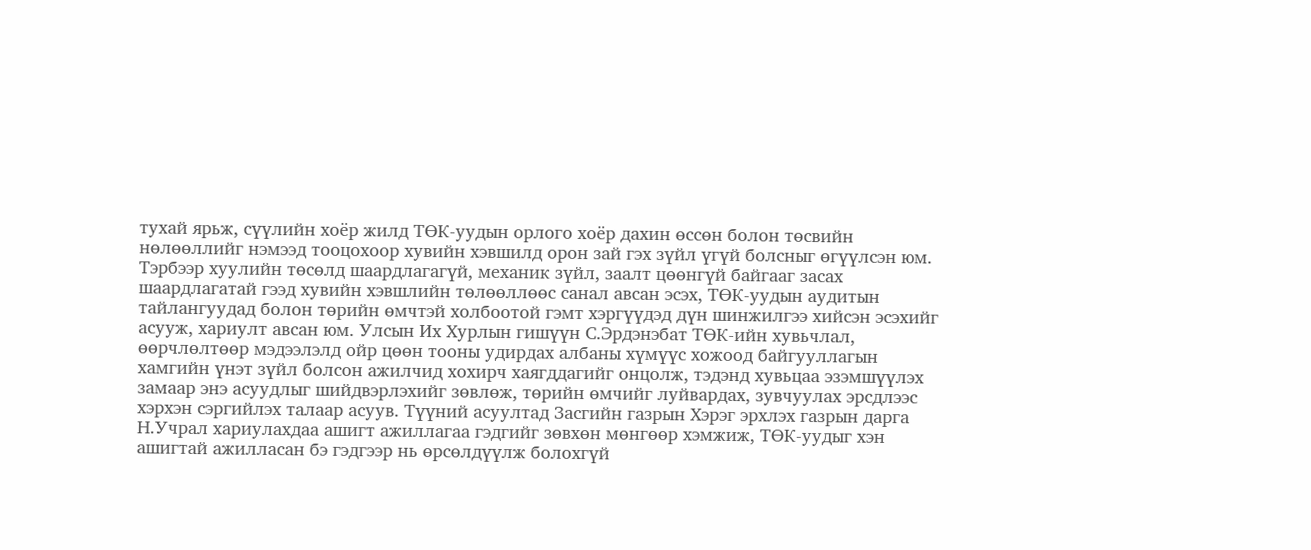тухай ярьж, сүүлийн хоёр жилд ТӨК-уудын орлого хоёр дахин өссөн болон төсвийн нөлөөллийг нэмээд тооцохоор хувийн хэвшилд орон зай гэх зүйл үгүй болсныг өгүүлсэн юм. Тэрбээр хуулийн төсөлд шаардлагагүй, механик зүйл, заалт цөөнгүй байгааг засах шаардлагатай гээд хувийн хэвшлийн төлөөллөөс санал авсан эсэх, ТӨК-уудын аудитын тайлангуудад болон төрийн өмчтэй холбоотой гэмт хэргүүдэд дүн шинжилгээ хийсэн эсэхийг асууж, хариулт авсан юм. Улсын Их Хурлын гишүүн С.Эрдэнэбат ТӨК-ийн хувьчлал, өөрчлөлтөөр мэдээлэлд ойр цөөн тооны удирдах албаны хүмүүс хожоод байгууллагын хамгийн үнэт зүйл болсон ажилчид хохирч хаягддагийг онцолж, тэдэнд хувьцаа эзэмшүүлэх замаар энэ асуудлыг шийдвэрлэхийг зөвлөж, төрийн өмчийг луйвардах, зувчуулах эрсдлээс хэрхэн сэргийлэх талаар асуув. Түүний асуултад Засгийн газрын Хэрэг эрхлэх газрын дарга Н.Учрал хариулахдаа ашигт ажиллагаа гэдгийг зөвхөн мөнгөөр хэмжиж, ТӨК-уудыг хэн ашигтай ажилласан бэ гэдгээр нь өрсөлдүүлж болохгүй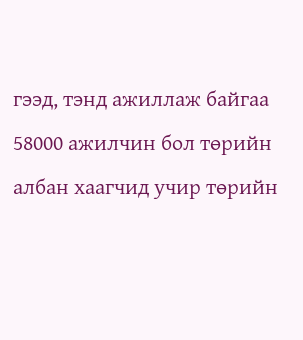гээд, тэнд ажиллаж байгаа 58000 ажилчин бол төрийн албан хаагчид учир төрийн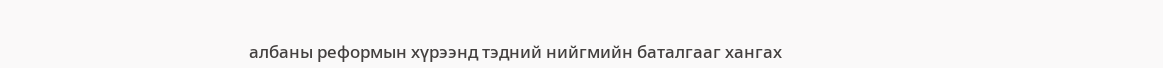албаны реформын хүрээнд тэдний нийгмийн баталгааг хангах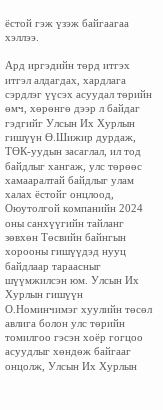ёстой гэж үзэж байгаагаа хэллээ.

Ард иргэдийн төрд итгэх итгэл алдагдах, хардлага сэрдлэг үүсэх асуудал төрийн өмч, хөрөнгө дээр л байдаг гэдгийг Улсын Их Хурлын гишүүн Ө.Шижир дурдаж, ТӨК-уудын засаглал, ил тод байдлыг хангаж, улс төрөөс хамааралтай байдлыг улам халах ёстойг онцлоод, Оюутолгой компанийн 2024 оны санхүүгийн тайланг зөвхөн Төсвийн байнгын хорооны гишүүдэд нууц байдлаар тараасныг шүүмжилсэн юм. Улсын Их Хурлын гишүүн О.Номинчимэг хуулийн төсөл авлига болон улс төрийн томилгоо гэсэн хоёр гогцоо асуудлыг хөндөж байгааг онцолж, Улсын Их Хурлын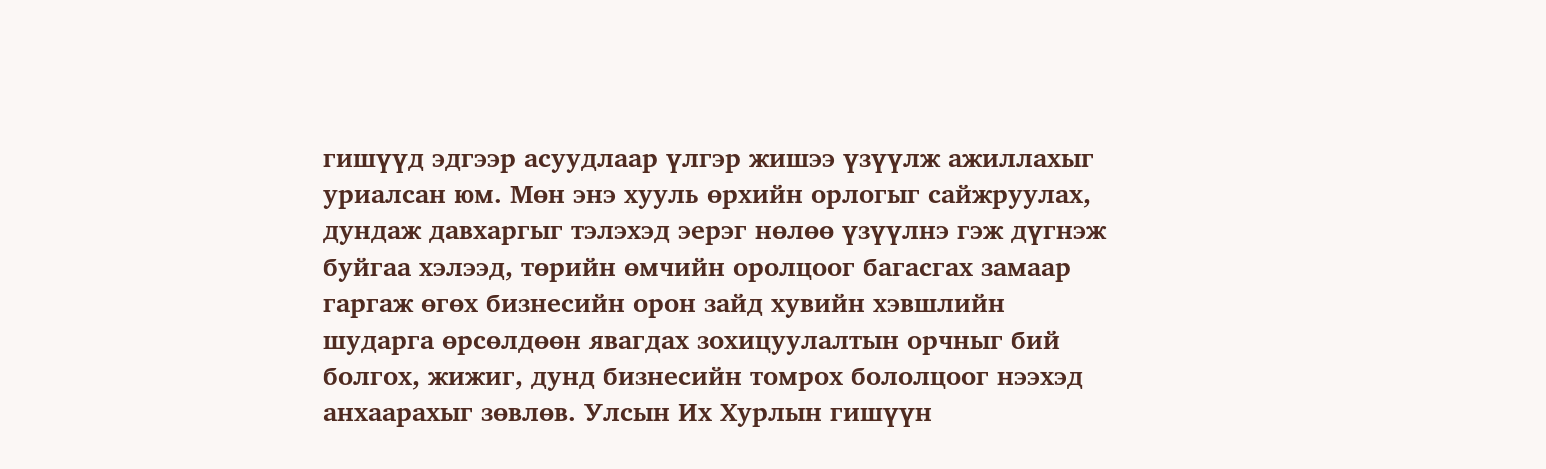гишүүд эдгээр асуудлаар үлгэр жишээ үзүүлж ажиллахыг уриалсан юм. Мөн энэ хууль өрхийн орлогыг сайжруулах, дундаж давхаргыг тэлэхэд эерэг нөлөө үзүүлнэ гэж дүгнэж буйгаа хэлээд, төрийн өмчийн оролцоог багасгах замаар гаргаж өгөх бизнесийн орон зайд хувийн хэвшлийн шударга өрсөлдөөн явагдах зохицуулалтын орчныг бий болгох, жижиг, дунд бизнесийн томрох бололцоог нээхэд анхаарахыг зөвлөв. Улсын Их Хурлын гишүүн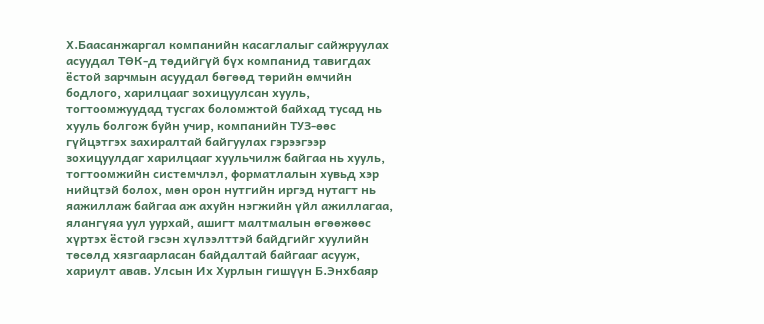Х.Баасанжаргал компанийн касаглалыг сайжруулах асуудал ТӨК-д төдийгүй бүх компанид тавигдах ёстой зарчмын асуудал бөгөөд төрийн өмчийн бодлого, харилцааг зохицуулсан хууль, тогтоомжуудад тусгах боломжтой байхад тусад нь хууль болгож буйн учир, компанийн ТУЗ-өөс гүйцэтгэх захиралтай байгуулах гэрээгээр зохицуулдаг харилцааг хуульчилж байгаа нь хууль, тогтоомжийн системчлэл, форматлалын хувьд хэр нийцтэй болох, мөн орон нутгийн иргэд нутагт нь яажиллаж байгаа аж ахуйн нэгжийн үйл ажиллагаа, ялангүяа уул уурхай, ашигт малтмалын өгөөжөөс хүртэх ёстой гэсэн хүлээлттэй байдгийг хуулийн төсөлд хязгаарласан байдалтай байгааг асууж, хариулт авав. Улсын Их Хурлын гишүүн Б.Энхбаяр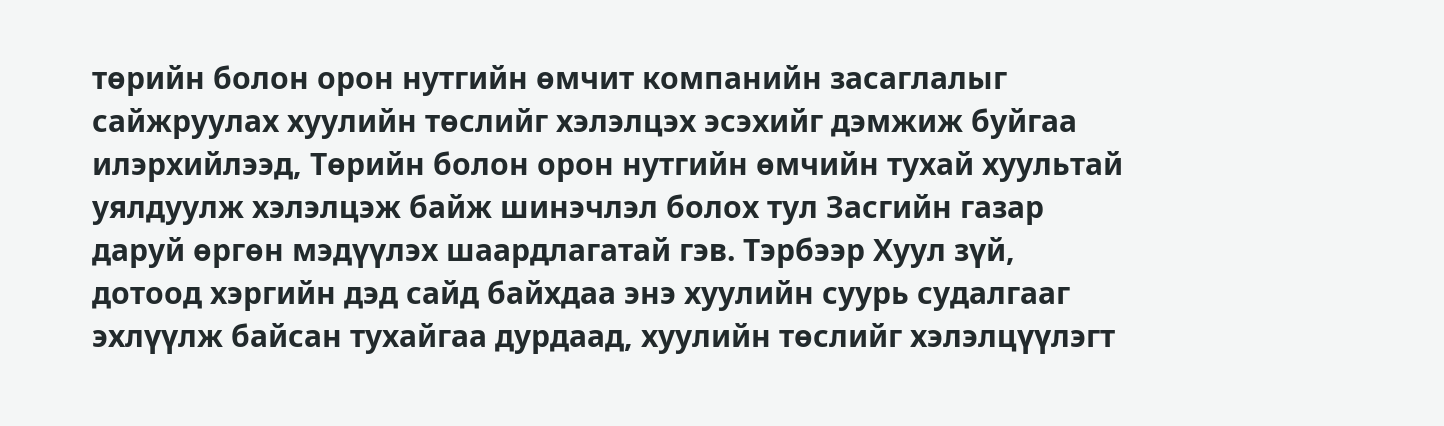төрийн болон орон нутгийн өмчит компанийн засаглалыг сайжруулах хуулийн төслийг хэлэлцэх эсэхийг дэмжиж буйгаа илэрхийлээд, Төрийн болон орон нутгийн өмчийн тухай хуультай уялдуулж хэлэлцэж байж шинэчлэл болох тул Засгийн газар даруй өргөн мэдүүлэх шаардлагатай гэв. Тэрбээр Хуул зүй, дотоод хэргийн дэд сайд байхдаа энэ хуулийн суурь судалгааг эхлүүлж байсан тухайгаа дурдаад, хуулийн төслийг хэлэлцүүлэгт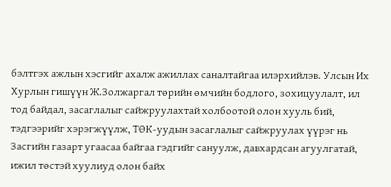бэлтгэх ажлын хэсгийг ахалж ажиллах саналтайгаа илэрхийлэв. Улсын Их Хурлын гишүүн Ж.Золжаргал төрийн өмчийн бодлого, зохицуулалт, ил тод байдал, засаглалыг сайжруулахтай холбоотой олон хууль бий, тэдгээрийг хэрэгжүүлж, ТӨК-уудын засаглалыг сайжруулах үүрэг нь Засгийн газарт угаасаа байгаа гэдгийг сануулж, давхардсан агуулгатай, ижил төстэй хуулиуд олон байх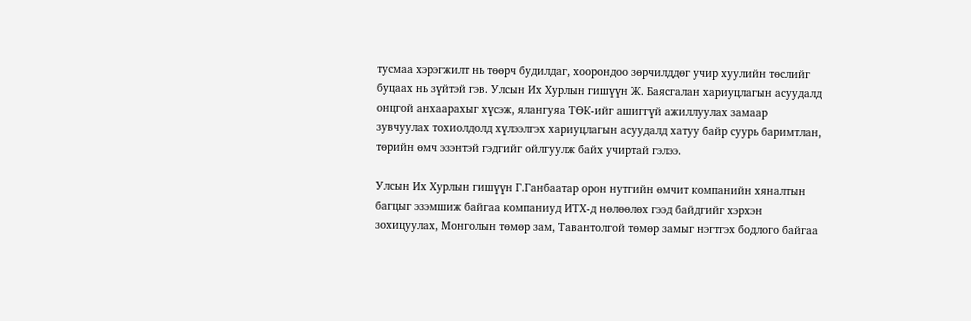тусмаа хэрэгжилт нь төөрч будилдаг, хоорондоо зөрчилддөг учир хуулийн төслийг буцаах нь зүйтэй гэв. Улсын Их Хурлын гишүүн Ж. Баясгалан хариуцлагын асуудалд онцгой анхаарахыг хүсэж, ялангуяа ТӨК-ийг ашиггүй ажиллуулах замаар зувчуулах тохиолдолд хүлээлгэх хариуцлагын асуудалд хатуу байр суурь баримтлан, төрийн өмч эзэнтэй гэдгийг ойлгуулж байх учиртай гэлээ.

Улсын Их Хурлын гишүүн Г.Ганбаатар орон нутгийн өмчит компанийн хяналтын багцыг эзэмшиж байгаа компаниуд ИТХ-д нөлөөлөх гээд байдгийг хэрхэн зохицуулах, Монголын төмөр зам, Тавантолгой төмөр замыг нэгтгэх бодлого байгаа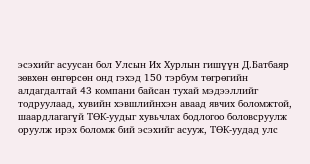эсэхийг асуусан бол Улсын Их Хурлын гишүүн Д.Батбаяр зөвхөн өнгөрсөн онд гэхэд 150 тэрбум төгрөгийн алдагдалтай 43 компани байсан тухай мэдээллийг тодруулаад, хувийн хэвшлийнхэн аваад явчих боломжтой, шаардлагагүй ТӨК-уудыг хувьчлах бодлогоо боловсруулж оруулж ирэх боломж бий эсэхийг асууж, ТӨК-уудад улс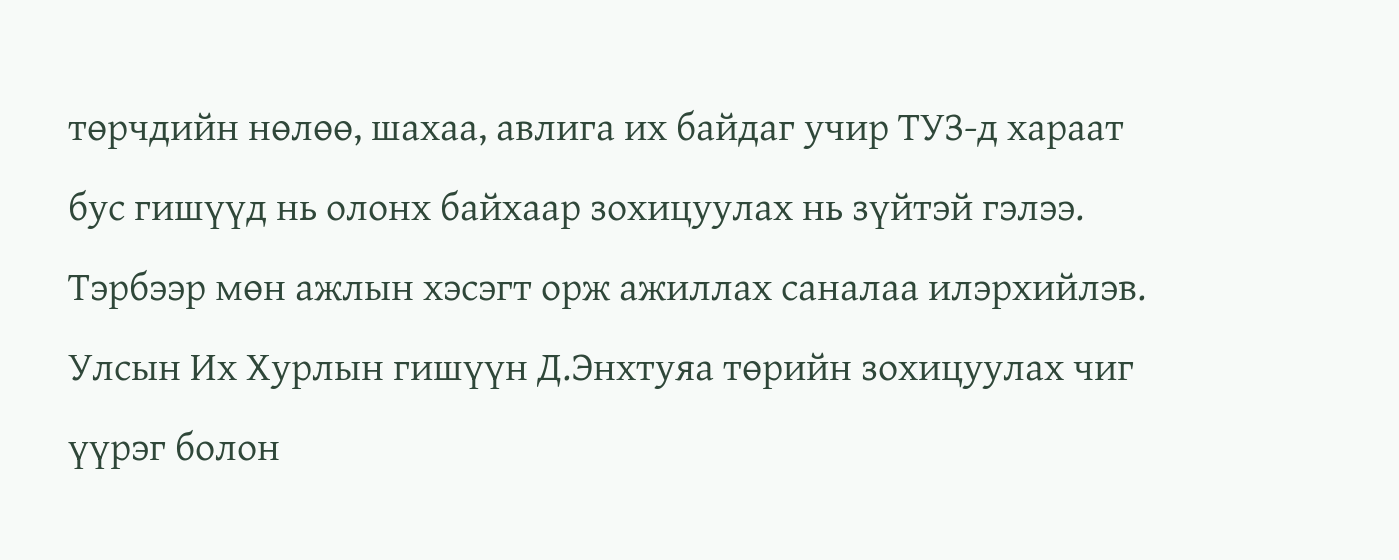төрчдийн нөлөө, шахаа, авлига их байдаг учир ТУЗ-д хараат бус гишүүд нь олонх байхаар зохицуулах нь зүйтэй гэлээ. Тэрбээр мөн ажлын хэсэгт орж ажиллах саналаа илэрхийлэв. Улсын Их Хурлын гишүүн Д.Энхтуяа төрийн зохицуулах чиг үүрэг болон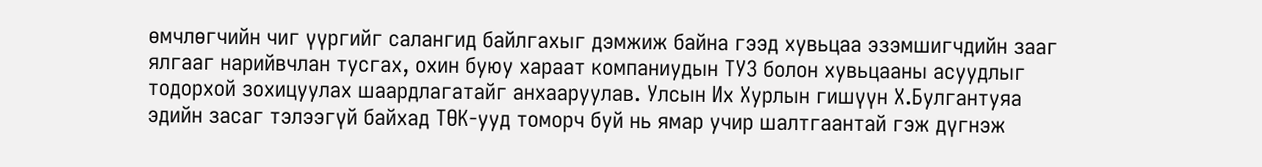өмчлөгчийн чиг үүргийг салангид байлгахыг дэмжиж байна гээд хувьцаа эзэмшигчдийн зааг ялгааг нарийвчлан тусгах, охин буюу хараат компаниудын ТУЗ болон хувьцааны асуудлыг тодорхой зохицуулах шаардлагатайг анхааруулав. Улсын Их Хурлын гишүүн Х.Булгантуяа эдийн засаг тэлээгүй байхад ТӨК-ууд томорч буй нь ямар учир шалтгаантай гэж дүгнэж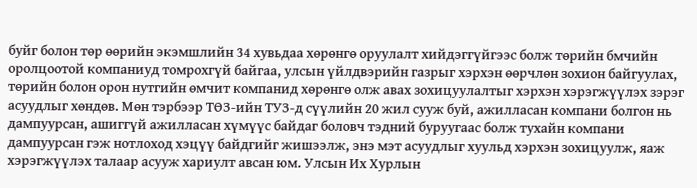буйг болон төр өөрийн экэмшлийн 34 хувьдаа хөрөнгө оруулалт хийдэггүйгээс болж төрийн бмчийн оролцоотой компаниуд томрохгүй байгаа, улсын үйлдвэрийн газрыг хэрхэн өөрчлөн зохион байгуулах, төрийн болон орон нутгийн өмчит компанид хөрөнгө олж авах зохицуулалтыг хэрхэн хэрэгжүүлэх зэрэг асуудлыг хөндөв. Мөн тэрбээр ТӨЗ-ийн ТУЗ-д сүүлийн 20 жил сууж буй, ажилласан компани болгон нь дампуурсан, ашиггүй ажилласан хүмүүс байдаг боловч тэдний буруугаас болж тухайн компани дампуурсан гэж нотлоход хэцүү байдгийг жишээлж, энэ мэт асуудлыг хуульд хэрхэн зохицуулж, яаж хэрэгжүүлэх талаар асууж хариулт авсан юм. Улсын Их Хурлын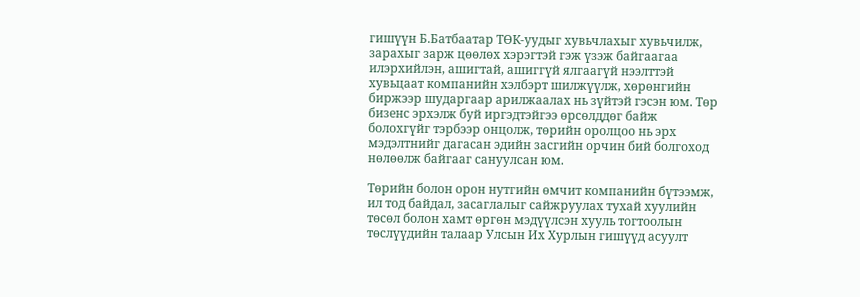гишүүн Б.Батбаатар ТӨК-уудыг хувьчлахыг хувьчилж, зарахыг зарж цөөлөх хэрэгтэй гэж үзэж байгаагаа илэрхийлэн, ашигтай, ашиггүй ялгаагүй нээлттэй хувьцаат компанийн хэлбэрт шилжүүлж, хөрөнгийн биржээр шударгаар арилжаалах нь зүйтэй гэсэн юм. Төр бизенс эрхэлж буй иргэдтэйгээ өрсөлддөг байж болохгүйг тэрбээр онцолж, төрийн оролцоо нь эрх мэдэлтнийг дагасан эдийн засгийн орчин бий болгоход нөлөөлж байгааг сануулсан юм.

Төрийн болон орон нутгийн өмчит компанийн бүтээмж, ил тод байдал, засаглалыг сайжруулах тухай хуулийн төсөл болон хамт өргөн мэдүүлсэн хууль тогтоолын төслүүдийн талаар Улсын Их Хурлын гишүүд асуулт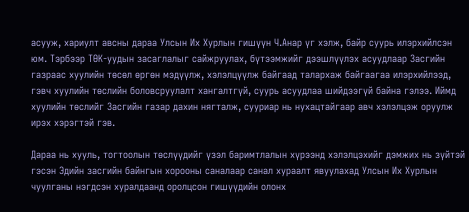асууж, хариулт авсны дараа Улсын Их Хурлын гишүүн Ч.Анар үг хэлж, байр суурь илэрхийлсэн юм. Тэрбээр ТӨК-уудын засаглалыг сайжруулах, бүтээмжийг дээшлүүлэх асуудлаар Засгийн газраас хуулийн төсөл өргөн мэдүүлж, хэлэлцүүлж байгаад талархаж байгаагаа илэрхийлээд, гэвч хуулийн төслийн боловсруулалт хангалтгүй, суурь асуудлаа шийдээгүй байна гэлээ. Иймд хуулийн төслийг Засгийн газар дахин нягталж, сууриар нь нухацтайгаар авч хэлэлцэж оруулж ирэх хэрэгтэй гэв.

Дараа нь хууль, тогтоолын төслүүдийг үзэл баримтлалын хүрээнд хэлэлцэхийг дэмжих нь зүйтэй гэсэн Эдийн засгийн байнгын хорооны саналаар санал хураалт явуулахад Улсын Их Хурлын чуулганы нэгдсэн хуралдаанд оролцсон гишүүдийн олонх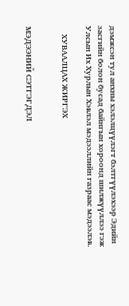дэмжсэн тул анхны хэлэлцүүлэгт бэлтгүүлэхээр Эдийн засгийн болон бусад байнгын хороонд шилжүүллээ гэж Улсын Их Хурлын Хэвлэл мэдээллийн газраас мэдээлэв.

    ХУВААЛЦАХ ЖИРГЭХ


МЭДЭЭНИЙ СЭТГЭГДЭЛ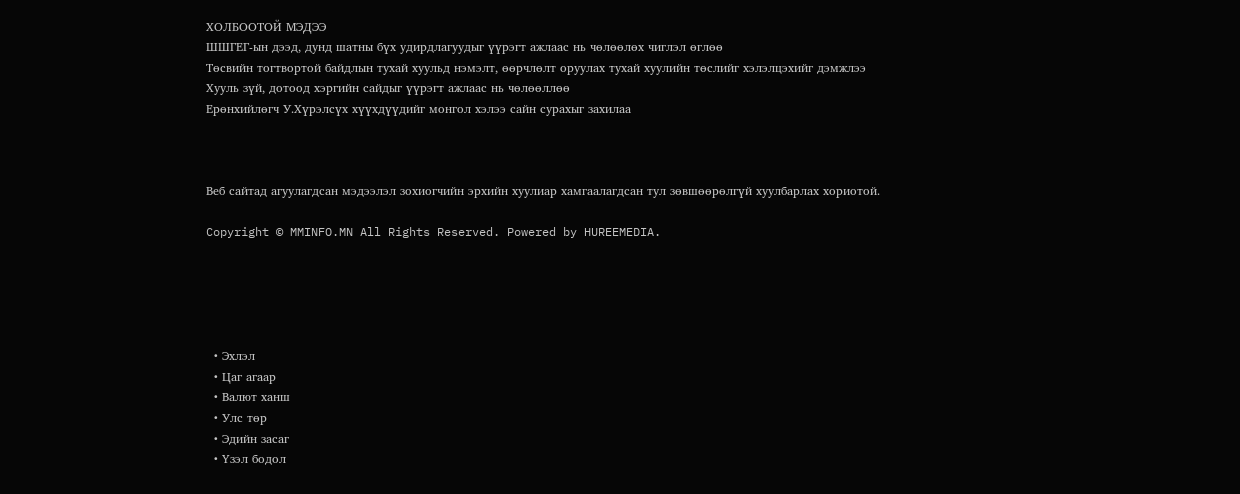ХОЛБООТОЙ МЭДЭЭ
ШШГЕГ-ын дээд, дунд шатны бүх удирдлагуудыг үүрэгт ажлаас нь чөлөөлөх чиглэл өглөө
Төсвийн тогтвортой байдлын тухай хуульд нэмэлт, өөрчлөлт оруулах тухай хуулийн төслийг хэлэлцэхийг дэмжлээ
Хууль зүй, дотоод хэргийн сайдыг үүрэгт ажлаас нь чөлөөллөө
Ерөнхийлөгч У.Хүрэлсүх хүүхдүүдийг монгол хэлээ сайн сурахыг захилаа



Веб сайтад агуулагдсан мэдээлэл зохиогчийн эрхийн хуулиар хамгаалагдсан тул зөвшөөрөлгүй хуулбарлах хориотой.

Copyright © MMINFO.MN All Rights Reserved. Powered by HUREEMEDIA.





  • Эхлэл
  • Цаг агаар
  • Валют ханш
  • Улс төр
  • Эдийн засаг
  • Үзэл бодол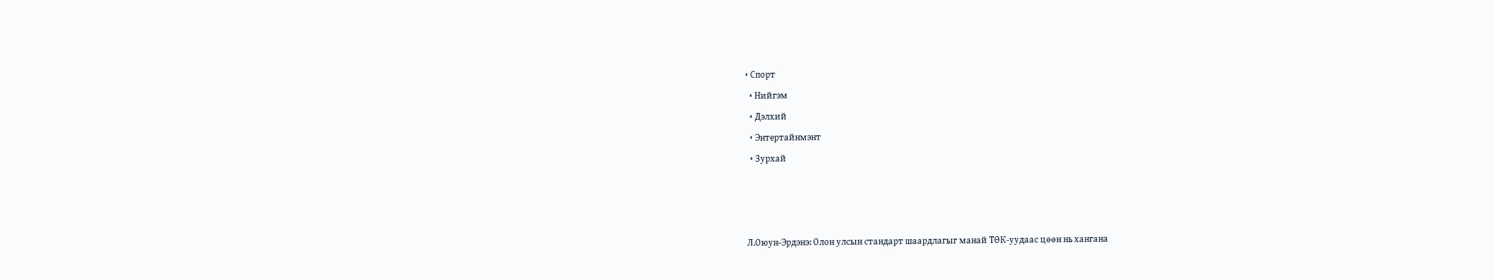• Спорт
  • Нийгэм
  • Дэлхий
  • Энтертайнмэнт
  • Зурхай



Л.Оюун-Эрдэнэ: Олон улсын стандарт шаардлагыг манай ТӨК-уудаас цөөн нь хангана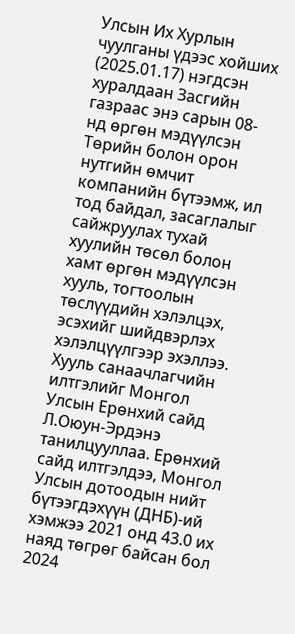Улсын Их Хурлын чуулганы үдээс хойших (2025.01.17) нэгдсэн хуралдаан Засгийн газраас энэ сарын 08-нд өргөн мэдүүлсэн Төрийн болон орон нутгийн өмчит компанийн бүтээмж, ил тод байдал, засаглалыг сайжруулах тухай хуулийн төсөл болон хамт өргөн мэдүүлсэн хууль, тогтоолын төслүүдийн хэлэлцэх, эсэхийг шийдвэрлэх хэлэлцүүлгээр эхэллээ. Хууль санаачлагчийн илтгэлийг Монгол Улсын Ерөнхий сайд Л.Оюун-Эрдэнэ танилцууллаа. Ерөнхий сайд илтгэлдээ, Монгол Улсын дотоодын нийт бүтээгдэхүүн (ДНБ)-ий хэмжээ 2021 онд 43.0 их наяд төгрөг байсан бол 2024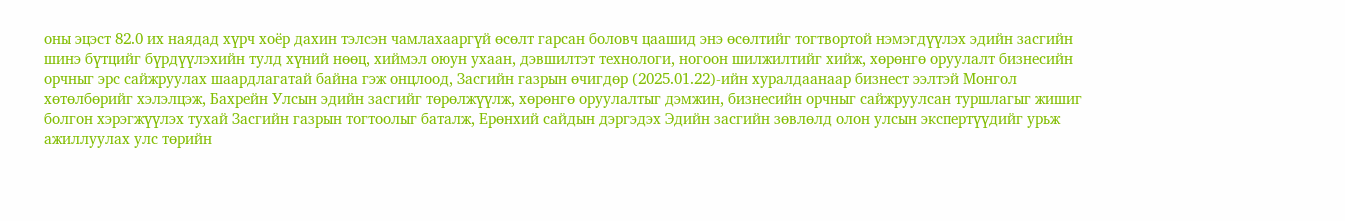оны эцэст 82.0 их наядад хүрч хоёр дахин тэлсэн чамлахааргүй өсөлт гарсан боловч цаашид энэ өсөлтийг тогтвортой нэмэгдүүлэх эдийн засгийн шинэ бүтцийг бүрдүүлэхийн тулд хүний нөөц, хиймэл оюун ухаан, дэвшилтэт технологи, ногоон шилжилтийг хийж, хөрөнгө оруулалт бизнесийн орчныг эрс сайжруулах шаардлагатай байна гэж онцлоод, Засгийн газрын өчигдөр (2025.01.22)-ийн хуралдаанаар бизнест ээлтэй Монгол хөтөлбөрийг хэлэлцэж, Бахрейн Улсын эдийн засгийг төрөлжүүлж, хөрөнгө оруулалтыг дэмжин, бизнесийн орчныг сайжруулсан туршлагыг жишиг болгон хэрэгжүүлэх тухай Засгийн газрын тогтоолыг баталж, Ерөнхий сайдын дэргэдэх Эдийн засгийн зөвлөлд олон улсын экспертүүдийг урьж ажиллуулах улс төрийн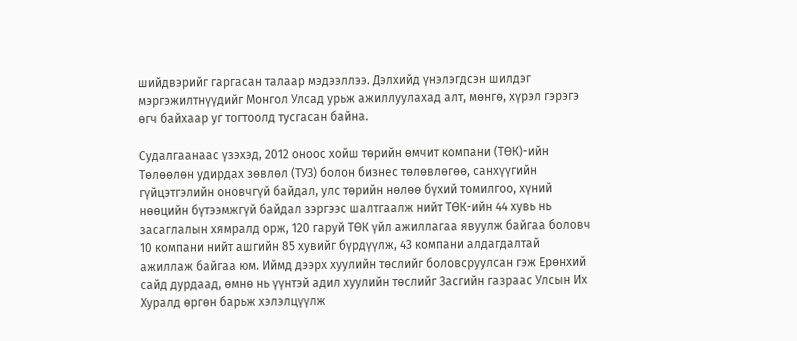шийдвэрийг гаргасан талаар мэдээллээ. Дэлхийд үнэлэгдсэн шилдэг мэргэжилтнүүдийг Монгол Улсад урьж ажиллуулахад алт, мөнгө, хүрэл гэрэгэ өгч байхаар уг тогтоолд тусгасан байна.

Судалгаанаас үзэхэд, 2012 оноос хойш төрийн өмчит компани (ТӨК)-ийн Төлөөлөн удирдах зөвлөл (ТУЗ) болон бизнес төлөвлөгөө, санхүүгийн гүйцэтгэлийн оновчгүй байдал, улс төрийн нөлөө бүхий томилгоо, хүний нөөцийн бүтээмжгүй байдал зэргээс шалтгаалж нийт ТӨК-ийн 44 хувь нь засаглалын хямралд орж, 120 гаруй ТӨК үйл ажиллагаа явуулж байгаа боловч 10 компани нийт ашгийн 85 хувийг бүрдүүлж, 43 компани алдагдалтай ажиллаж байгаа юм. Иймд дээрх хуулийн төслийг боловсруулсан гэж Ерөнхий сайд дурдаад, өмнө нь үүнтэй адил хуулийн төслийг Засгийн газраас Улсын Их Хуралд өргөн барьж хэлэлцүүлж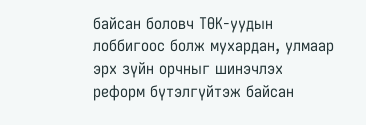байсан боловч ТӨК-уудын лоббигоос болж мухардан, улмаар эрх зүйн орчныг шинэчлэх реформ бүтэлгүйтэж байсан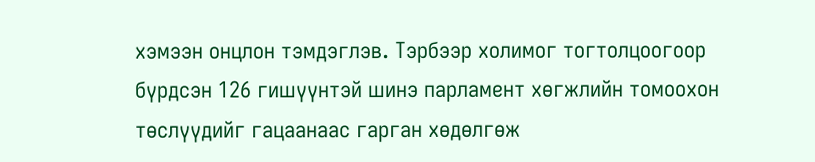хэмээн онцлон тэмдэглэв. Тэрбээр холимог тогтолцоогоор бүрдсэн 126 гишүүнтэй шинэ парламент хөгжлийн томоохон төслүүдийг гацаанаас гарган хөдөлгөж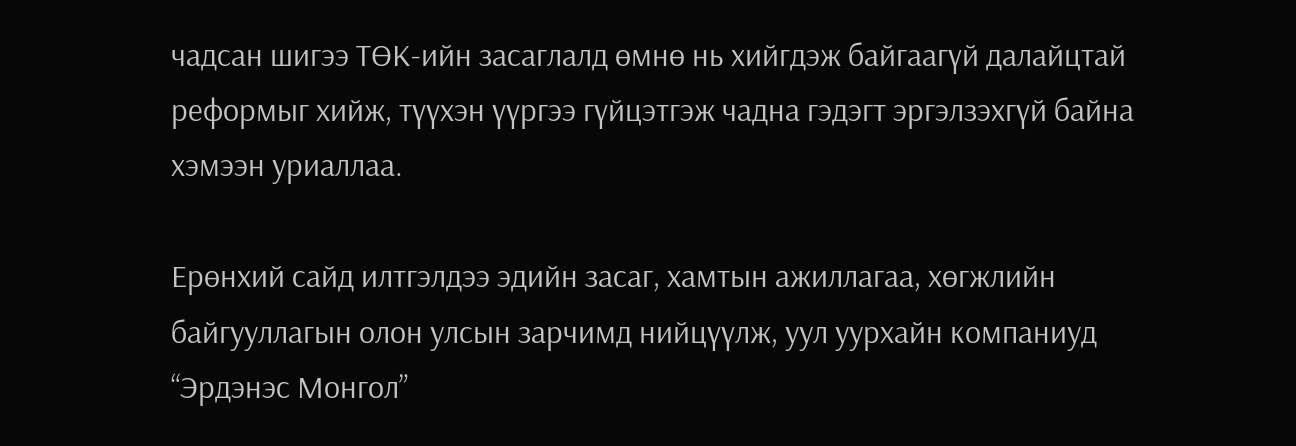чадсан шигээ ТӨК-ийн засаглалд өмнө нь хийгдэж байгаагүй далайцтай реформыг хийж, түүхэн үүргээ гүйцэтгэж чадна гэдэгт эргэлзэхгүй байна хэмээн уриаллаа.

Ерөнхий сайд илтгэлдээ эдийн засаг, хамтын ажиллагаа, хөгжлийн байгууллагын олон улсын зарчимд нийцүүлж, уул уурхайн компаниуд “Эрдэнэс Монгол”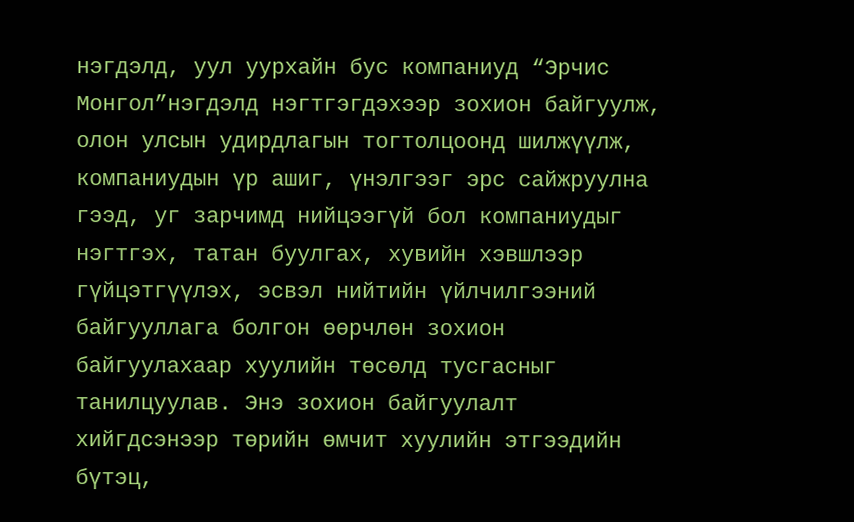нэгдэлд, уул уурхайн бус компаниуд “Эрчис Монгол”нэгдэлд нэгтгэгдэхээр зохион байгуулж, олон улсын удирдлагын тогтолцоонд шилжүүлж, компаниудын үр ашиг, үнэлгээг эрс сайжруулна гээд, уг зарчимд нийцээгүй бол компаниудыг нэгтгэх, татан буулгах, хувийн хэвшлээр гүйцэтгүүлэх, эсвэл нийтийн үйлчилгээний байгууллага болгон өөрчлөн зохион байгуулахаар хуулийн төсөлд тусгасныг танилцуулав. Энэ зохион байгуулалт хийгдсэнээр төрийн өмчит хуулийн этгээдийн бүтэц,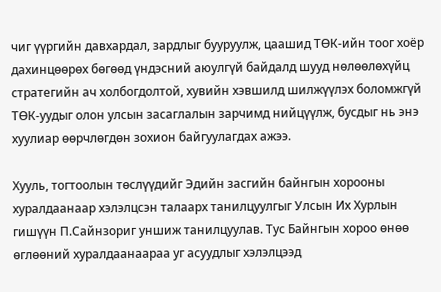чиг үүргийн давхардал, зардлыг бууруулж, цаашид ТӨК-ийн тоог хоёр дахинцөөрөх бөгөөд үндэсний аюулгүй байдалд шууд нөлөөлөхүйц стратегийн ач холбогдолтой, хувийн хэвшилд шилжүүлэх боломжгүй ТӨК-уудыг олон улсын засаглалын зарчимд нийцүүлж, бусдыг нь энэ хуулиар өөрчлөгдөн зохион байгуулагдах ажээ.

Хууль, тогтоолын төслүүдийг Эдийн засгийн байнгын хорооны хуралдаанаар хэлэлцсэн талаарх танилцуулгыг Улсын Их Хурлын гишүүн П.Сайнзориг уншиж танилцуулав. Тус Байнгын хороо өнөө өглөөний хуралдаанаараа уг асуудлыг хэлэлцээд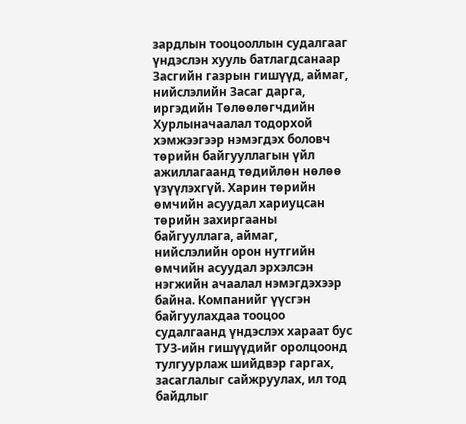зардлын тооцооллын судалгааг үндэслэн хууль батлагдсанаар Засгийн газрын гишүүд, аймаг, нийслэлийн Засаг дарга, иргэдийн Төлөөлөгчдийн Хурлыначаалал тодорхой хэмжээгээр нэмэгдэх боловч төрийн байгууллагын үйл ажиллагаанд төдийлөн нөлөө үзүүлэхгүй. Харин төрийн өмчийн асуудал хариуцсан төрийн захиргааны байгууллага, аймаг, нийслэлийн орон нутгийн өмчийн асуудал эрхэлсэн нэгжийн ачаалал нэмэгдэхээр байна. Компанийг үүсгэн байгуулахдаа тооцоо судалгаанд үндэслэх хараат бус ТУЗ-ийн гишүүдийг оролцоонд тулгуурлаж шийдвэр гаргах, засаглалыг сайжруулах, ил тод байдлыг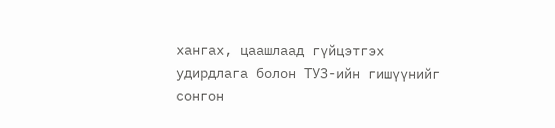хангах, цаашлаад гүйцэтгэх удирдлага болон ТУЗ-ийн гишүүнийг сонгон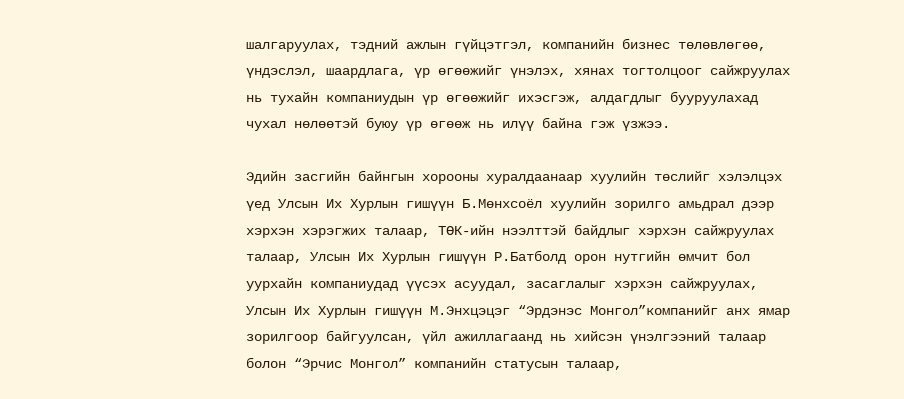шалгаруулах, тэдний ажлын гүйцэтгэл, компанийн бизнес төлөвлөгөө, үндэслэл, шаардлага, үр өгөөжийг үнэлэх, хянах тогтолцоог сайжруулах нь тухайн компаниудын үр өгөөжийг ихэсгэж, алдагдлыг бууруулахад чухал нөлөөтэй буюу үр өгөөж нь илүү байна гэж үзжээ.

Эдийн засгийн байнгын хорооны хуралдаанаар хуулийн төслийг хэлэлцэх үед Улсын Их Хурлын гишүүн Б.Мөнхсоёл хуулийн зорилго амьдрал дээр хэрхэн хэрэгжих талаар, ТӨК-ийн нээлттэй байдлыг хэрхэн сайжруулах талаар, Улсын Их Хурлын гишүүн Р.Батболд орон нутгийн өмчит бол уурхайн компаниудад үүсэх асуудал, засаглалыг хэрхэн сайжруулах, Улсын Их Хурлын гишүүн М.Энхцэцэг “Эрдэнэс Монгол”компанийг анх ямар зорилгоор байгуулсан, үйл ажиллагаанд нь хийсэн үнэлгээний талаар болон “Эрчис Монгол” компанийн статусын талаар,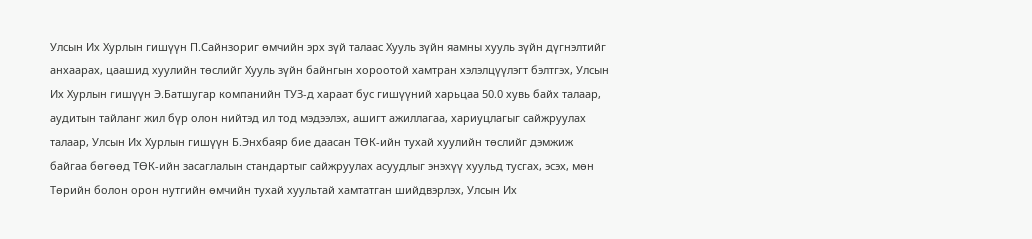Улсын Их Хурлын гишүүн П.Сайнзориг өмчийн эрх зүй талаас Хууль зүйн яамны хууль зүйн дүгнэлтийг анхаарах, цаашид хуулийн төслийг Хууль зүйн байнгын хороотой хамтран хэлэлцүүлэгт бэлтгэх, Улсын Их Хурлын гишүүн Э.Батшугар компанийн ТУЗ-д хараат бус гишүүний харьцаа 50.0 хувь байх талаар, аудитын тайланг жил бүр олон нийтэд ил тод мэдээлэх, ашигт ажиллагаа, хариуцлагыг сайжруулах талаар, Улсын Их Хурлын гишүүн Б.Энхбаяр бие даасан ТӨК-ийн тухай хуулийн төслийг дэмжиж байгаа бөгөөд ТӨК-ийн засаглалын стандартыг сайжруулах асуудлыг энэхүү хуульд тусгах, эсэх, мөн Төрийн болон орон нутгийн өмчийн тухай хуультай хамтатган шийдвэрлэх, Улсын Их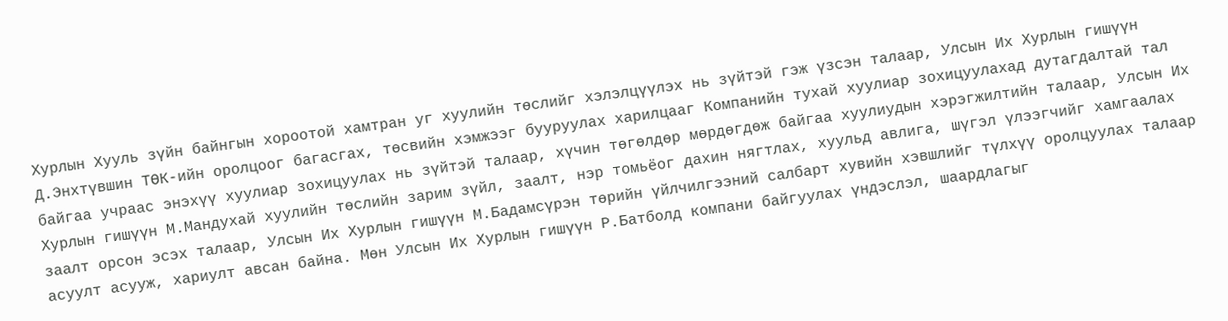Хурлын Хууль зүйн байнгын хороотой хамтран уг хуулийн төслийг хэлэлцүүлэх нь зүйтэй гэж үзсэн талаар, Улсын Их Хурлын гишүүн Д.Энхтүвшин ТӨК-ийн оролцоог багасгах, төсвийн хэмжээг бууруулах харилцааг Компанийн тухай хуулиар зохицуулахад дутагдалтай тал байгаа учраас энэхүү хуулиар зохицуулах нь зүйтэй талаар, хүчин төгөлдөр мөрдөгдөж байгаа хуулиудын хэрэгжилтийн талаар, Улсын Их Хурлын гишүүн М.Мандухай хуулийн төслийн зарим зүйл, заалт, нэр томьёог дахин нягтлах, хуульд авлига, шүгэл үлээгчийг хамгаалах заалт орсон эсэх талаар, Улсын Их Хурлын гишүүн М.Бадамсүрэн төрийн үйлчилгээний салбарт хувийн хэвшлийг түлхүү оролцуулах талаар асуулт асууж, хариулт авсан байна. Мөн Улсын Их Хурлын гишүүн Р.Батболд компани байгуулах үндэслэл, шаардлагыг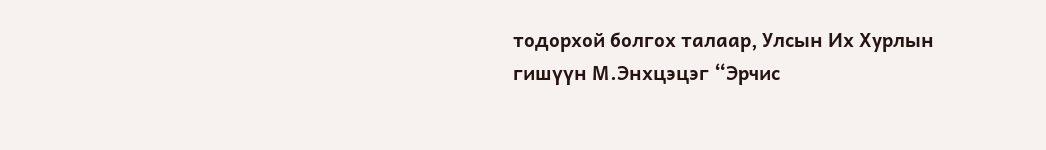тодорхой болгох талаар, Улсын Их Хурлын гишүүн М.Энхцэцэг “Эрчис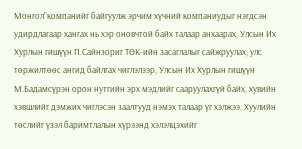Монгол”компанийг байгуулж эрчим хүчний компаниудыг нэгдсэн удирдлагаар хангах нь хэр оновчтой байх талаар анхаарах, Улсын Их Хурлын гишүүн П.Сайнзориг ТӨК-ийн засаглалыг сайжруулах, улс төржилтөөс ангид байлгах чиглэлээр, Улсын Их Хурлын гишүүн М.Бадамсүрэн орон нутгийн эрх мэдлийг сааруулахгүй байх, хувийн хэвшлийг дэмжих чиглэсэн заалтууд нэмэх талаар үг хэлжээ. Хуулийн төслийг үзэл баримтлалын хүрээнд хэлэлцэхийг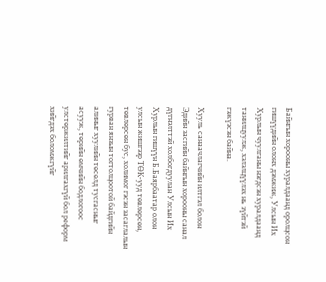Байнгын хорооны хуралдаанд оролцсон гишүүдийн олонх дэмжиж, Улсын Их Хурлын чуулганы нэгдсэн хуралдаанд танилцуулж, хэлэлцүүлэх нь зүйтэй гэжүзсэн байна.

Хууль санаачлагчийн илтгэл болон Эдийн засгийн байнгын хорооны санал дүгнэлттэй холбогдуулан Улсын Их Хурлын гишүүн Б.Баярбаатар олон улсын жишгээр ТӨК-ууд төвлөрсөн, төвлөрсөн бус, холимог гэсэн засаглалын гурван янзын тогтолцоотой байдгийн алиныг хуулийн төсөлд тусгасныг асууж, төрийн өмчийн бодлогоос улстөржилтийг арилгахгүй бол реформ хийгдэх боломжгүйг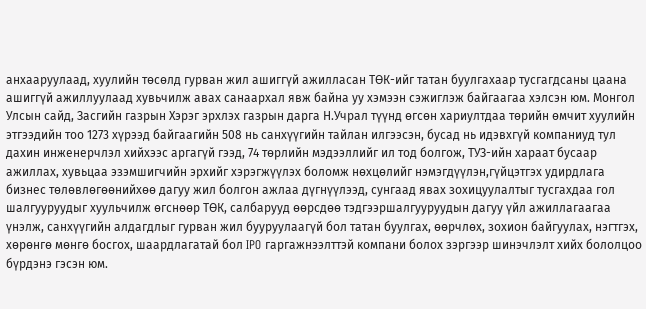анхааруулаад, хуулийн төсөлд гурван жил ашиггүй ажилласан ТӨК-ийг татан буулгахаар тусгагдсаны цаана ашиггүй ажиллуулаад хувьчилж авах санаархал явж байна уу хэмээн сэжиглэж байгаагаа хэлсэн юм. Монгол Улсын сайд, Засгийн газрын Хэрэг эрхлэх газрын дарга Н.Учрал түүнд өгсөн хариултдаа төрийн өмчит хуулийн этгээдийн тоо 1273 хүрээд байгаагийн 508 нь санхүүгийн тайлан илгээсэн, бусад нь идэвхгүй компаниуд тул дахин инженерчлэл хийхээс аргагүй гээд, 74 төрлийн мэдээллийг ил тод болгож, ТУЗ-ийн хараат бусаар ажиллах, хувьцаа эзэмшигчийн эрхийг хэрэгжүүлэх боломж нөхцөлийг нэмэгдүүлэн,гүйцэтгэх удирдлага бизнес төлөвлөгөөнийхөө дагуу жил болгон ажлаа дүгнүүлээд, сунгаад явах зохицуулалтыг тусгахдаа гол шалгууруудыг хуульчилж өгснөөр ТӨК, салбарууд өөрсдөө тэдгээршалгууруудын дагуу үйл ажиллагаагаа үнэлж, санхүүгийн алдагдлыг гурван жил бууруулаагүй бол татан буулгах, өөрчлөх, зохион байгуулах, нэгтгэх, хөрөнгө мөнгө босгох, шаардлагатай бол IPO гаргажнээлттэй компани болох зэргээр шинэчлэлт хийх бололцоо бүрдэнэ гэсэн юм.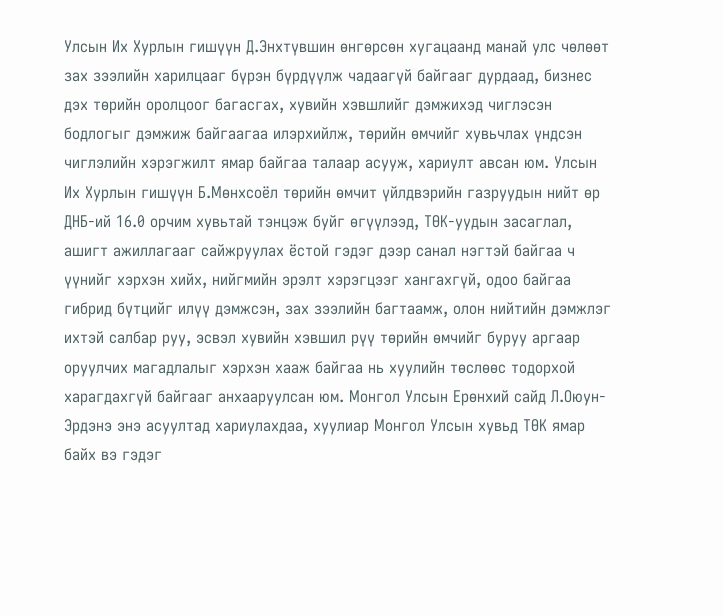Улсын Их Хурлын гишүүн Д.Энхтүвшин өнгөрсөн хугацаанд манай улс чөлөөт зах зээлийн харилцааг бүрэн бүрдүүлж чадаагүй байгааг дурдаад, бизнес дэх төрийн оролцоог багасгах, хувийн хэвшлийг дэмжихэд чиглэсэн бодлогыг дэмжиж байгаагаа илэрхийлж, төрийн өмчийг хувьчлах үндсэн чиглэлийн хэрэгжилт ямар байгаа талаар асууж, хариулт авсан юм. Улсын Их Хурлын гишүүн Б.Мөнхсоёл төрийн өмчит үйлдвэрийн газруудын нийт өр ДНБ-ий 16.0 орчим хувьтай тэнцэж буйг өгүүлээд, ТӨК-уудын засаглал, ашигт ажиллагааг сайжруулах ёстой гэдэг дээр санал нэгтэй байгаа ч үүнийг хэрхэн хийх, нийгмийн эрэлт хэрэгцээг хангахгүй, одоо байгаа гибрид бүтцийг илүү дэмжсэн, зах зээлийн багтаамж, олон нийтийн дэмжлэг ихтэй салбар руу, эсвэл хувийн хэвшил рүү төрийн өмчийг буруу аргаар оруулчих магадлалыг хэрхэн хааж байгаа нь хуулийн төслөөс тодорхой харагдахгүй байгааг анхааруулсан юм. Монгол Улсын Ерөнхий сайд Л.Оюун-Эрдэнэ энэ асуултад хариулахдаа, хуулиар Монгол Улсын хувьд ТӨК ямар байх вэ гэдэг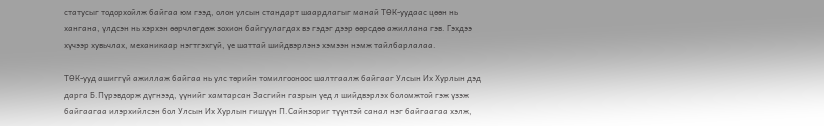статусыг тодорхойлж байгаа юм гээд, олон улсын стандарт шаардлагыг манай ТӨК-уудаас цөөн нь хангана, үлдсэн нь хэрхэн өөрчлөгдөж зохион байгуулагдах вэ гэдэг дээр өөрсдөө ажиллана гэв. Гэхдээ хүчээр хувьчлах, механикаар нэгтгэхгүй, үе шаттай шийдвэрлэнэ хэмээн нэмж тайлбарлалаа.

ТӨК-ууд ашиггүй ажиллаж байгаа нь улс төрийн томилгооноос шалтгаалж байгааг Улсын Их Хурлын дэд дарга Б.Пүрэвдорж дүгнээд, үүнийг хамтарсан Засгийн газрын үед л шийдвэрлэх боломжтой гэж үзэж байгаагаа илэрхийлсэн бол Улсын Их Хурлын гишүүн П.Сайнзориг түүнтэй санал нэг байгаагаа хэлж,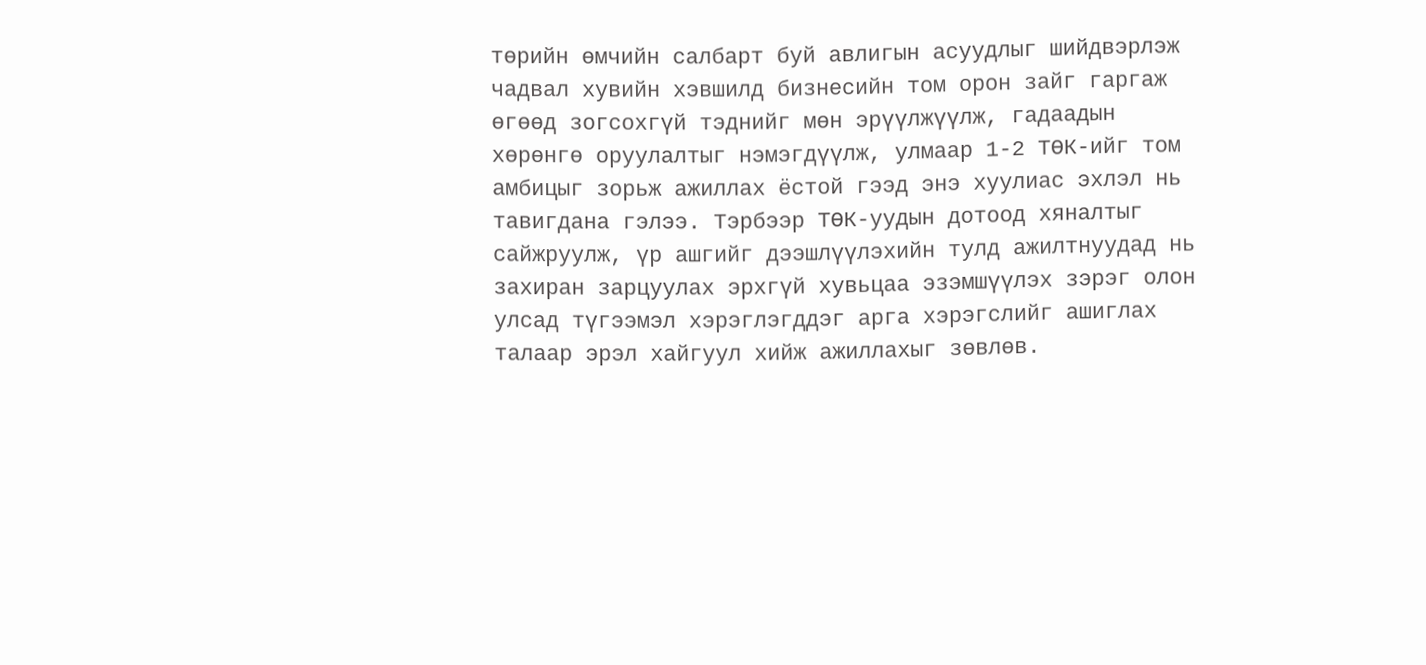төрийн өмчийн салбарт буй авлигын асуудлыг шийдвэрлэж чадвал хувийн хэвшилд бизнесийн том орон зайг гаргаж өгөөд зогсохгүй тэднийг мөн эрүүлжүүлж, гадаадын хөрөнгө оруулалтыг нэмэгдүүлж, улмаар 1-2 ТӨК-ийг том амбицыг зорьж ажиллах ёстой гээд энэ хуулиас эхлэл нь тавигдана гэлээ. Тэрбээр ТӨК-уудын дотоод хяналтыг сайжруулж, үр ашгийг дээшлүүлэхийн тулд ажилтнуудад нь захиран зарцуулах эрхгүй хувьцаа эзэмшүүлэх зэрэг олон улсад түгээмэл хэрэглэгддэг арга хэрэгслийг ашиглах талаар эрэл хайгуул хийж ажиллахыг зөвлөв.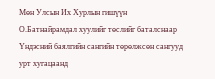Мөн Улсын Их Хурлын гишүүн О.Батнайрамдал хуулийг төслийг баталснаар Үндэсний баялгийн сангийн төрөлжсөн сангууд урт хугацаанд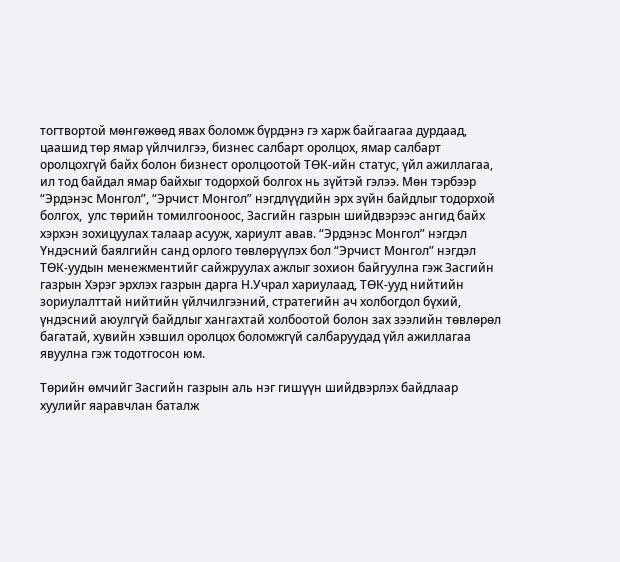тогтвортой мөнгөжөөд явах боломж бүрдэнэ гэ харж байгаагаа дурдаад, цаашид төр ямар үйлчилгээ, бизнес салбарт оролцох, ямар салбарт оролцохгүй байх болон бизнест оролцоотой ТӨК-ийн статус, үйл ажиллагаа, ил тод байдал ямар байхыг тодорхой болгох нь зүйтэй гэлээ. Мөн тэрбээр “Эрдэнэс Монгол”, “Эрчист Монгол” нэгдлүүдийн эрх зүйн байдлыг тодорхой болгох,  улс төрийн томилгооноос, Засгийн газрын шийдвэрээс ангид байх хэрхэн зохицуулах талаар асууж, хариулт авав. “Эрдэнэс Монгол” нэгдэл Үндэсний баялгийн санд орлого төвлөрүүлэх бол “Эрчист Монгол” нэгдэл ТӨК-уудын менежментийг сайжруулах ажлыг зохион байгуулна гэж Засгийн газрын Хэрэг эрхлэх газрын дарга Н.Учрал хариулаад, ТӨК-ууд нийтийн зориулалттай нийтийн үйлчилгээний, стратегийн ач холбогдол бүхий, үндэсний аюулгүй байдлыг хангахтай холбоотой болон зах зээлийн төвлөрөл багатай, хувийн хэвшил оролцох боломжгүй салбаруудад үйл ажиллагаа явуулна гэж тодотгосон юм.

Төрийн өмчийг Засгийн газрын аль нэг гишүүн шийдвэрлэх байдлаар хуулийг яаравчлан баталж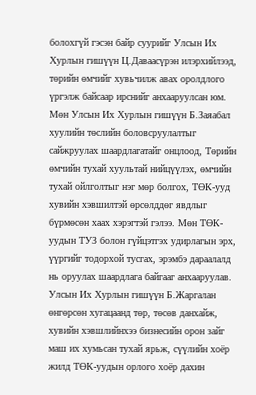болохгүй гэсэн байр суурийг Улсын Их Хурлын гишүүн Ц.Даваасүрэн илэрхийлээд, төрийн өмчийг хувьчилж авах оролдлого үргэлж байсаар ирснийг анхааруулсан юм. Мөн Улсын Их Хурлын гишүүн Б.Заяабал хуулийн төслийн боловсруулалтыг сайжруулах шаардлагатайг онцлоод, Төрийн өмчийн тухай хуультай нийцүүлэх, өмчийн тухай ойлголтыг нэг мөр болгох, ТӨК-ууд хувийн хэвшилтэй өрсөлддөг явдлыг бүрмөсөн хаах хэрэгтэй гэлээ. Мөн ТӨК-уудын ТУЗ болон гүйцэтгэх удирлагын эрх, үүргийг тодорхой тусгах, эрэмбэ дараалалд нь оруулах шаардлага байгааг анхааруулав. Улсын Их Хурлын гишүүн Б.Жаргалан өнгөрсөн хугацаанд төр, төсөв данхайж, хувийн хэвшлийнхээ бизнесийн орон зайг маш их хумьсан тухай ярьж, сүүлийн хоёр жилд ТӨК-уудын орлого хоёр дахин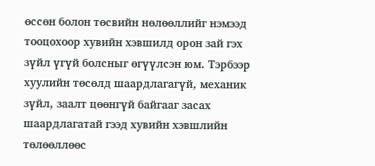өссөн болон төсвийн нөлөөллийг нэмээд тооцохоор хувийн хэвшилд орон зай гэх зүйл үгүй болсныг өгүүлсэн юм. Тэрбээр хуулийн төсөлд шаардлагагүй, механик зүйл, заалт цөөнгүй байгааг засах шаардлагатай гээд хувийн хэвшлийн төлөөллөөс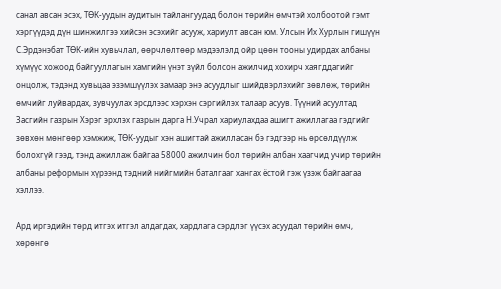санал авсан эсэх, ТӨК-уудын аудитын тайлангуудад болон төрийн өмчтэй холбоотой гэмт хэргүүдэд дүн шинжилгээ хийсэн эсэхийг асууж, хариулт авсан юм. Улсын Их Хурлын гишүүн С.Эрдэнэбат ТӨК-ийн хувьчлал, өөрчлөлтөөр мэдээлэлд ойр цөөн тооны удирдах албаны хүмүүс хожоод байгууллагын хамгийн үнэт зүйл болсон ажилчид хохирч хаягддагийг онцолж, тэдэнд хувьцаа эзэмшүүлэх замаар энэ асуудлыг шийдвэрлэхийг зөвлөж, төрийн өмчийг луйвардах, зувчуулах эрсдлээс хэрхэн сэргийлэх талаар асуув. Түүний асуултад Засгийн газрын Хэрэг эрхлэх газрын дарга Н.Учрал хариулахдаа ашигт ажиллагаа гэдгийг зөвхөн мөнгөөр хэмжиж, ТӨК-уудыг хэн ашигтай ажилласан бэ гэдгээр нь өрсөлдүүлж болохгүй гээд, тэнд ажиллаж байгаа 58000 ажилчин бол төрийн албан хаагчид учир төрийн албаны реформын хүрээнд тэдний нийгмийн баталгааг хангах ёстой гэж үзэж байгаагаа хэллээ.

Ард иргэдийн төрд итгэх итгэл алдагдах, хардлага сэрдлэг үүсэх асуудал төрийн өмч, хөрөнгө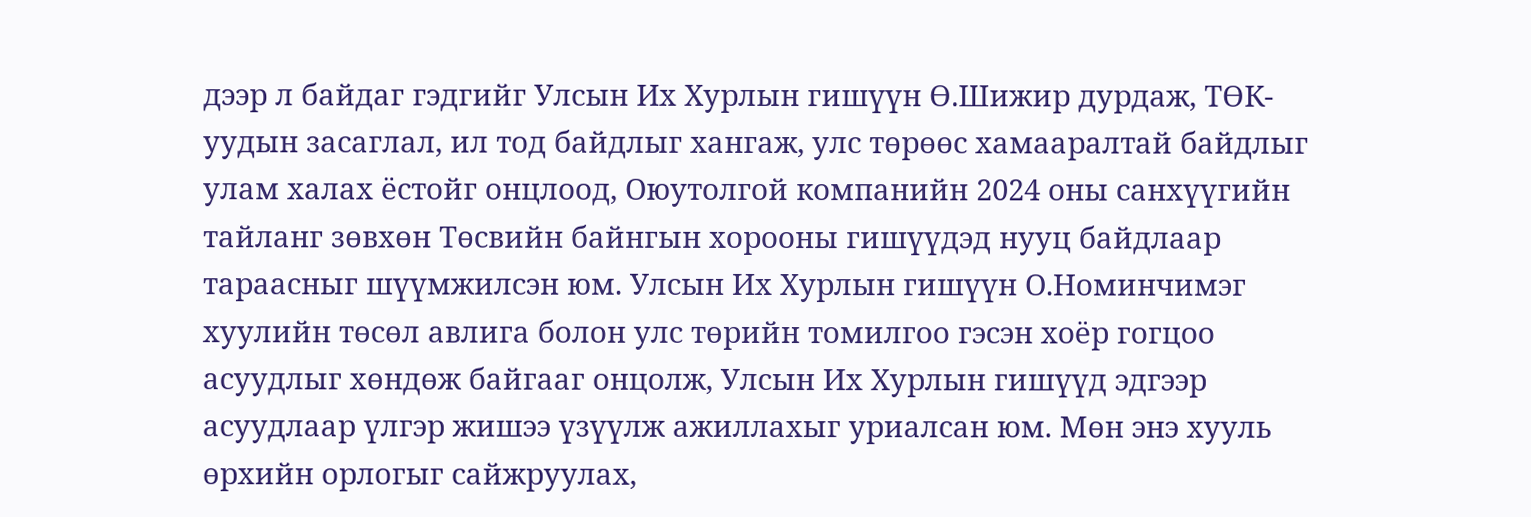дээр л байдаг гэдгийг Улсын Их Хурлын гишүүн Ө.Шижир дурдаж, ТӨК-уудын засаглал, ил тод байдлыг хангаж, улс төрөөс хамааралтай байдлыг улам халах ёстойг онцлоод, Оюутолгой компанийн 2024 оны санхүүгийн тайланг зөвхөн Төсвийн байнгын хорооны гишүүдэд нууц байдлаар тараасныг шүүмжилсэн юм. Улсын Их Хурлын гишүүн О.Номинчимэг хуулийн төсөл авлига болон улс төрийн томилгоо гэсэн хоёр гогцоо асуудлыг хөндөж байгааг онцолж, Улсын Их Хурлын гишүүд эдгээр асуудлаар үлгэр жишээ үзүүлж ажиллахыг уриалсан юм. Мөн энэ хууль өрхийн орлогыг сайжруулах,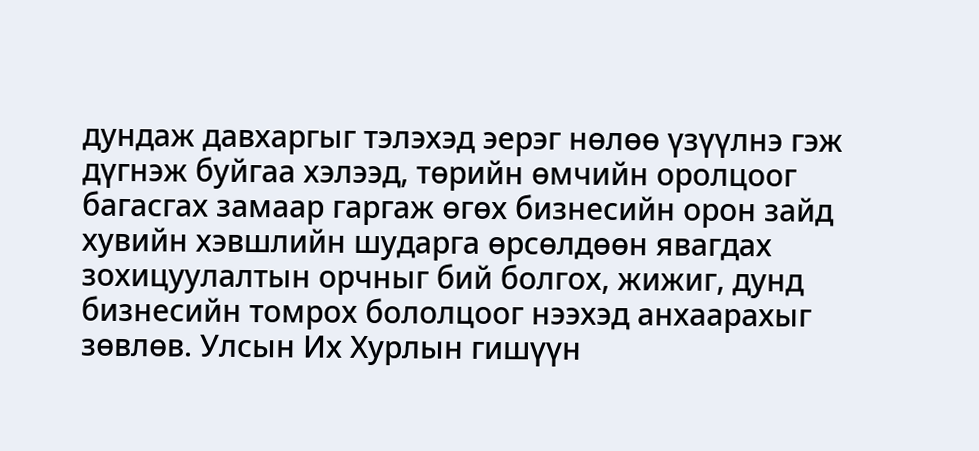дундаж давхаргыг тэлэхэд эерэг нөлөө үзүүлнэ гэж дүгнэж буйгаа хэлээд, төрийн өмчийн оролцоог багасгах замаар гаргаж өгөх бизнесийн орон зайд хувийн хэвшлийн шударга өрсөлдөөн явагдах зохицуулалтын орчныг бий болгох, жижиг, дунд бизнесийн томрох бололцоог нээхэд анхаарахыг зөвлөв. Улсын Их Хурлын гишүүн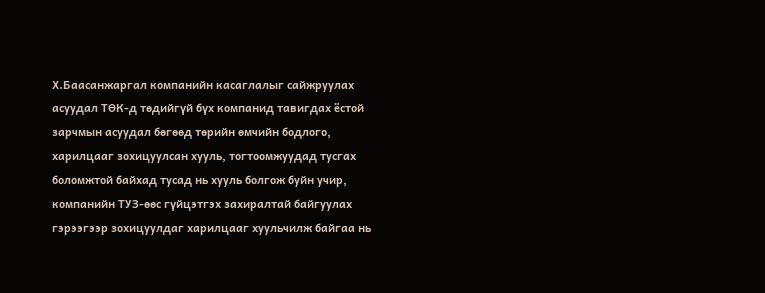Х.Баасанжаргал компанийн касаглалыг сайжруулах асуудал ТӨК-д төдийгүй бүх компанид тавигдах ёстой зарчмын асуудал бөгөөд төрийн өмчийн бодлого, харилцааг зохицуулсан хууль, тогтоомжуудад тусгах боломжтой байхад тусад нь хууль болгож буйн учир, компанийн ТУЗ-өөс гүйцэтгэх захиралтай байгуулах гэрээгээр зохицуулдаг харилцааг хуульчилж байгаа нь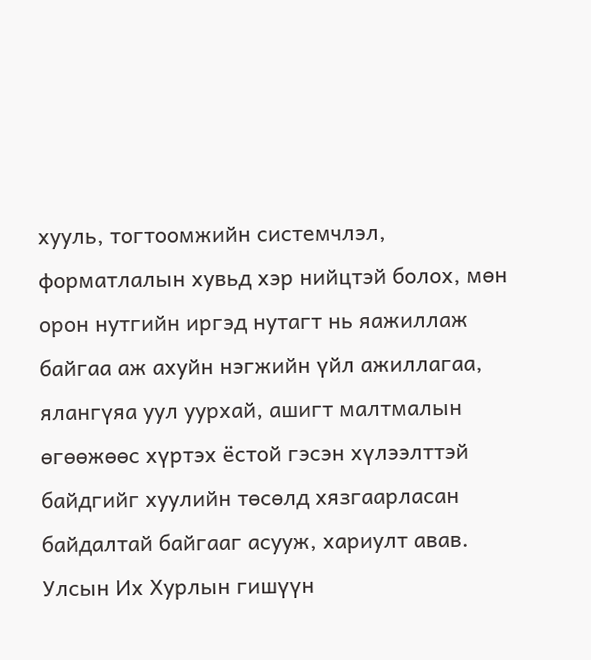хууль, тогтоомжийн системчлэл, форматлалын хувьд хэр нийцтэй болох, мөн орон нутгийн иргэд нутагт нь яажиллаж байгаа аж ахуйн нэгжийн үйл ажиллагаа, ялангүяа уул уурхай, ашигт малтмалын өгөөжөөс хүртэх ёстой гэсэн хүлээлттэй байдгийг хуулийн төсөлд хязгаарласан байдалтай байгааг асууж, хариулт авав. Улсын Их Хурлын гишүүн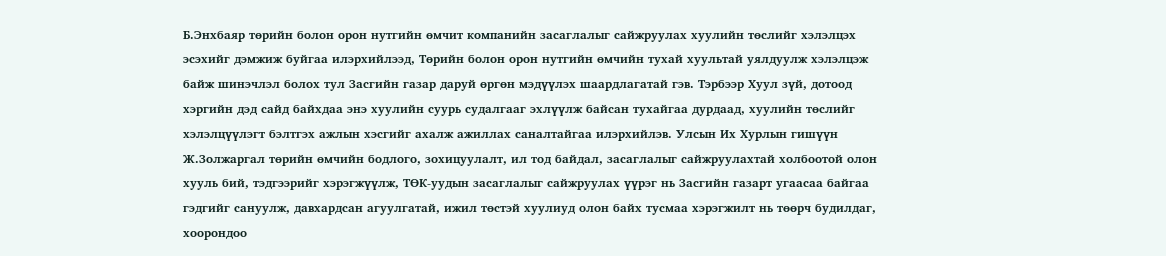Б.Энхбаяр төрийн болон орон нутгийн өмчит компанийн засаглалыг сайжруулах хуулийн төслийг хэлэлцэх эсэхийг дэмжиж буйгаа илэрхийлээд, Төрийн болон орон нутгийн өмчийн тухай хуультай уялдуулж хэлэлцэж байж шинэчлэл болох тул Засгийн газар даруй өргөн мэдүүлэх шаардлагатай гэв. Тэрбээр Хуул зүй, дотоод хэргийн дэд сайд байхдаа энэ хуулийн суурь судалгааг эхлүүлж байсан тухайгаа дурдаад, хуулийн төслийг хэлэлцүүлэгт бэлтгэх ажлын хэсгийг ахалж ажиллах саналтайгаа илэрхийлэв. Улсын Их Хурлын гишүүн Ж.Золжаргал төрийн өмчийн бодлого, зохицуулалт, ил тод байдал, засаглалыг сайжруулахтай холбоотой олон хууль бий, тэдгээрийг хэрэгжүүлж, ТӨК-уудын засаглалыг сайжруулах үүрэг нь Засгийн газарт угаасаа байгаа гэдгийг сануулж, давхардсан агуулгатай, ижил төстэй хуулиуд олон байх тусмаа хэрэгжилт нь төөрч будилдаг, хоорондоо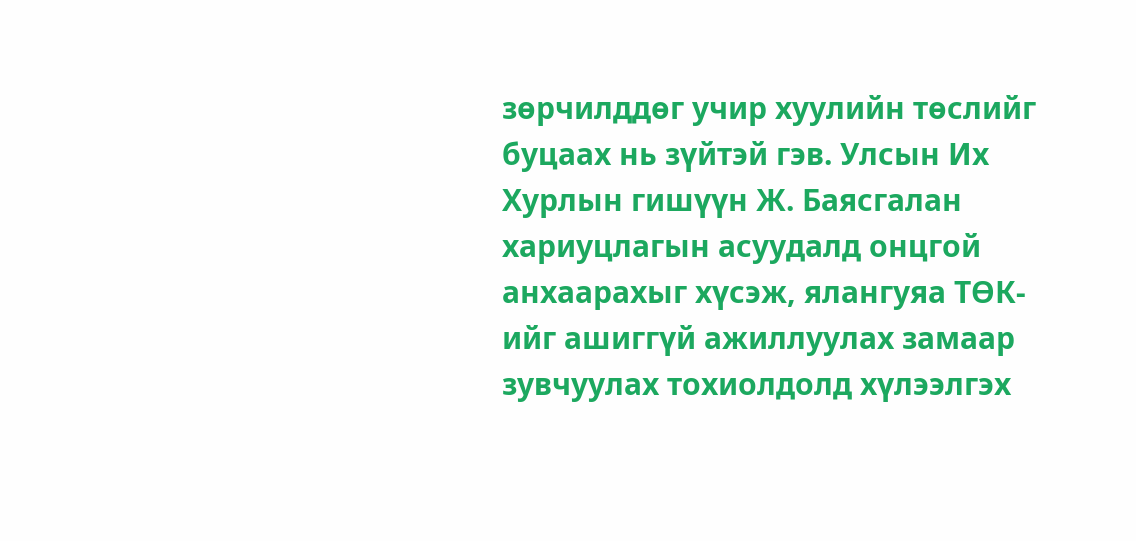зөрчилддөг учир хуулийн төслийг буцаах нь зүйтэй гэв. Улсын Их Хурлын гишүүн Ж. Баясгалан хариуцлагын асуудалд онцгой анхаарахыг хүсэж, ялангуяа ТӨК-ийг ашиггүй ажиллуулах замаар зувчуулах тохиолдолд хүлээлгэх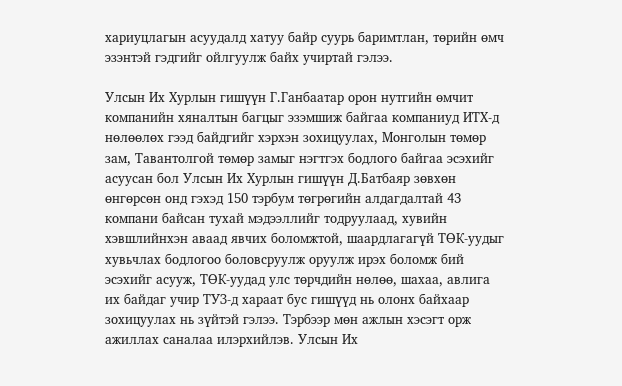хариуцлагын асуудалд хатуу байр суурь баримтлан, төрийн өмч эзэнтэй гэдгийг ойлгуулж байх учиртай гэлээ.

Улсын Их Хурлын гишүүн Г.Ганбаатар орон нутгийн өмчит компанийн хяналтын багцыг эзэмшиж байгаа компаниуд ИТХ-д нөлөөлөх гээд байдгийг хэрхэн зохицуулах, Монголын төмөр зам, Тавантолгой төмөр замыг нэгтгэх бодлого байгаа эсэхийг асуусан бол Улсын Их Хурлын гишүүн Д.Батбаяр зөвхөн өнгөрсөн онд гэхэд 150 тэрбум төгрөгийн алдагдалтай 43 компани байсан тухай мэдээллийг тодруулаад, хувийн хэвшлийнхэн аваад явчих боломжтой, шаардлагагүй ТӨК-уудыг хувьчлах бодлогоо боловсруулж оруулж ирэх боломж бий эсэхийг асууж, ТӨК-уудад улс төрчдийн нөлөө, шахаа, авлига их байдаг учир ТУЗ-д хараат бус гишүүд нь олонх байхаар зохицуулах нь зүйтэй гэлээ. Тэрбээр мөн ажлын хэсэгт орж ажиллах саналаа илэрхийлэв. Улсын Их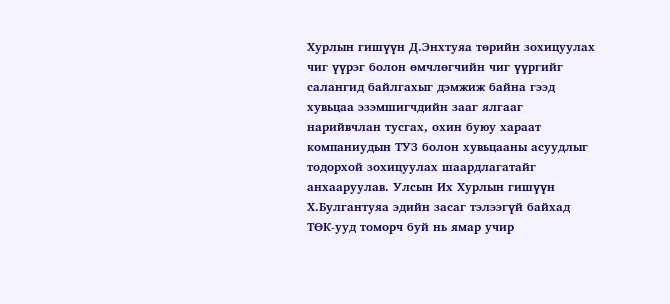Хурлын гишүүн Д.Энхтуяа төрийн зохицуулах чиг үүрэг болон өмчлөгчийн чиг үүргийг салангид байлгахыг дэмжиж байна гээд хувьцаа эзэмшигчдийн зааг ялгааг нарийвчлан тусгах, охин буюу хараат компаниудын ТУЗ болон хувьцааны асуудлыг тодорхой зохицуулах шаардлагатайг анхааруулав. Улсын Их Хурлын гишүүн Х.Булгантуяа эдийн засаг тэлээгүй байхад ТӨК-ууд томорч буй нь ямар учир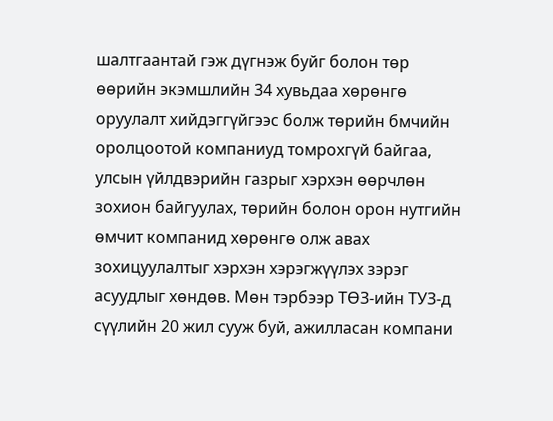шалтгаантай гэж дүгнэж буйг болон төр өөрийн экэмшлийн 34 хувьдаа хөрөнгө оруулалт хийдэггүйгээс болж төрийн бмчийн оролцоотой компаниуд томрохгүй байгаа, улсын үйлдвэрийн газрыг хэрхэн өөрчлөн зохион байгуулах, төрийн болон орон нутгийн өмчит компанид хөрөнгө олж авах зохицуулалтыг хэрхэн хэрэгжүүлэх зэрэг асуудлыг хөндөв. Мөн тэрбээр ТӨЗ-ийн ТУЗ-д сүүлийн 20 жил сууж буй, ажилласан компани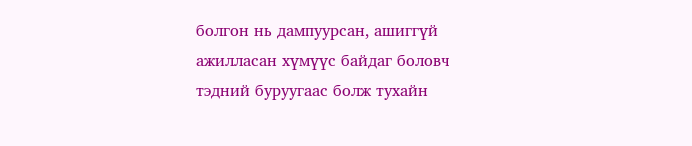болгон нь дампуурсан, ашиггүй ажилласан хүмүүс байдаг боловч тэдний буруугаас болж тухайн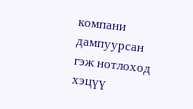компани дампуурсан гэж нотлоход хэцүү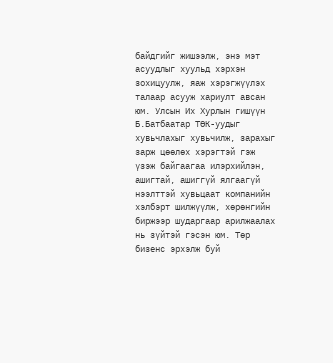байдгийг жишээлж, энэ мэт асуудлыг хуульд хэрхэн зохицуулж, яаж хэрэгжүүлэх талаар асууж хариулт авсан юм. Улсын Их Хурлын гишүүн Б.Батбаатар ТӨК-уудыг хувьчлахыг хувьчилж, зарахыг зарж цөөлөх хэрэгтэй гэж үзэж байгаагаа илэрхийлэн, ашигтай, ашиггүй ялгаагүй нээлттэй хувьцаат компанийн хэлбэрт шилжүүлж, хөрөнгийн биржээр шударгаар арилжаалах нь зүйтэй гэсэн юм. Төр бизенс эрхэлж буй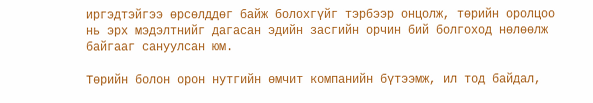иргэдтэйгээ өрсөлддөг байж болохгүйг тэрбээр онцолж, төрийн оролцоо нь эрх мэдэлтнийг дагасан эдийн засгийн орчин бий болгоход нөлөөлж байгааг сануулсан юм.

Төрийн болон орон нутгийн өмчит компанийн бүтээмж, ил тод байдал,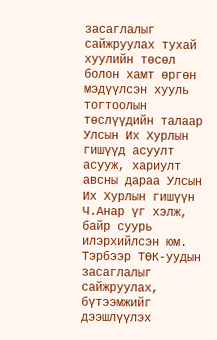засаглалыг сайжруулах тухай хуулийн төсөл болон хамт өргөн мэдүүлсэн хууль тогтоолын төслүүдийн талаар Улсын Их Хурлын гишүүд асуулт асууж, хариулт авсны дараа Улсын Их Хурлын гишүүн Ч.Анар үг хэлж, байр суурь илэрхийлсэн юм. Тэрбээр ТӨК-уудын засаглалыг сайжруулах, бүтээмжийг дээшлүүлэх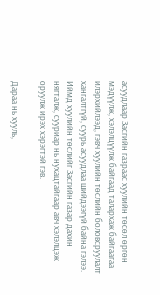асуудлаар Засгийн газраас хуулийн төсөл өргөн мэдүүлж, хэлэлцүүлж байгаад талархаж байгаагаа илэрхийлээд, гэвч хуулийн төслийн боловсруулалт хангалтгүй, суурь асуудлаа шийдээгүй байна гэлээ. Иймд хуулийн төслийг Засгийн газар дахин нягталж, сууриар нь нухацтайгаар авч хэлэлцэж оруулж ирэх хэрэгтэй гэв.

Дараа нь хууль,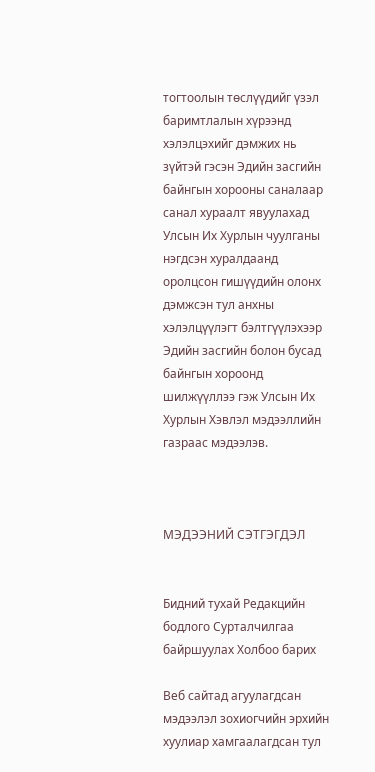тогтоолын төслүүдийг үзэл баримтлалын хүрээнд хэлэлцэхийг дэмжих нь зүйтэй гэсэн Эдийн засгийн байнгын хорооны саналаар санал хураалт явуулахад Улсын Их Хурлын чуулганы нэгдсэн хуралдаанд оролцсон гишүүдийн олонх дэмжсэн тул анхны хэлэлцүүлэгт бэлтгүүлэхээр Эдийн засгийн болон бусад байнгын хороонд шилжүүллээ гэж Улсын Их Хурлын Хэвлэл мэдээллийн газраас мэдээлэв.



МЭДЭЭНИЙ СЭТГЭГДЭЛ


Бидний тухай Редакцийн бодлого Сурталчилгаа байршуулах Холбоо барих

Веб сайтад агуулагдсан мэдээлэл зохиогчийн эрхийн хуулиар хамгаалагдсан тул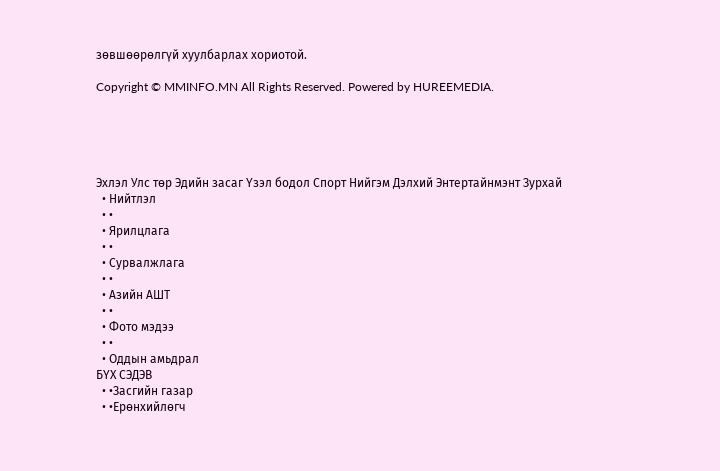зөвшөөрөлгүй хуулбарлах хориотой.

Copyright © MMINFO.MN All Rights Reserved. Powered by HUREEMEDIA.





Эхлэл Улс төр Эдийн засаг Үзэл бодол Спорт Нийгэм Дэлхий Энтертайнмэнт Зурхай
  • Нийтлэл
  • •
  • Ярилцлага
  • •
  • Сурвалжлага
  • •
  • Азийн АШТ
  • •
  • Фото мэдээ
  • •
  • Оддын амьдрал
БҮХ СЭДЭВ
  • •Засгийн газар
  • •Ерөнхийлөгч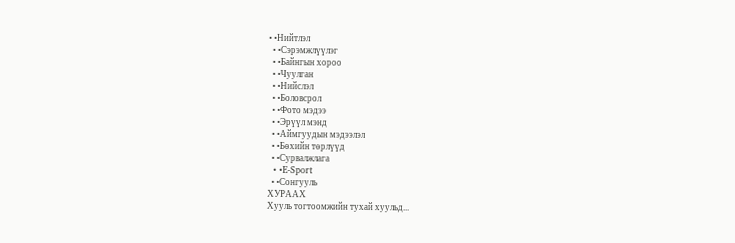• •Нийтлэл
  • •Сэрэмжлүүлэг
  • •Байнгын хороо
  • •Чуулган
  • •Нийслэл
  • •Боловсрол
  • •Фото мэдээ
  • •Эрүүл мэнд
  • •Аймгуудын мэдээлэл
  • •Бөхийн төрлүүд
  • •Сурвалжлага
  • •E-Sport
  • •Сонгууль
ХУРААХ
Хууль тогтоомжийн тухай хуульд...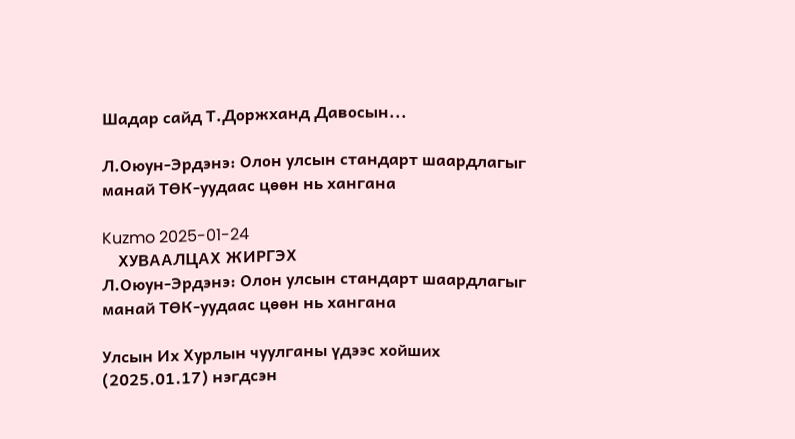Шадар сайд Т.Доржханд Давосын...

Л.Оюун-Эрдэнэ: Олон улсын стандарт шаардлагыг манай ТӨК-уудаас цөөн нь хангана

Kuzmo 2025-01-24
    ХУВААЛЦАХ ЖИРГЭХ
Л.Оюун-Эрдэнэ: Олон улсын стандарт шаардлагыг манай ТӨК-уудаас цөөн нь хангана

Улсын Их Хурлын чуулганы үдээс хойших (2025.01.17) нэгдсэн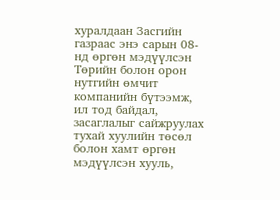хуралдаан Засгийн газраас энэ сарын 08-нд өргөн мэдүүлсэн Төрийн болон орон нутгийн өмчит компанийн бүтээмж, ил тод байдал, засаглалыг сайжруулах тухай хуулийн төсөл болон хамт өргөн мэдүүлсэн хууль,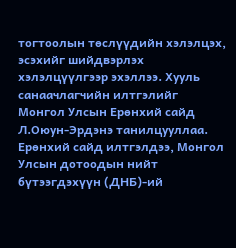тогтоолын төслүүдийн хэлэлцэх, эсэхийг шийдвэрлэх хэлэлцүүлгээр эхэллээ. Хууль санаачлагчийн илтгэлийг Монгол Улсын Ерөнхий сайд Л.Оюун-Эрдэнэ танилцууллаа. Ерөнхий сайд илтгэлдээ, Монгол Улсын дотоодын нийт бүтээгдэхүүн (ДНБ)-ий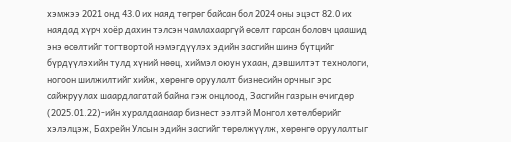хэмжээ 2021 онд 43.0 их наяд төгрөг байсан бол 2024 оны эцэст 82.0 их наядад хүрч хоёр дахин тэлсэн чамлахааргүй өсөлт гарсан боловч цаашид энэ өсөлтийг тогтвортой нэмэгдүүлэх эдийн засгийн шинэ бүтцийг бүрдүүлэхийн тулд хүний нөөц, хиймэл оюун ухаан, дэвшилтэт технологи, ногоон шилжилтийг хийж, хөрөнгө оруулалт бизнесийн орчныг эрс сайжруулах шаардлагатай байна гэж онцлоод, Засгийн газрын өчигдөр (2025.01.22)-ийн хуралдаанаар бизнест ээлтэй Монгол хөтөлбөрийг хэлэлцэж, Бахрейн Улсын эдийн засгийг төрөлжүүлж, хөрөнгө оруулалтыг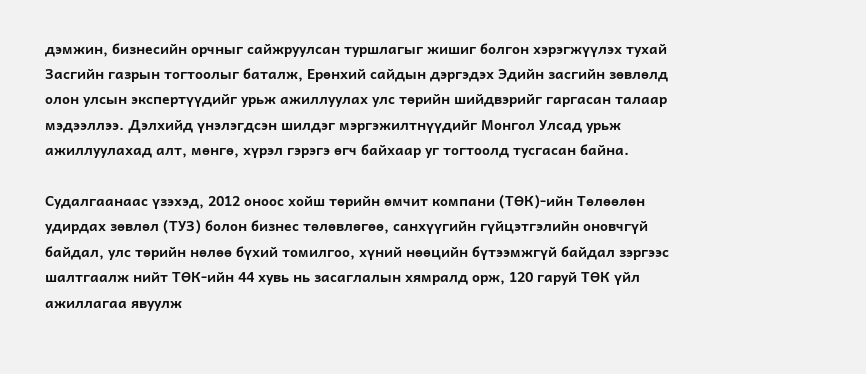дэмжин, бизнесийн орчныг сайжруулсан туршлагыг жишиг болгон хэрэгжүүлэх тухай Засгийн газрын тогтоолыг баталж, Ерөнхий сайдын дэргэдэх Эдийн засгийн зөвлөлд олон улсын экспертүүдийг урьж ажиллуулах улс төрийн шийдвэрийг гаргасан талаар мэдээллээ. Дэлхийд үнэлэгдсэн шилдэг мэргэжилтнүүдийг Монгол Улсад урьж ажиллуулахад алт, мөнгө, хүрэл гэрэгэ өгч байхаар уг тогтоолд тусгасан байна.

Судалгаанаас үзэхэд, 2012 оноос хойш төрийн өмчит компани (ТӨК)-ийн Төлөөлөн удирдах зөвлөл (ТУЗ) болон бизнес төлөвлөгөө, санхүүгийн гүйцэтгэлийн оновчгүй байдал, улс төрийн нөлөө бүхий томилгоо, хүний нөөцийн бүтээмжгүй байдал зэргээс шалтгаалж нийт ТӨК-ийн 44 хувь нь засаглалын хямралд орж, 120 гаруй ТӨК үйл ажиллагаа явуулж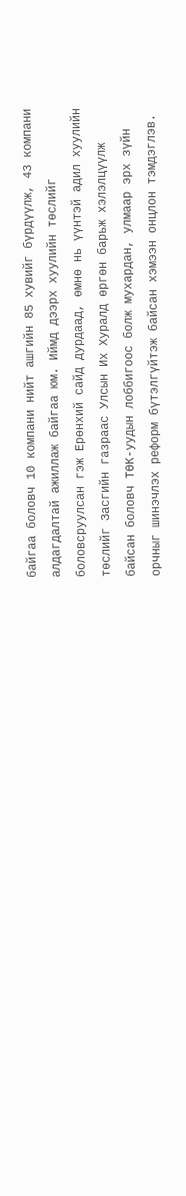байгаа боловч 10 компани нийт ашгийн 85 хувийг бүрдүүлж, 43 компани алдагдалтай ажиллаж байгаа юм. Иймд дээрх хуулийн төслийг боловсруулсан гэж Ерөнхий сайд дурдаад, өмнө нь үүнтэй адил хуулийн төслийг Засгийн газраас Улсын Их Хуралд өргөн барьж хэлэлцүүлж байсан боловч ТӨК-уудын лоббигоос болж мухардан, улмаар эрх зүйн орчныг шинэчлэх реформ бүтэлгүйтэж байсан хэмээн онцлон тэмдэглэв.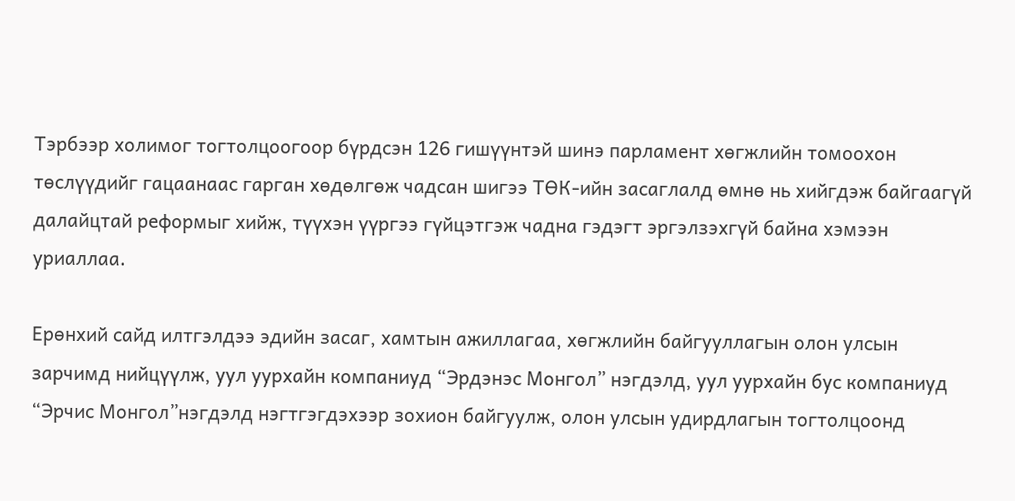Тэрбээр холимог тогтолцоогоор бүрдсэн 126 гишүүнтэй шинэ парламент хөгжлийн томоохон төслүүдийг гацаанаас гарган хөдөлгөж чадсан шигээ ТӨК-ийн засаглалд өмнө нь хийгдэж байгаагүй далайцтай реформыг хийж, түүхэн үүргээ гүйцэтгэж чадна гэдэгт эргэлзэхгүй байна хэмээн уриаллаа.

Ерөнхий сайд илтгэлдээ эдийн засаг, хамтын ажиллагаа, хөгжлийн байгууллагын олон улсын зарчимд нийцүүлж, уул уурхайн компаниуд “Эрдэнэс Монгол” нэгдэлд, уул уурхайн бус компаниуд “Эрчис Монгол”нэгдэлд нэгтгэгдэхээр зохион байгуулж, олон улсын удирдлагын тогтолцоонд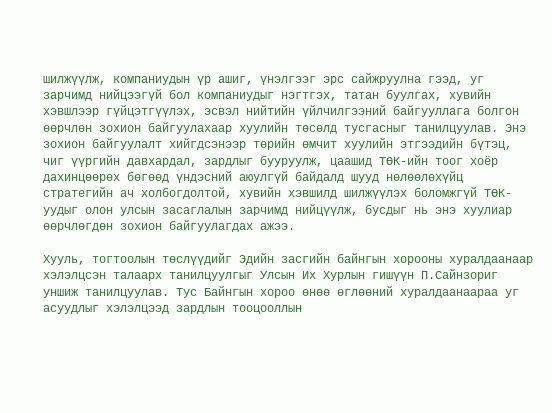шилжүүлж, компаниудын үр ашиг, үнэлгээг эрс сайжруулна гээд, уг зарчимд нийцээгүй бол компаниудыг нэгтгэх, татан буулгах, хувийн хэвшлээр гүйцэтгүүлэх, эсвэл нийтийн үйлчилгээний байгууллага болгон өөрчлөн зохион байгуулахаар хуулийн төсөлд тусгасныг танилцуулав. Энэ зохион байгуулалт хийгдсэнээр төрийн өмчит хуулийн этгээдийн бүтэц, чиг үүргийн давхардал, зардлыг бууруулж, цаашид ТӨК-ийн тоог хоёр дахинцөөрөх бөгөөд үндэсний аюулгүй байдалд шууд нөлөөлөхүйц стратегийн ач холбогдолтой, хувийн хэвшилд шилжүүлэх боломжгүй ТӨК-уудыг олон улсын засаглалын зарчимд нийцүүлж, бусдыг нь энэ хуулиар өөрчлөгдөн зохион байгуулагдах ажээ.

Хууль, тогтоолын төслүүдийг Эдийн засгийн байнгын хорооны хуралдаанаар хэлэлцсэн талаарх танилцуулгыг Улсын Их Хурлын гишүүн П.Сайнзориг уншиж танилцуулав. Тус Байнгын хороо өнөө өглөөний хуралдаанаараа уг асуудлыг хэлэлцээд зардлын тооцооллын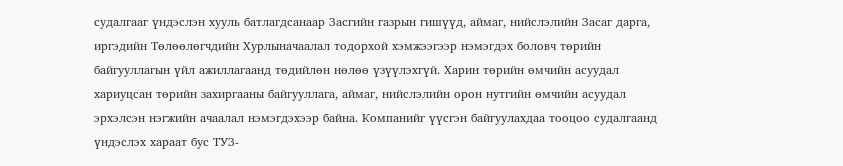судалгааг үндэслэн хууль батлагдсанаар Засгийн газрын гишүүд, аймаг, нийслэлийн Засаг дарга, иргэдийн Төлөөлөгчдийн Хурлыначаалал тодорхой хэмжээгээр нэмэгдэх боловч төрийн байгууллагын үйл ажиллагаанд төдийлөн нөлөө үзүүлэхгүй. Харин төрийн өмчийн асуудал хариуцсан төрийн захиргааны байгууллага, аймаг, нийслэлийн орон нутгийн өмчийн асуудал эрхэлсэн нэгжийн ачаалал нэмэгдэхээр байна. Компанийг үүсгэн байгуулахдаа тооцоо судалгаанд үндэслэх хараат бус ТУЗ-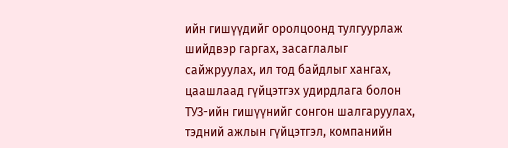ийн гишүүдийг оролцоонд тулгуурлаж шийдвэр гаргах, засаглалыг сайжруулах, ил тод байдлыг хангах, цаашлаад гүйцэтгэх удирдлага болон ТУЗ-ийн гишүүнийг сонгон шалгаруулах, тэдний ажлын гүйцэтгэл, компанийн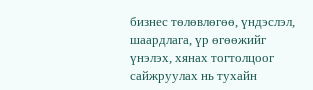бизнес төлөвлөгөө, үндэслэл, шаардлага, үр өгөөжийг үнэлэх, хянах тогтолцоог сайжруулах нь тухайн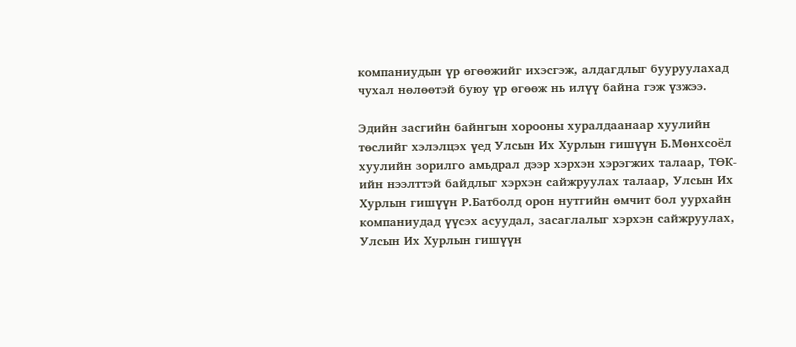компаниудын үр өгөөжийг ихэсгэж, алдагдлыг бууруулахад чухал нөлөөтэй буюу үр өгөөж нь илүү байна гэж үзжээ.

Эдийн засгийн байнгын хорооны хуралдаанаар хуулийн төслийг хэлэлцэх үед Улсын Их Хурлын гишүүн Б.Мөнхсоёл хуулийн зорилго амьдрал дээр хэрхэн хэрэгжих талаар, ТӨК-ийн нээлттэй байдлыг хэрхэн сайжруулах талаар, Улсын Их Хурлын гишүүн Р.Батболд орон нутгийн өмчит бол уурхайн компаниудад үүсэх асуудал, засаглалыг хэрхэн сайжруулах, Улсын Их Хурлын гишүүн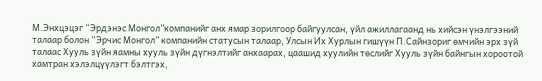М.Энхцэцэг “Эрдэнэс Монгол”компанийг анх ямар зорилгоор байгуулсан, үйл ажиллагаанд нь хийсэн үнэлгээний талаар болон “Эрчис Монгол” компанийн статусын талаар, Улсын Их Хурлын гишүүн П.Сайнзориг өмчийн эрх зүй талаас Хууль зүйн яамны хууль зүйн дүгнэлтийг анхаарах, цаашид хуулийн төслийг Хууль зүйн байнгын хороотой хамтран хэлэлцүүлэгт бэлтгэх,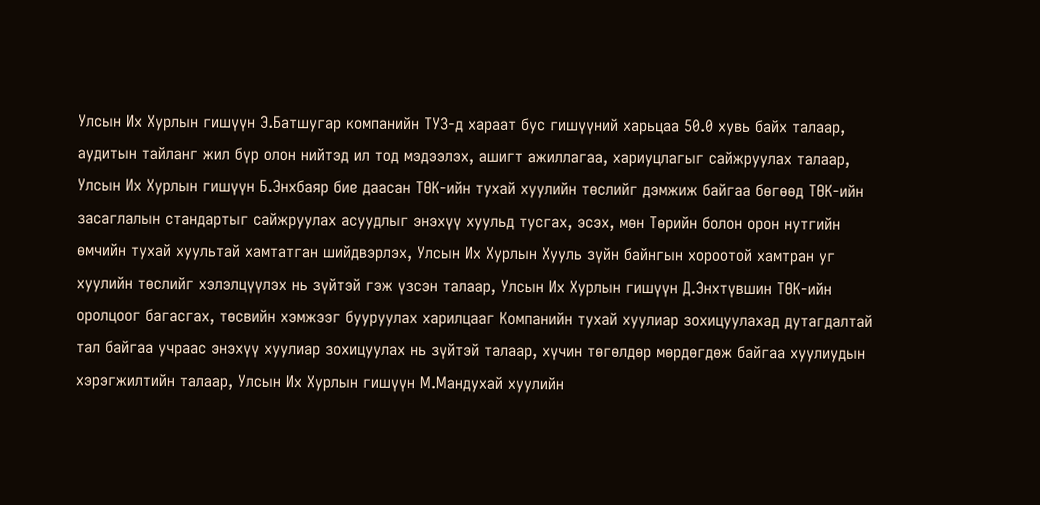Улсын Их Хурлын гишүүн Э.Батшугар компанийн ТУЗ-д хараат бус гишүүний харьцаа 50.0 хувь байх талаар, аудитын тайланг жил бүр олон нийтэд ил тод мэдээлэх, ашигт ажиллагаа, хариуцлагыг сайжруулах талаар, Улсын Их Хурлын гишүүн Б.Энхбаяр бие даасан ТӨК-ийн тухай хуулийн төслийг дэмжиж байгаа бөгөөд ТӨК-ийн засаглалын стандартыг сайжруулах асуудлыг энэхүү хуульд тусгах, эсэх, мөн Төрийн болон орон нутгийн өмчийн тухай хуультай хамтатган шийдвэрлэх, Улсын Их Хурлын Хууль зүйн байнгын хороотой хамтран уг хуулийн төслийг хэлэлцүүлэх нь зүйтэй гэж үзсэн талаар, Улсын Их Хурлын гишүүн Д.Энхтүвшин ТӨК-ийн оролцоог багасгах, төсвийн хэмжээг бууруулах харилцааг Компанийн тухай хуулиар зохицуулахад дутагдалтай тал байгаа учраас энэхүү хуулиар зохицуулах нь зүйтэй талаар, хүчин төгөлдөр мөрдөгдөж байгаа хуулиудын хэрэгжилтийн талаар, Улсын Их Хурлын гишүүн М.Мандухай хуулийн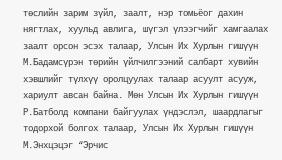төслийн зарим зүйл, заалт, нэр томьёог дахин нягтлах, хуульд авлига, шүгэл үлээгчийг хамгаалах заалт орсон эсэх талаар, Улсын Их Хурлын гишүүн М.Бадамсүрэн төрийн үйлчилгээний салбарт хувийн хэвшлийг түлхүү оролцуулах талаар асуулт асууж, хариулт авсан байна. Мөн Улсын Их Хурлын гишүүн Р.Батболд компани байгуулах үндэслэл, шаардлагыг тодорхой болгох талаар, Улсын Их Хурлын гишүүн М.Энхцэцэг “Эрчис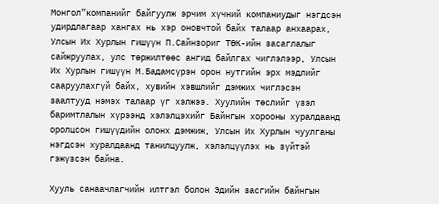Монгол”компанийг байгуулж эрчим хүчний компаниудыг нэгдсэн удирдлагаар хангах нь хэр оновчтой байх талаар анхаарах, Улсын Их Хурлын гишүүн П.Сайнзориг ТӨК-ийн засаглалыг сайжруулах, улс төржилтөөс ангид байлгах чиглэлээр, Улсын Их Хурлын гишүүн М.Бадамсүрэн орон нутгийн эрх мэдлийг сааруулахгүй байх, хувийн хэвшлийг дэмжих чиглэсэн заалтууд нэмэх талаар үг хэлжээ. Хуулийн төслийг үзэл баримтлалын хүрээнд хэлэлцэхийг Байнгын хорооны хуралдаанд оролцсон гишүүдийн олонх дэмжиж, Улсын Их Хурлын чуулганы нэгдсэн хуралдаанд танилцуулж, хэлэлцүүлэх нь зүйтэй гэжүзсэн байна.

Хууль санаачлагчийн илтгэл болон Эдийн засгийн байнгын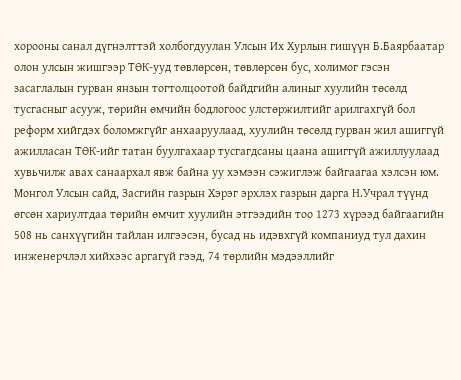хорооны санал дүгнэлттэй холбогдуулан Улсын Их Хурлын гишүүн Б.Баярбаатар олон улсын жишгээр ТӨК-ууд төвлөрсөн, төвлөрсөн бус, холимог гэсэн засаглалын гурван янзын тогтолцоотой байдгийн алиныг хуулийн төсөлд тусгасныг асууж, төрийн өмчийн бодлогоос улстөржилтийг арилгахгүй бол реформ хийгдэх боломжгүйг анхааруулаад, хуулийн төсөлд гурван жил ашиггүй ажилласан ТӨК-ийг татан буулгахаар тусгагдсаны цаана ашиггүй ажиллуулаад хувьчилж авах санаархал явж байна уу хэмээн сэжиглэж байгаагаа хэлсэн юм. Монгол Улсын сайд, Засгийн газрын Хэрэг эрхлэх газрын дарга Н.Учрал түүнд өгсөн хариултдаа төрийн өмчит хуулийн этгээдийн тоо 1273 хүрээд байгаагийн 508 нь санхүүгийн тайлан илгээсэн, бусад нь идэвхгүй компаниуд тул дахин инженерчлэл хийхээс аргагүй гээд, 74 төрлийн мэдээллийг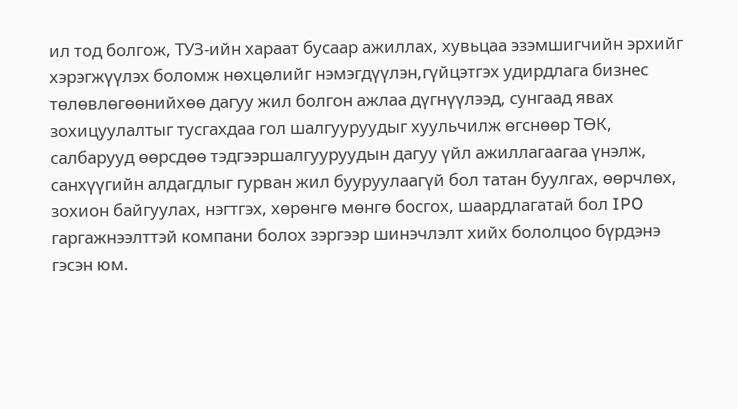ил тод болгож, ТУЗ-ийн хараат бусаар ажиллах, хувьцаа эзэмшигчийн эрхийг хэрэгжүүлэх боломж нөхцөлийг нэмэгдүүлэн,гүйцэтгэх удирдлага бизнес төлөвлөгөөнийхөө дагуу жил болгон ажлаа дүгнүүлээд, сунгаад явах зохицуулалтыг тусгахдаа гол шалгууруудыг хуульчилж өгснөөр ТӨК, салбарууд өөрсдөө тэдгээршалгууруудын дагуу үйл ажиллагаагаа үнэлж, санхүүгийн алдагдлыг гурван жил бууруулаагүй бол татан буулгах, өөрчлөх, зохион байгуулах, нэгтгэх, хөрөнгө мөнгө босгох, шаардлагатай бол IPO гаргажнээлттэй компани болох зэргээр шинэчлэлт хийх бололцоо бүрдэнэ гэсэн юм.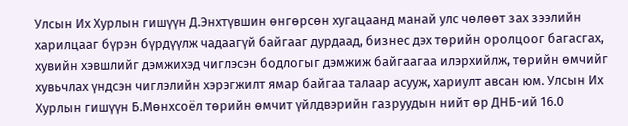Улсын Их Хурлын гишүүн Д.Энхтүвшин өнгөрсөн хугацаанд манай улс чөлөөт зах зээлийн харилцааг бүрэн бүрдүүлж чадаагүй байгааг дурдаад, бизнес дэх төрийн оролцоог багасгах, хувийн хэвшлийг дэмжихэд чиглэсэн бодлогыг дэмжиж байгаагаа илэрхийлж, төрийн өмчийг хувьчлах үндсэн чиглэлийн хэрэгжилт ямар байгаа талаар асууж, хариулт авсан юм. Улсын Их Хурлын гишүүн Б.Мөнхсоёл төрийн өмчит үйлдвэрийн газруудын нийт өр ДНБ-ий 16.0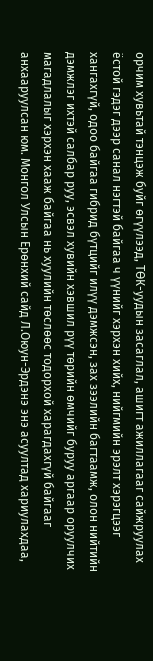орчим хувьтай тэнцэж буйг өгүүлээд, ТӨК-уудын засаглал, ашигт ажиллагааг сайжруулах ёстой гэдэг дээр санал нэгтэй байгаа ч үүнийг хэрхэн хийх, нийгмийн эрэлт хэрэгцээг хангахгүй, одоо байгаа гибрид бүтцийг илүү дэмжсэн, зах зээлийн багтаамж, олон нийтийн дэмжлэг ихтэй салбар руу, эсвэл хувийн хэвшил рүү төрийн өмчийг буруу аргаар оруулчих магадлалыг хэрхэн хааж байгаа нь хуулийн төслөөс тодорхой харагдахгүй байгааг анхааруулсан юм. Монгол Улсын Ерөнхий сайд Л.Оюун-Эрдэнэ энэ асуултад хариулахдаа,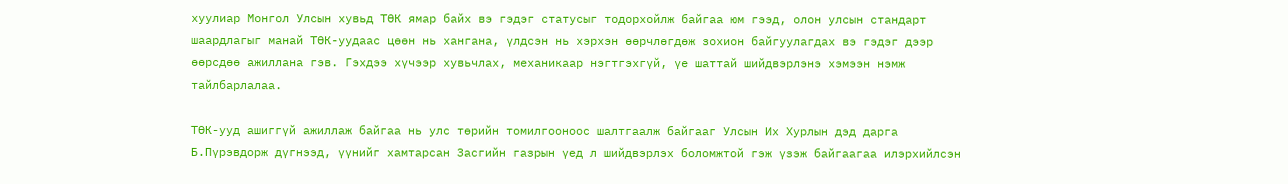хуулиар Монгол Улсын хувьд ТӨК ямар байх вэ гэдэг статусыг тодорхойлж байгаа юм гээд, олон улсын стандарт шаардлагыг манай ТӨК-уудаас цөөн нь хангана, үлдсэн нь хэрхэн өөрчлөгдөж зохион байгуулагдах вэ гэдэг дээр өөрсдөө ажиллана гэв. Гэхдээ хүчээр хувьчлах, механикаар нэгтгэхгүй, үе шаттай шийдвэрлэнэ хэмээн нэмж тайлбарлалаа.

ТӨК-ууд ашиггүй ажиллаж байгаа нь улс төрийн томилгооноос шалтгаалж байгааг Улсын Их Хурлын дэд дарга Б.Пүрэвдорж дүгнээд, үүнийг хамтарсан Засгийн газрын үед л шийдвэрлэх боломжтой гэж үзэж байгаагаа илэрхийлсэн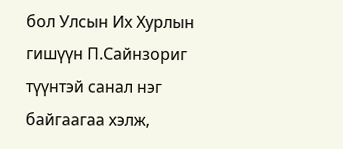бол Улсын Их Хурлын гишүүн П.Сайнзориг түүнтэй санал нэг байгаагаа хэлж,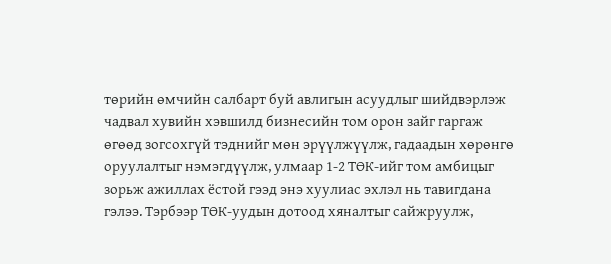төрийн өмчийн салбарт буй авлигын асуудлыг шийдвэрлэж чадвал хувийн хэвшилд бизнесийн том орон зайг гаргаж өгөөд зогсохгүй тэднийг мөн эрүүлжүүлж, гадаадын хөрөнгө оруулалтыг нэмэгдүүлж, улмаар 1-2 ТӨК-ийг том амбицыг зорьж ажиллах ёстой гээд энэ хуулиас эхлэл нь тавигдана гэлээ. Тэрбээр ТӨК-уудын дотоод хяналтыг сайжруулж,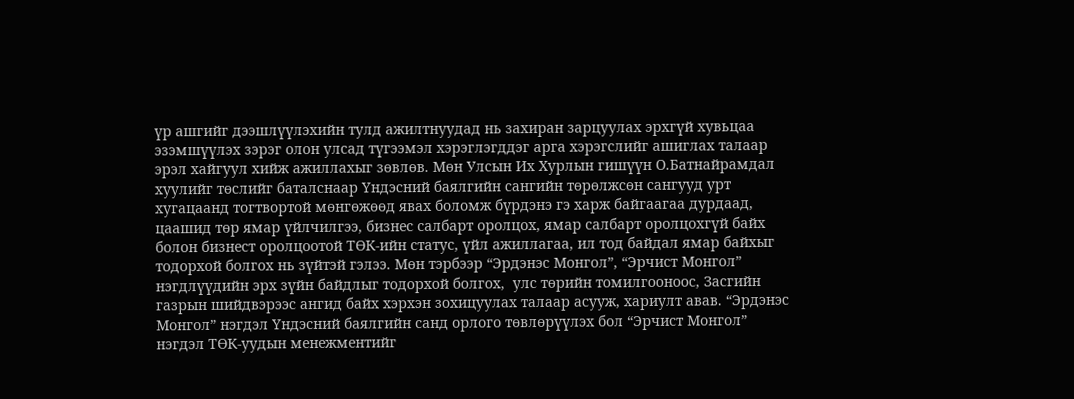үр ашгийг дээшлүүлэхийн тулд ажилтнуудад нь захиран зарцуулах эрхгүй хувьцаа эзэмшүүлэх зэрэг олон улсад түгээмэл хэрэглэгддэг арга хэрэгслийг ашиглах талаар эрэл хайгуул хийж ажиллахыг зөвлөв. Мөн Улсын Их Хурлын гишүүн О.Батнайрамдал хуулийг төслийг баталснаар Үндэсний баялгийн сангийн төрөлжсөн сангууд урт хугацаанд тогтвортой мөнгөжөөд явах боломж бүрдэнэ гэ харж байгаагаа дурдаад, цаашид төр ямар үйлчилгээ, бизнес салбарт оролцох, ямар салбарт оролцохгүй байх болон бизнест оролцоотой ТӨК-ийн статус, үйл ажиллагаа, ил тод байдал ямар байхыг тодорхой болгох нь зүйтэй гэлээ. Мөн тэрбээр “Эрдэнэс Монгол”, “Эрчист Монгол” нэгдлүүдийн эрх зүйн байдлыг тодорхой болгох,  улс төрийн томилгооноос, Засгийн газрын шийдвэрээс ангид байх хэрхэн зохицуулах талаар асууж, хариулт авав. “Эрдэнэс Монгол” нэгдэл Үндэсний баялгийн санд орлого төвлөрүүлэх бол “Эрчист Монгол” нэгдэл ТӨК-уудын менежментийг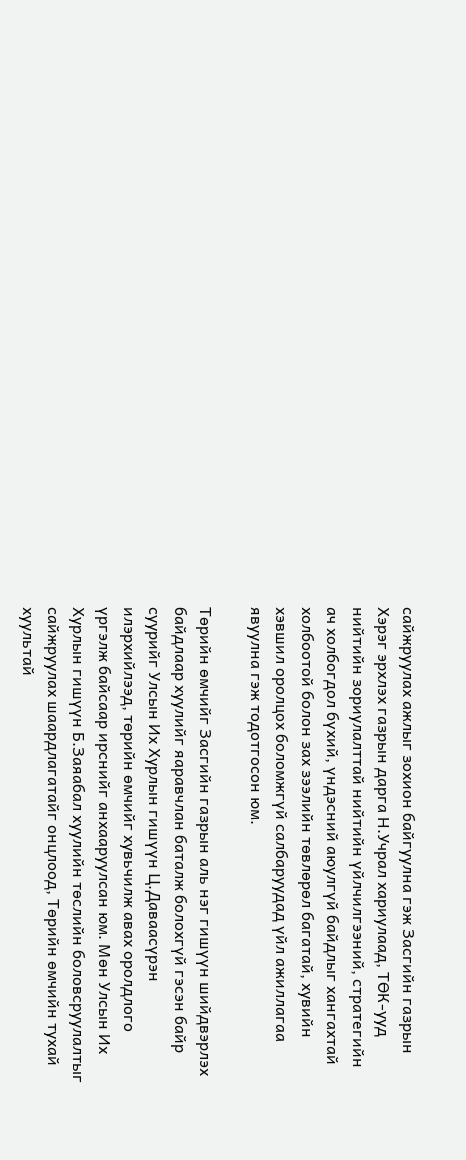сайжруулах ажлыг зохион байгуулна гэж Засгийн газрын Хэрэг эрхлэх газрын дарга Н.Учрал хариулаад, ТӨК-ууд нийтийн зориулалттай нийтийн үйлчилгээний, стратегийн ач холбогдол бүхий, үндэсний аюулгүй байдлыг хангахтай холбоотой болон зах зээлийн төвлөрөл багатай, хувийн хэвшил оролцох боломжгүй салбаруудад үйл ажиллагаа явуулна гэж тодотгосон юм.

Төрийн өмчийг Засгийн газрын аль нэг гишүүн шийдвэрлэх байдлаар хуулийг яаравчлан баталж болохгүй гэсэн байр суурийг Улсын Их Хурлын гишүүн Ц.Даваасүрэн илэрхийлээд, төрийн өмчийг хувьчилж авах оролдлого үргэлж байсаар ирснийг анхааруулсан юм. Мөн Улсын Их Хурлын гишүүн Б.Заяабал хуулийн төслийн боловсруулалтыг сайжруулах шаардлагатайг онцлоод, Төрийн өмчийн тухай хуультай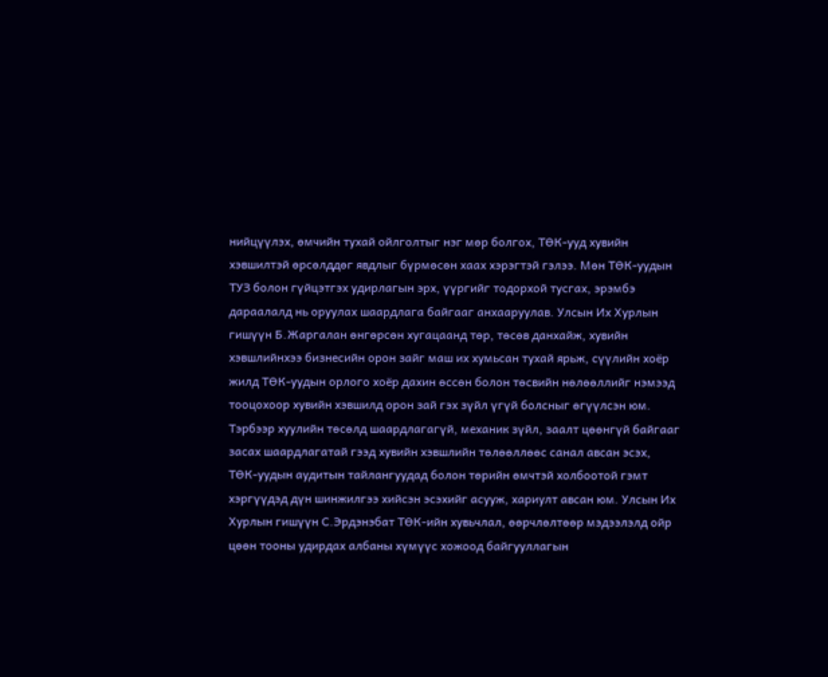нийцүүлэх, өмчийн тухай ойлголтыг нэг мөр болгох, ТӨК-ууд хувийн хэвшилтэй өрсөлддөг явдлыг бүрмөсөн хаах хэрэгтэй гэлээ. Мөн ТӨК-уудын ТУЗ болон гүйцэтгэх удирлагын эрх, үүргийг тодорхой тусгах, эрэмбэ дараалалд нь оруулах шаардлага байгааг анхааруулав. Улсын Их Хурлын гишүүн Б.Жаргалан өнгөрсөн хугацаанд төр, төсөв данхайж, хувийн хэвшлийнхээ бизнесийн орон зайг маш их хумьсан тухай ярьж, сүүлийн хоёр жилд ТӨК-уудын орлого хоёр дахин өссөн болон төсвийн нөлөөллийг нэмээд тооцохоор хувийн хэвшилд орон зай гэх зүйл үгүй болсныг өгүүлсэн юм. Тэрбээр хуулийн төсөлд шаардлагагүй, механик зүйл, заалт цөөнгүй байгааг засах шаардлагатай гээд хувийн хэвшлийн төлөөллөөс санал авсан эсэх, ТӨК-уудын аудитын тайлангуудад болон төрийн өмчтэй холбоотой гэмт хэргүүдэд дүн шинжилгээ хийсэн эсэхийг асууж, хариулт авсан юм. Улсын Их Хурлын гишүүн С.Эрдэнэбат ТӨК-ийн хувьчлал, өөрчлөлтөөр мэдээлэлд ойр цөөн тооны удирдах албаны хүмүүс хожоод байгууллагын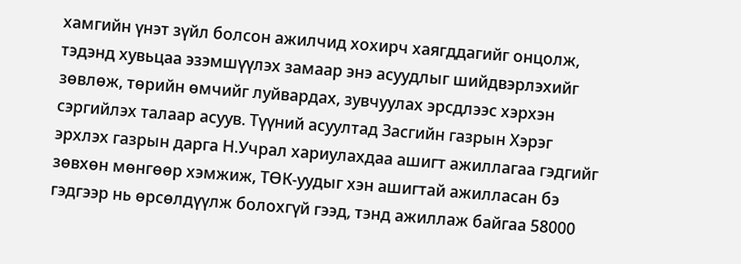хамгийн үнэт зүйл болсон ажилчид хохирч хаягддагийг онцолж, тэдэнд хувьцаа эзэмшүүлэх замаар энэ асуудлыг шийдвэрлэхийг зөвлөж, төрийн өмчийг луйвардах, зувчуулах эрсдлээс хэрхэн сэргийлэх талаар асуув. Түүний асуултад Засгийн газрын Хэрэг эрхлэх газрын дарга Н.Учрал хариулахдаа ашигт ажиллагаа гэдгийг зөвхөн мөнгөөр хэмжиж, ТӨК-уудыг хэн ашигтай ажилласан бэ гэдгээр нь өрсөлдүүлж болохгүй гээд, тэнд ажиллаж байгаа 58000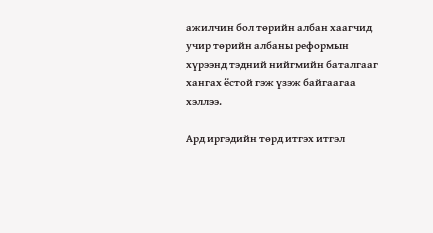ажилчин бол төрийн албан хаагчид учир төрийн албаны реформын хүрээнд тэдний нийгмийн баталгааг хангах ёстой гэж үзэж байгаагаа хэллээ.

Ард иргэдийн төрд итгэх итгэл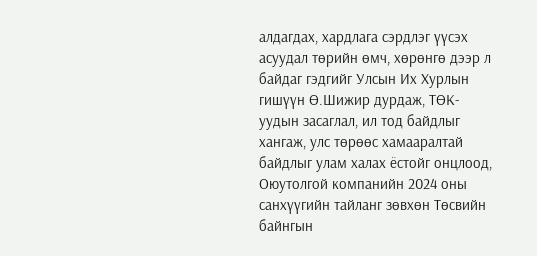алдагдах, хардлага сэрдлэг үүсэх асуудал төрийн өмч, хөрөнгө дээр л байдаг гэдгийг Улсын Их Хурлын гишүүн Ө.Шижир дурдаж, ТӨК-уудын засаглал, ил тод байдлыг хангаж, улс төрөөс хамааралтай байдлыг улам халах ёстойг онцлоод, Оюутолгой компанийн 2024 оны санхүүгийн тайланг зөвхөн Төсвийн байнгын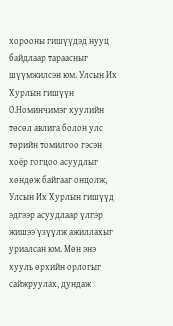хорооны гишүүдэд нууц байдлаар тараасныг шүүмжилсэн юм. Улсын Их Хурлын гишүүн О.Номинчимэг хуулийн төсөл авлига болон улс төрийн томилгоо гэсэн хоёр гогцоо асуудлыг хөндөж байгааг онцолж, Улсын Их Хурлын гишүүд эдгээр асуудлаар үлгэр жишээ үзүүлж ажиллахыг уриалсан юм. Мөн энэ хууль өрхийн орлогыг сайжруулах, дундаж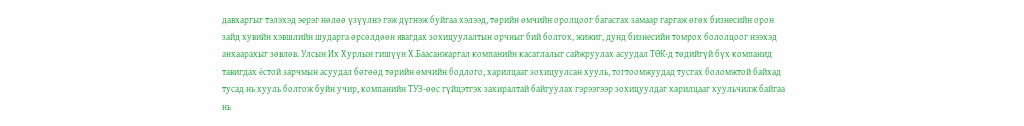давхаргыг тэлэхэд эерэг нөлөө үзүүлнэ гэж дүгнэж буйгаа хэлээд, төрийн өмчийн оролцоог багасгах замаар гаргаж өгөх бизнесийн орон зайд хувийн хэвшлийн шударга өрсөлдөөн явагдах зохицуулалтын орчныг бий болгох, жижиг, дунд бизнесийн томрох бололцоог нээхэд анхаарахыг зөвлөв. Улсын Их Хурлын гишүүн Х.Баасанжаргал компанийн касаглалыг сайжруулах асуудал ТӨК-д төдийгүй бүх компанид тавигдах ёстой зарчмын асуудал бөгөөд төрийн өмчийн бодлого, харилцааг зохицуулсан хууль, тогтоомжуудад тусгах боломжтой байхад тусад нь хууль болгож буйн учир, компанийн ТУЗ-өөс гүйцэтгэх захиралтай байгуулах гэрээгээр зохицуулдаг харилцааг хуульчилж байгаа нь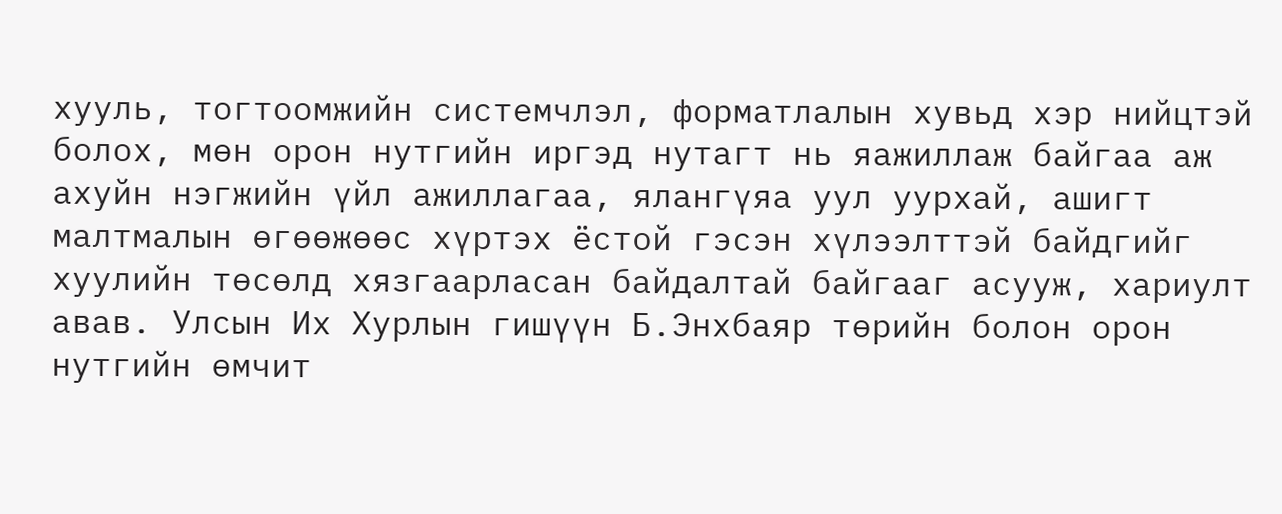хууль, тогтоомжийн системчлэл, форматлалын хувьд хэр нийцтэй болох, мөн орон нутгийн иргэд нутагт нь яажиллаж байгаа аж ахуйн нэгжийн үйл ажиллагаа, ялангүяа уул уурхай, ашигт малтмалын өгөөжөөс хүртэх ёстой гэсэн хүлээлттэй байдгийг хуулийн төсөлд хязгаарласан байдалтай байгааг асууж, хариулт авав. Улсын Их Хурлын гишүүн Б.Энхбаяр төрийн болон орон нутгийн өмчит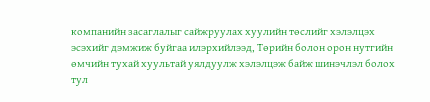компанийн засаглалыг сайжруулах хуулийн төслийг хэлэлцэх эсэхийг дэмжиж буйгаа илэрхийлээд, Төрийн болон орон нутгийн өмчийн тухай хуультай уялдуулж хэлэлцэж байж шинэчлэл болох тул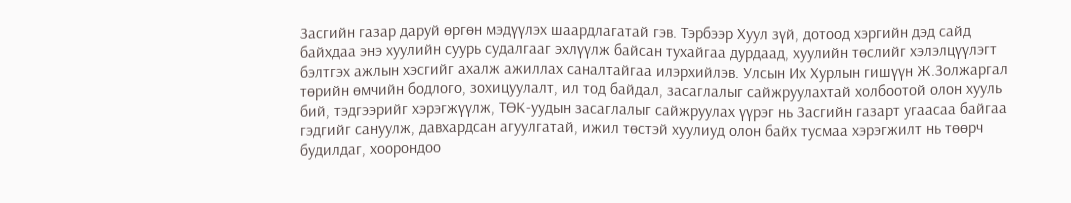Засгийн газар даруй өргөн мэдүүлэх шаардлагатай гэв. Тэрбээр Хуул зүй, дотоод хэргийн дэд сайд байхдаа энэ хуулийн суурь судалгааг эхлүүлж байсан тухайгаа дурдаад, хуулийн төслийг хэлэлцүүлэгт бэлтгэх ажлын хэсгийг ахалж ажиллах саналтайгаа илэрхийлэв. Улсын Их Хурлын гишүүн Ж.Золжаргал төрийн өмчийн бодлого, зохицуулалт, ил тод байдал, засаглалыг сайжруулахтай холбоотой олон хууль бий, тэдгээрийг хэрэгжүүлж, ТӨК-уудын засаглалыг сайжруулах үүрэг нь Засгийн газарт угаасаа байгаа гэдгийг сануулж, давхардсан агуулгатай, ижил төстэй хуулиуд олон байх тусмаа хэрэгжилт нь төөрч будилдаг, хоорондоо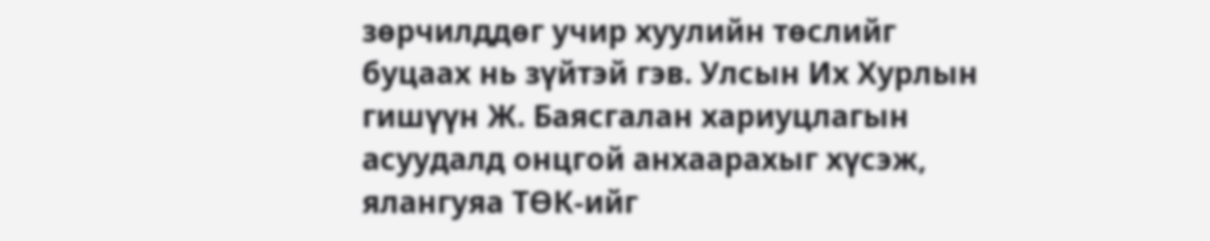зөрчилддөг учир хуулийн төслийг буцаах нь зүйтэй гэв. Улсын Их Хурлын гишүүн Ж. Баясгалан хариуцлагын асуудалд онцгой анхаарахыг хүсэж, ялангуяа ТӨК-ийг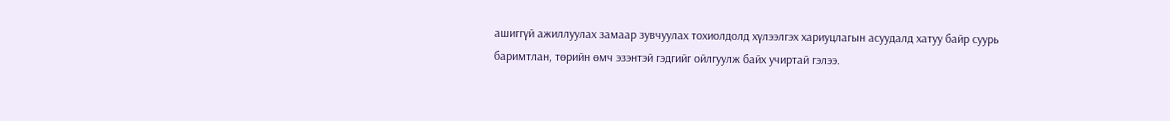ашиггүй ажиллуулах замаар зувчуулах тохиолдолд хүлээлгэх хариуцлагын асуудалд хатуу байр суурь баримтлан, төрийн өмч эзэнтэй гэдгийг ойлгуулж байх учиртай гэлээ.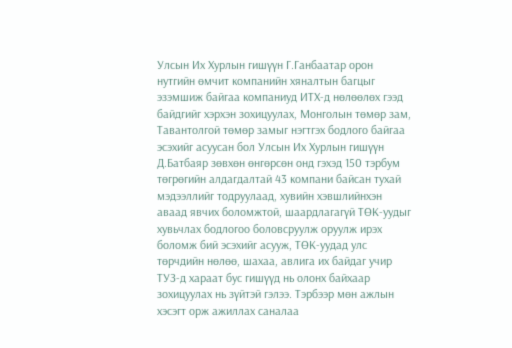Улсын Их Хурлын гишүүн Г.Ганбаатар орон нутгийн өмчит компанийн хяналтын багцыг эзэмшиж байгаа компаниуд ИТХ-д нөлөөлөх гээд байдгийг хэрхэн зохицуулах, Монголын төмөр зам, Тавантолгой төмөр замыг нэгтгэх бодлого байгаа эсэхийг асуусан бол Улсын Их Хурлын гишүүн Д.Батбаяр зөвхөн өнгөрсөн онд гэхэд 150 тэрбум төгрөгийн алдагдалтай 43 компани байсан тухай мэдээллийг тодруулаад, хувийн хэвшлийнхэн аваад явчих боломжтой, шаардлагагүй ТӨК-уудыг хувьчлах бодлогоо боловсруулж оруулж ирэх боломж бий эсэхийг асууж, ТӨК-уудад улс төрчдийн нөлөө, шахаа, авлига их байдаг учир ТУЗ-д хараат бус гишүүд нь олонх байхаар зохицуулах нь зүйтэй гэлээ. Тэрбээр мөн ажлын хэсэгт орж ажиллах саналаа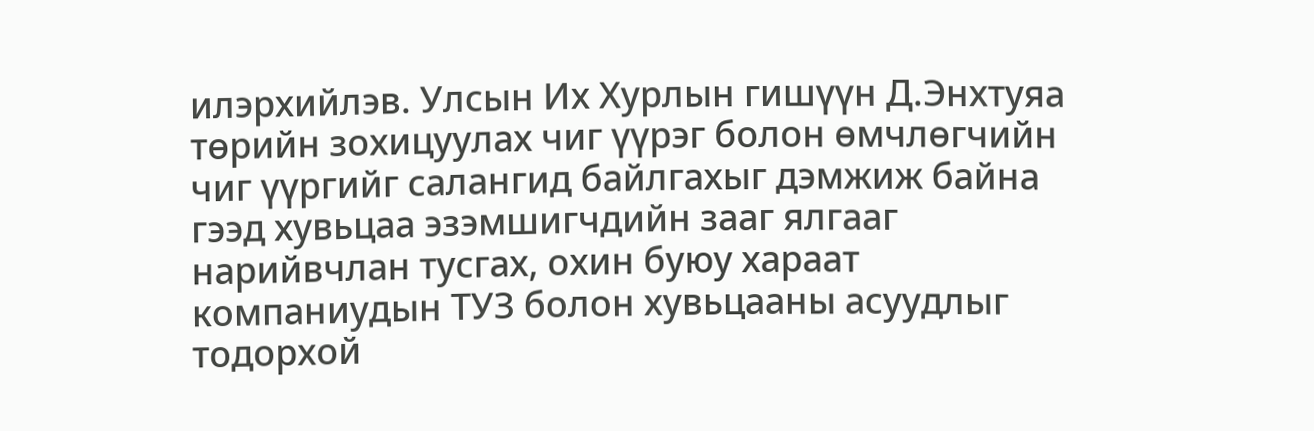илэрхийлэв. Улсын Их Хурлын гишүүн Д.Энхтуяа төрийн зохицуулах чиг үүрэг болон өмчлөгчийн чиг үүргийг салангид байлгахыг дэмжиж байна гээд хувьцаа эзэмшигчдийн зааг ялгааг нарийвчлан тусгах, охин буюу хараат компаниудын ТУЗ болон хувьцааны асуудлыг тодорхой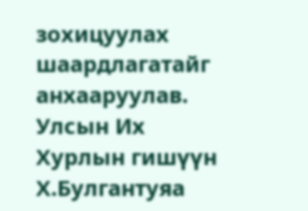зохицуулах шаардлагатайг анхааруулав. Улсын Их Хурлын гишүүн Х.Булгантуяа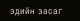эдийн засаг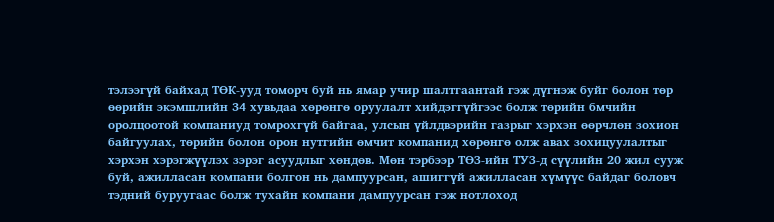тэлээгүй байхад ТӨК-ууд томорч буй нь ямар учир шалтгаантай гэж дүгнэж буйг болон төр өөрийн экэмшлийн 34 хувьдаа хөрөнгө оруулалт хийдэггүйгээс болж төрийн бмчийн оролцоотой компаниуд томрохгүй байгаа, улсын үйлдвэрийн газрыг хэрхэн өөрчлөн зохион байгуулах, төрийн болон орон нутгийн өмчит компанид хөрөнгө олж авах зохицуулалтыг хэрхэн хэрэгжүүлэх зэрэг асуудлыг хөндөв. Мөн тэрбээр ТӨЗ-ийн ТУЗ-д сүүлийн 20 жил сууж буй, ажилласан компани болгон нь дампуурсан, ашиггүй ажилласан хүмүүс байдаг боловч тэдний буруугаас болж тухайн компани дампуурсан гэж нотлоход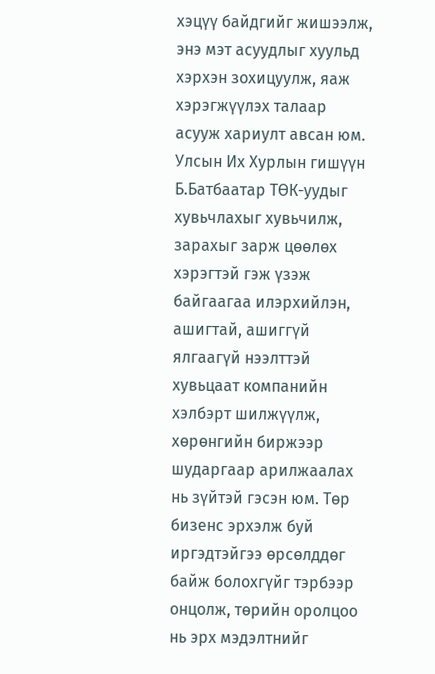хэцүү байдгийг жишээлж, энэ мэт асуудлыг хуульд хэрхэн зохицуулж, яаж хэрэгжүүлэх талаар асууж хариулт авсан юм. Улсын Их Хурлын гишүүн Б.Батбаатар ТӨК-уудыг хувьчлахыг хувьчилж, зарахыг зарж цөөлөх хэрэгтэй гэж үзэж байгаагаа илэрхийлэн, ашигтай, ашиггүй ялгаагүй нээлттэй хувьцаат компанийн хэлбэрт шилжүүлж, хөрөнгийн биржээр шударгаар арилжаалах нь зүйтэй гэсэн юм. Төр бизенс эрхэлж буй иргэдтэйгээ өрсөлддөг байж болохгүйг тэрбээр онцолж, төрийн оролцоо нь эрх мэдэлтнийг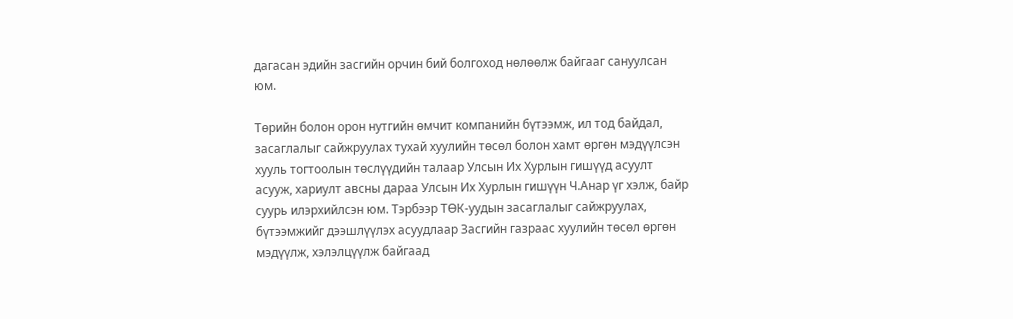дагасан эдийн засгийн орчин бий болгоход нөлөөлж байгааг сануулсан юм.

Төрийн болон орон нутгийн өмчит компанийн бүтээмж, ил тод байдал, засаглалыг сайжруулах тухай хуулийн төсөл болон хамт өргөн мэдүүлсэн хууль тогтоолын төслүүдийн талаар Улсын Их Хурлын гишүүд асуулт асууж, хариулт авсны дараа Улсын Их Хурлын гишүүн Ч.Анар үг хэлж, байр суурь илэрхийлсэн юм. Тэрбээр ТӨК-уудын засаглалыг сайжруулах, бүтээмжийг дээшлүүлэх асуудлаар Засгийн газраас хуулийн төсөл өргөн мэдүүлж, хэлэлцүүлж байгаад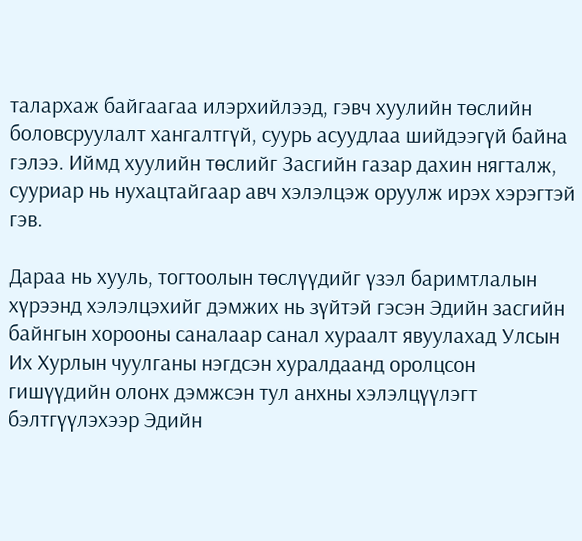талархаж байгаагаа илэрхийлээд, гэвч хуулийн төслийн боловсруулалт хангалтгүй, суурь асуудлаа шийдээгүй байна гэлээ. Иймд хуулийн төслийг Засгийн газар дахин нягталж, сууриар нь нухацтайгаар авч хэлэлцэж оруулж ирэх хэрэгтэй гэв.

Дараа нь хууль, тогтоолын төслүүдийг үзэл баримтлалын хүрээнд хэлэлцэхийг дэмжих нь зүйтэй гэсэн Эдийн засгийн байнгын хорооны саналаар санал хураалт явуулахад Улсын Их Хурлын чуулганы нэгдсэн хуралдаанд оролцсон гишүүдийн олонх дэмжсэн тул анхны хэлэлцүүлэгт бэлтгүүлэхээр Эдийн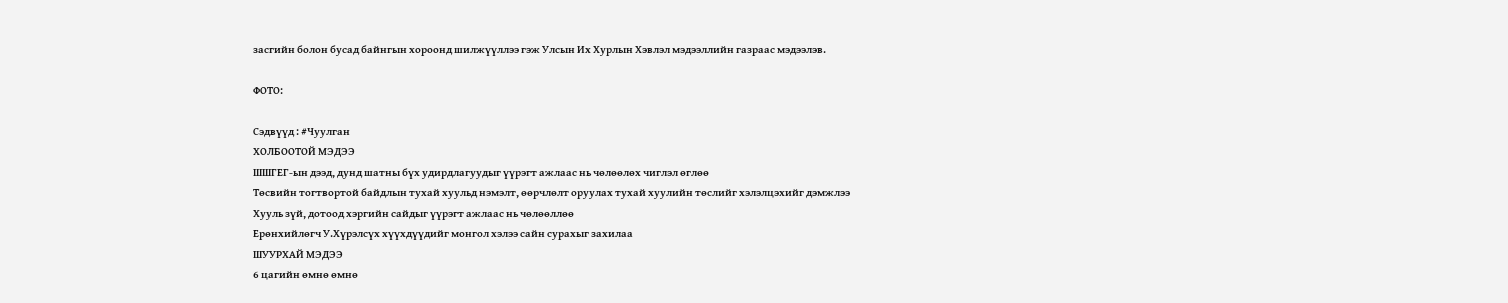засгийн болон бусад байнгын хороонд шилжүүллээ гэж Улсын Их Хурлын Хэвлэл мэдээллийн газраас мэдээлэв.

ФОТО:

Сэдвүүд : #Чуулган
ХОЛБООТОЙ МЭДЭЭ
ШШГЕГ-ын дээд, дунд шатны бүх удирдлагуудыг үүрэгт ажлаас нь чөлөөлөх чиглэл өглөө
Төсвийн тогтвортой байдлын тухай хуульд нэмэлт, өөрчлөлт оруулах тухай хуулийн төслийг хэлэлцэхийг дэмжлээ
Хууль зүй, дотоод хэргийн сайдыг үүрэгт ажлаас нь чөлөөллөө
Ерөнхийлөгч У.Хүрэлсүх хүүхдүүдийг монгол хэлээ сайн сурахыг захилаа
ШУУРХАЙ МЭДЭЭ
6 цагийн өмнө өмнө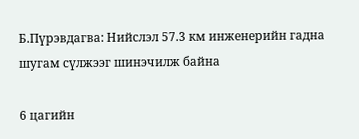Б.Пүрэвдагва: Нийслэл 57.3 км инженерийн гадна шугам сүлжээг шинэчилж байна

6 цагийн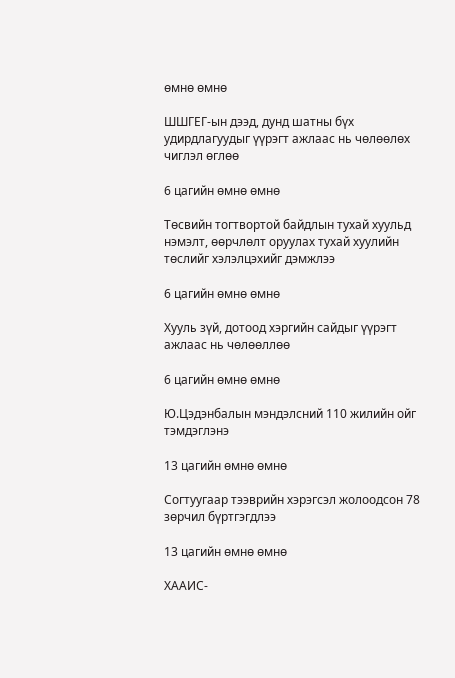өмнө өмнө

ШШГЕГ-ын дээд, дунд шатны бүх удирдлагуудыг үүрэгт ажлаас нь чөлөөлөх чиглэл өглөө

6 цагийн өмнө өмнө

Төсвийн тогтвортой байдлын тухай хуульд нэмэлт, өөрчлөлт оруулах тухай хуулийн төслийг хэлэлцэхийг дэмжлээ

6 цагийн өмнө өмнө

Хууль зүй, дотоод хэргийн сайдыг үүрэгт ажлаас нь чөлөөллөө

6 цагийн өмнө өмнө

Ю.Цэдэнбалын мэндэлсний 110 жилийн ойг тэмдэглэнэ

13 цагийн өмнө өмнө

Согтуугаар тээврийн хэрэгсэл жолоодсон 78 зөрчил бүртгэгдлээ

13 цагийн өмнө өмнө

ХААИС-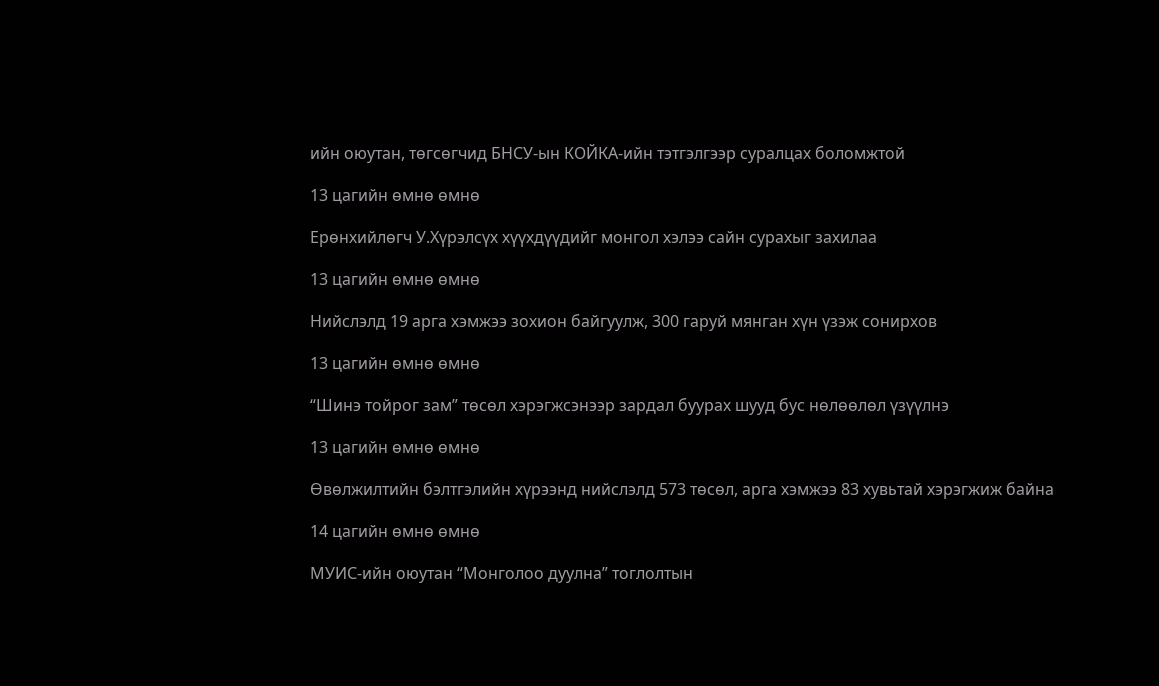ийн оюутан, төгсөгчид БНСУ-ын КОЙКА-ийн тэтгэлгээр суралцах боломжтой

13 цагийн өмнө өмнө

Ерөнхийлөгч У.Хүрэлсүх хүүхдүүдийг монгол хэлээ сайн сурахыг захилаа

13 цагийн өмнө өмнө

Нийслэлд 19 арга хэмжээ зохион байгуулж, 300 гаруй мянган хүн үзэж сонирхов

13 цагийн өмнө өмнө

“Шинэ тойрог зам” төсөл хэрэгжсэнээр зардал буурах шууд бус нөлөөлөл үзүүлнэ

13 цагийн өмнө өмнө

Өвөлжилтийн бэлтгэлийн хүрээнд нийслэлд 573 төсөл, арга хэмжээ 83 хувьтай хэрэгжиж байна

14 цагийн өмнө өмнө

МУИС-ийн оюутан “Монголоо дуулна” тоглолтын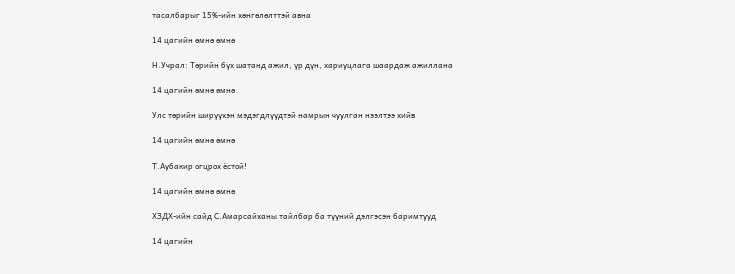тасалбарыг 15%-ийн хөнгөлөлттэй авна

14 цагийн өмнө өмнө

Н.Учрал: Төрийн бүх шатанд ажил, үр дүн, хариуцлага шаардаж ажиллана

14 цагийн өмнө өмнө

Улс төрийн ширүүхэн мэдэгдлүүдтэй намрын чуулган нээлтээ хийв

14 цагийн өмнө өмнө

Т.Аубакир огцрох ёстой!

14 цагийн өмнө өмнө

ХЗДХ-ийн сайд С.Амарсайханы тайлбар ба түүний дэлгэсэн баримтууд

14 цагийн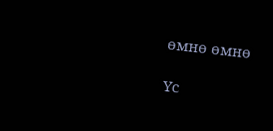өмнө өмнө

Үс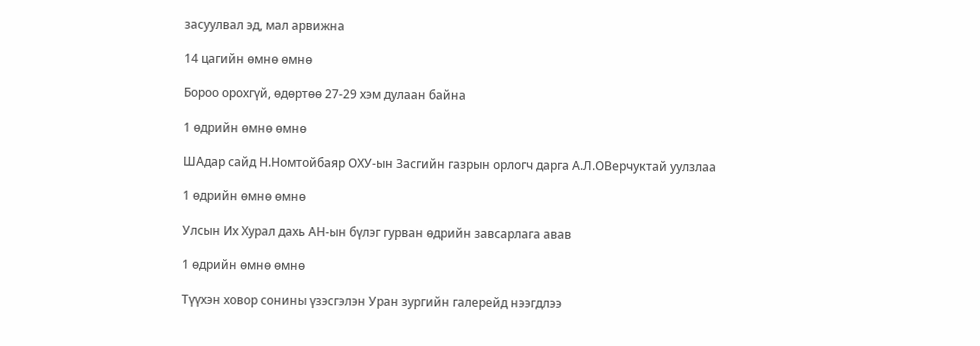засуулвал эд, мал арвижна

14 цагийн өмнө өмнө

Бороо орохгүй, өдөртөө 27-29 хэм дулаан байна

1 өдрийн өмнө өмнө

ШАдар сайд Н.Номтойбаяр ОХУ-ын Засгийн газрын орлогч дарга А.Л.ОВерчуктай уулзлаа

1 өдрийн өмнө өмнө

Улсын Их Хурал дахь АН-ын бүлэг гурван өдрийн завсарлага авав

1 өдрийн өмнө өмнө

Түүхэн ховор сонины үзэсгэлэн Уран зургийн галерейд нээгдлээ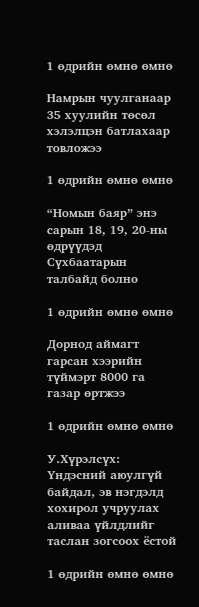1 өдрийн өмнө өмнө

Намрын чуулганаар 35 хуулийн төсөл хэлэлцэн батлахаар товложээ

1 өдрийн өмнө өмнө

“Номын баяр” энэ сарын 18, 19, 20-ны өдрүүдэд Сүхбаатарын талбайд болно

1 өдрийн өмнө өмнө

Дорнод аймагт гарсан хээрийн түймэрт 8000 га газар өртжээ

1 өдрийн өмнө өмнө

У.Хүрэлсүх: Үндэсний аюулгүй байдал, эв нэгдэлд хохирол учруулах аливаа үйлдлийг таслан зогсоох ёстой

1 өдрийн өмнө өмнө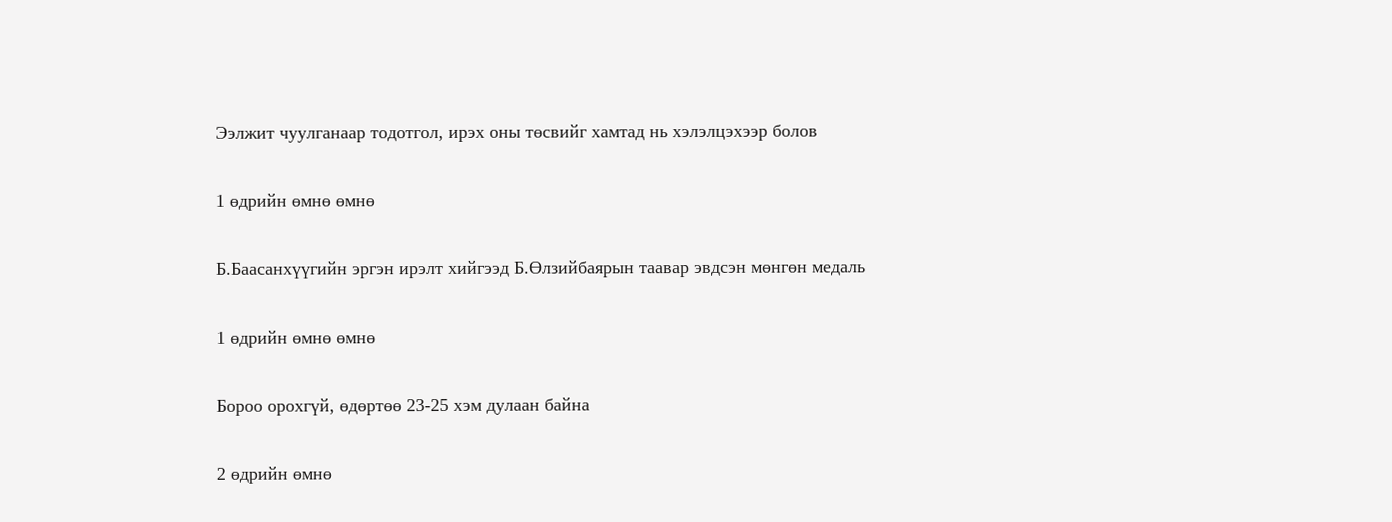Ээлжит чуулганаар тодотгол, ирэх оны төсвийг хамтад нь хэлэлцэхээр болов

1 өдрийн өмнө өмнө

Б.Баасанхүүгийн эргэн ирэлт хийгээд Б.Өлзийбаярын таавар эвдсэн мөнгөн медаль

1 өдрийн өмнө өмнө

Бороо орохгүй, өдөртөө 23-25 хэм дулаан байна

2 өдрийн өмнө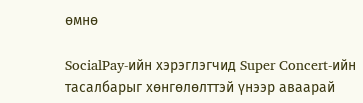өмнө

SocialPay-ийн хэрэглэгчид Super Concert-ийн тасалбарыг хөнгөлөлттэй үнээр аваарай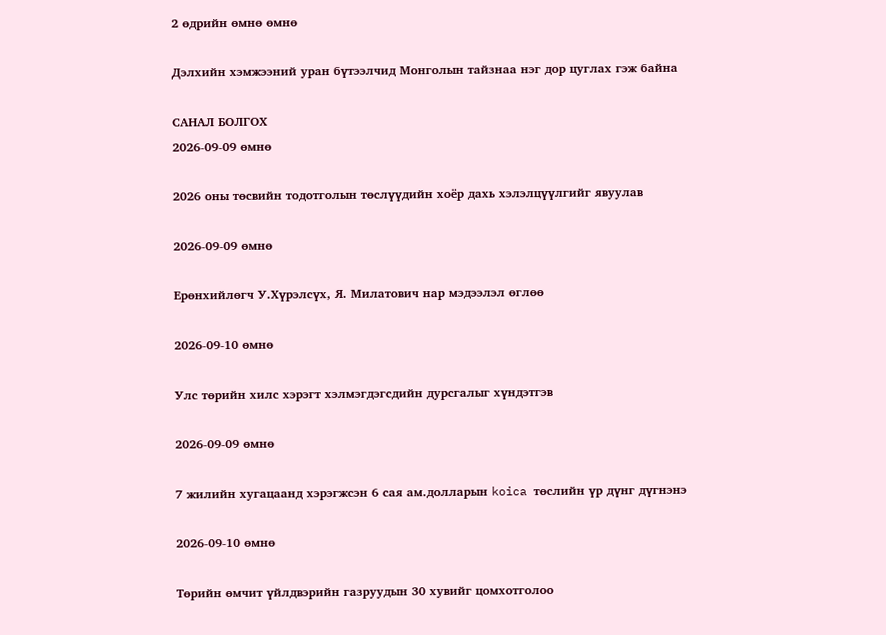2 өдрийн өмнө өмнө

Дэлхийн хэмжээний уран бүтээлчид Монголын тайзнаа нэг дор цуглах гэж байна

САНАЛ БОЛГОХ
2026-09-09 өмнө

2026 оны төсвийн тодотголын төслүүдийн хоёр дахь хэлэлцүүлгийг явуулав

2026-09-09 өмнө

Ерөнхийлөгч У.Хүрэлсүх, Я. Милатович нар мэдээлэл өглөө

2026-09-10 өмнө

Улс төрийн хилс хэрэгт хэлмэгдэгсдийн дурсгалыг хүндэтгэв

2026-09-09 өмнө

7 жилийн хугацаанд хэрэгжсэн 6 сая ам.долларын koica төслийн үр дүнг дүгнэнэ

2026-09-10 өмнө

Төрийн өмчит үйлдвэрийн газруудын 30 хувийг цомхотголоо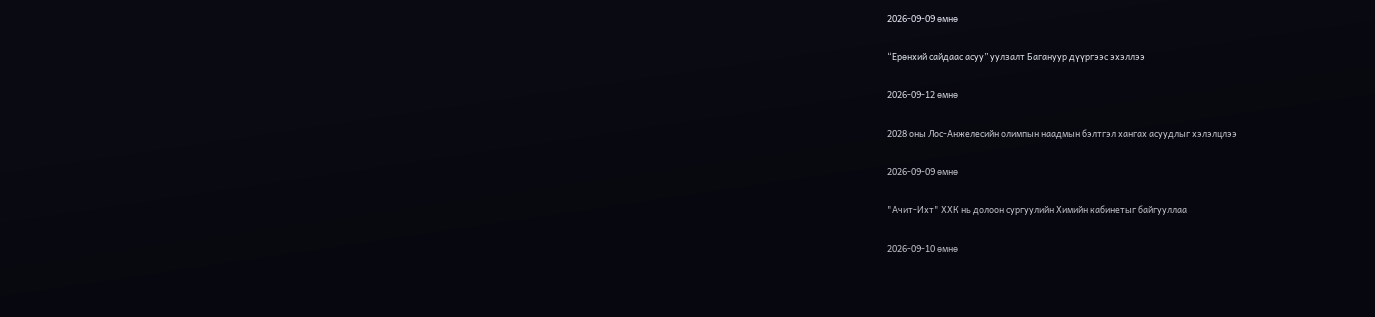2026-09-09 өмнө

“Ерөнхий сайдаас асуу” уулзалт Багануур дүүргээс эхэллээ

2026-09-12 өмнө

2028 оны Лос-Анжелесийн олимпын наадмын бэлтгэл хангах асуудлыг хэлэлцлээ

2026-09-09 өмнө

"Ачит-Ихт" ХХК нь долоон сургуулийн Химийн кабинетыг байгууллаа

2026-09-10 өмнө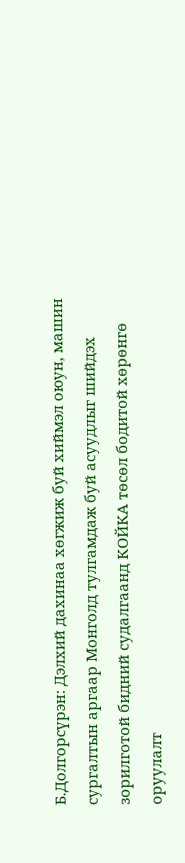Б.Долгорсүрэн: Дэлхий дахинаа хөгжиж буй хиймэл оюун, машин сургалтын аргаар Монголд тулгамдаж буй асуудлыг шийдэх зорилготой бидний судалгаанд КОЙКА төсөл бодитой хөрөнгө оруулалт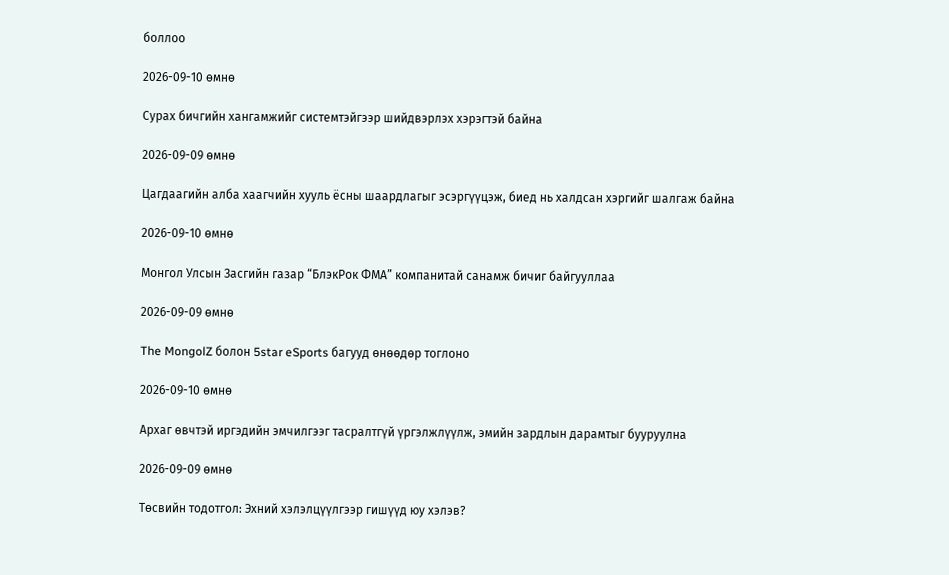боллоо

2026-09-10 өмнө

Сурах бичгийн хангамжийг системтэйгээр шийдвэрлэх хэрэгтэй байна

2026-09-09 өмнө

Цагдаагийн алба хаагчийн хууль ёсны шаардлагыг эсэргүүцэж, биед нь халдсан хэргийг шалгаж байна

2026-09-10 өмнө

Монгол Улсын Засгийн газар “БлэкРок ФМА” компанитай санамж бичиг байгууллаа

2026-09-09 өмнө

The MongolZ болон 5star eSports багууд өнөөдөр тоглоно

2026-09-10 өмнө

Архаг өвчтэй иргэдийн эмчилгээг тасралтгүй үргэлжлүүлж, эмийн зардлын дарамтыг бууруулна

2026-09-09 өмнө

Төсвийн тодотгол: Эхний хэлэлцүүлгээр гишүүд юу хэлэв?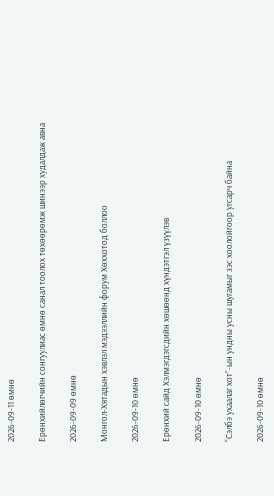2026-09-11 өмнө

Ерөнхийлөгчийн сонгуулиас өмнө санал тоолох төхөөрөмж шинээр худалдаж авна

2026-09-09 өмнө

Монгол-Хятадын хэвлэл мэдээллийн форум Хөххотод боллоо

2026-09-10 өмнө

Ерөнхий сайд Хэлмэгдэгсдийн хөшөөнд хүндэтгэл үзүүлэв

2026-09-10 өмнө

“Сэлбэ ухаалаг хот”-ын ундны усны шугамыг зэс хоолойгоор угсарч байна

2026-09-10 өмнө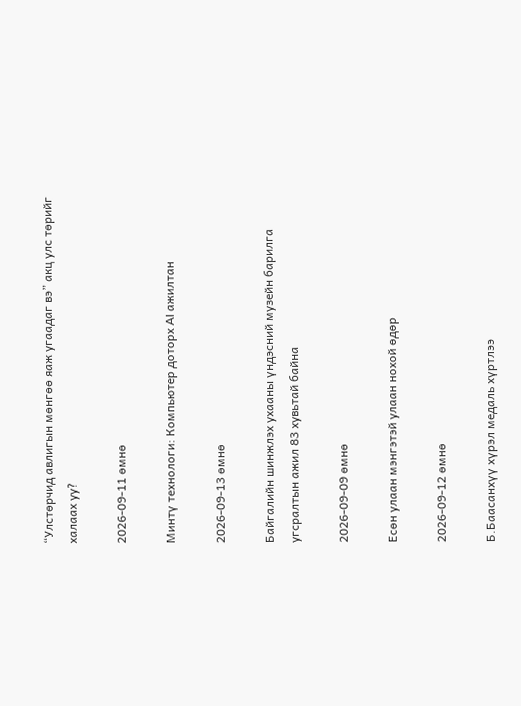“Улстөрчид авлигын мөнгөө яаж угаадаг вэ” акц улс төрийг халаах уу?

2026-09-11 өмнө

Минтү технологи: Компьютер доторх AI ажилтан

2026-09-13 өмнө

Байгалийн шинжлэх ухааны үндэсний музейн барилга угсралтын ажил 83 хувьтай байна

2026-09-09 өмнө

Есөн улаан мэнгэтэй улаан нохой өдөр

2026-09-12 өмнө

Б.Баасанхүү хүрэл медаль хүртлээ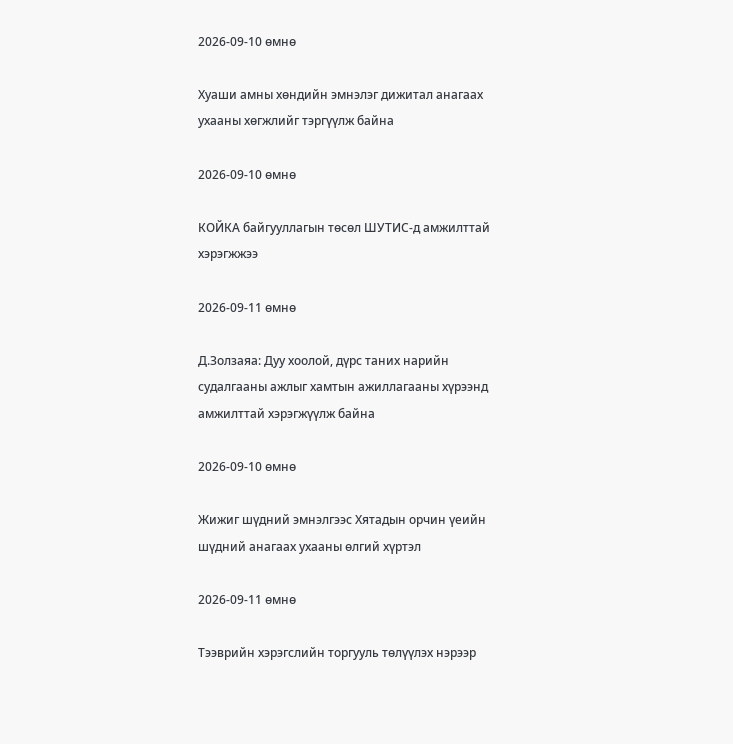2026-09-10 өмнө

Хуаши амны хөндийн эмнэлэг дижитал анагаах ухааны хөгжлийг тэргүүлж байна

2026-09-10 өмнө

КОЙКА байгууллагын төсөл ШУТИС-д амжилттай хэрэгжжээ

2026-09-11 өмнө

Д.Золзаяа: Дуу хоолой, дүрс таних нарийн судалгааны ажлыг хамтын ажиллагааны хүрээнд амжилттай хэрэгжүүлж байна

2026-09-10 өмнө

Жижиг шүдний эмнэлгээс Хятадын орчин үеийн шүдний анагаах ухааны өлгий хүртэл

2026-09-11 өмнө

Тээврийн хэрэгслийн торгууль төлүүлэх нэрээр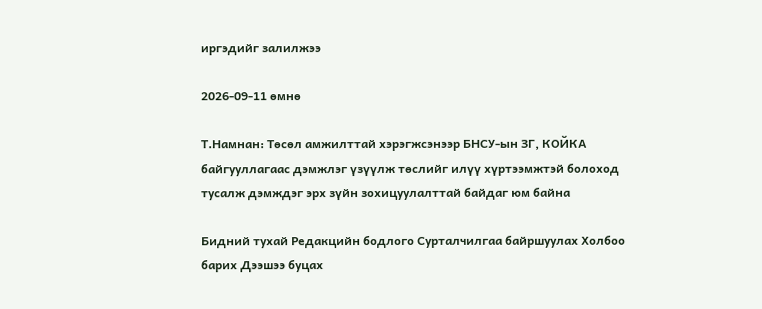иргэдийг залилжээ

2026-09-11 өмнө

Т.Намнан: Төсөл амжилттай хэрэгжсэнээр БНСУ-ын ЗГ, КОЙКА байгууллагаас дэмжлэг үзүүлж төслийг илүү хүртээмжтэй болоход тусалж дэмждэг эрх зүйн зохицуулалттай байдаг юм байна

Бидний тухай Редакцийн бодлого Сурталчилгаа байршуулах Холбоо барих Дээшээ буцах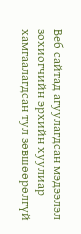Веб сайтад агуулагдсан мэдээлэл зохиогчийн эрхийн хуулиар хамгаалагдсан тул зөвшөөрөлгүй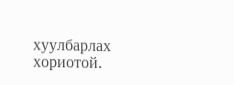хуулбарлах хориотой.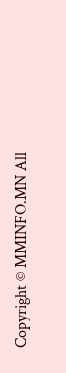Copyright © MMINFO.MN All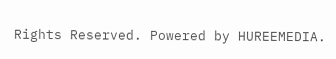Rights Reserved. Powered by HUREEMEDIA.